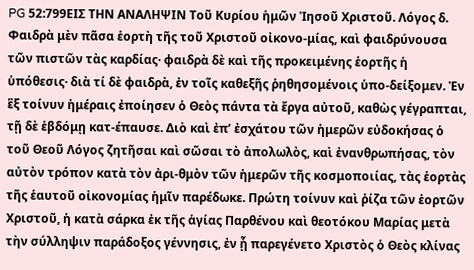PG 52:799ΕΙΣ ΤΗΝ ΑΝΑΛΗΨΙΝ Τοῦ Κυρίου ἡμῶν Ἰησοῦ Χριστοῦ. Λόγος δ. Φαιδρὰ μὲν πᾶσα ἑορτὴ τῆς τοῦ Χριστοῦ οἰκονο-μίας, καὶ φαιδρύνουσα τῶν πιστῶν τὰς καρδίας· φαιδρὰ δὲ καὶ τῆς προκειμένης ἑορτῆς ἡ ὑπόθεσις· διὰ τί δὲ φαιδρὰ, ἐν τοῖς καθεξῆς ῥηθησομένοις ὑπο-δείξομεν. Ἐν ἓξ τοίνυν ἡμέραις ἐποίησεν ὁ Θεὸς πάντα τὰ ἔργα αὐτοῦ, καθὼς γέγραπται, τῇ δὲ ἑβδόμῃ κατ-έπαυσε. Διὸ καὶ ἐπ’ ἐσχάτου τῶν ἡμερῶν εὐδοκήσας ὁ τοῦ Θεοῦ Λόγος ζητῆσαι καὶ σῶσαι τὸ ἀπολωλὸς, καὶ ἐνανθρωπήσας, τὸν αὐτὸν τρόπον κατὰ τὸν ἀρι-θμὸν τῶν ἡμερῶν τῆς κοσμοποιίας, τὰς ἑορτὰς τῆς ἑαυτοῦ οἰκονομίας ἡμῖν παρέδωκε. Πρώτη τοίνυν καὶ ῥίζα τῶν ἑορτῶν Χριστοῦ, ἡ κατὰ σάρκα ἐκ τῆς ἁγίας Παρθένου καὶ θεοτόκου Μαρίας μετὰ τὴν σύλληψιν παράδοξος γέννησις, ἐν ᾗ παρεγένετο Χριστὸς ὁ Θεὸς κλίνας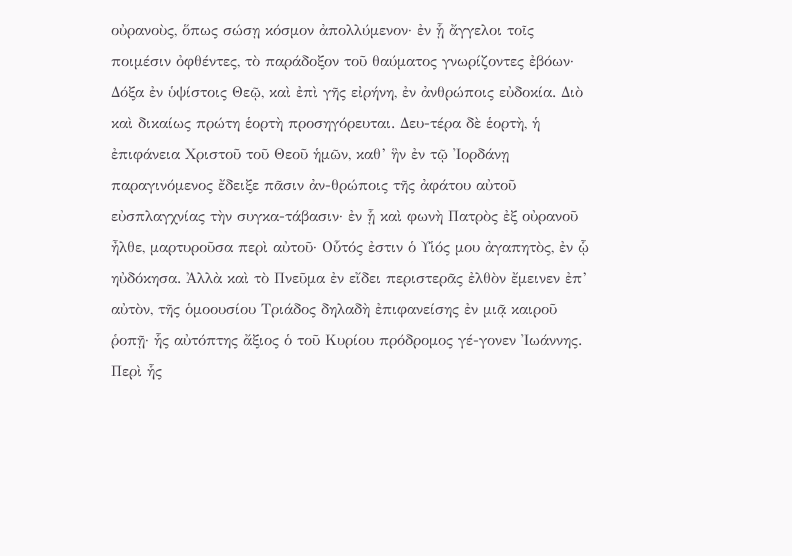οὐρανοὺς, ὅπως σώσῃ κόσμον ἀπολλύμενον· ἐν ᾗ ἄγγελοι τοῖς ποιμέσιν ὀφθέντες, τὸ παράδοξον τοῦ θαύματος γνωρίζοντες ἐβόων· Δόξα ἐν ὑψίστοις Θεῷ, καὶ ἐπὶ γῆς εἰρήνη, ἐν ἀνθρώποις εὐδοκία. Διὸ καὶ δικαίως πρώτη ἑορτὴ προσηγόρευται. Δευ-τέρα δὲ ἑορτὴ, ἡ ἐπιφάνεια Χριστοῦ τοῦ Θεοῦ ἡμῶν, καθ’ ἣν ἐν τῷ Ἰορδάνῃ παραγινόμενος ἔδειξε πᾶσιν ἀν-θρώποις τῆς ἀφάτου αὐτοῦ εὐσπλαγχνίας τὴν συγκα-τάβασιν· ἐν ᾗ καὶ φωνὴ Πατρὸς ἐξ οὐρανοῦ ἦλθε, μαρτυροῦσα περὶ αὐτοῦ· Οὗτός ἐστιν ὁ Υἱός μου ἀγαπητὸς, ἐν ᾧ ηὐδόκησα. Ἀλλὰ καὶ τὸ Πνεῦμα ἐν εἴδει περιστερᾶς ἐλθὸν ἔμεινεν ἐπ’ αὐτὸν, τῆς ὁμοουσίου Τριάδος δηλαδὴ ἐπιφανείσης ἐν μιᾷ καιροῦ ῥοπῇ· ἧς αὐτόπτης ἄξιος ὁ τοῦ Κυρίου πρόδρομος γέ-γονεν Ἰωάννης. Περὶ ἧς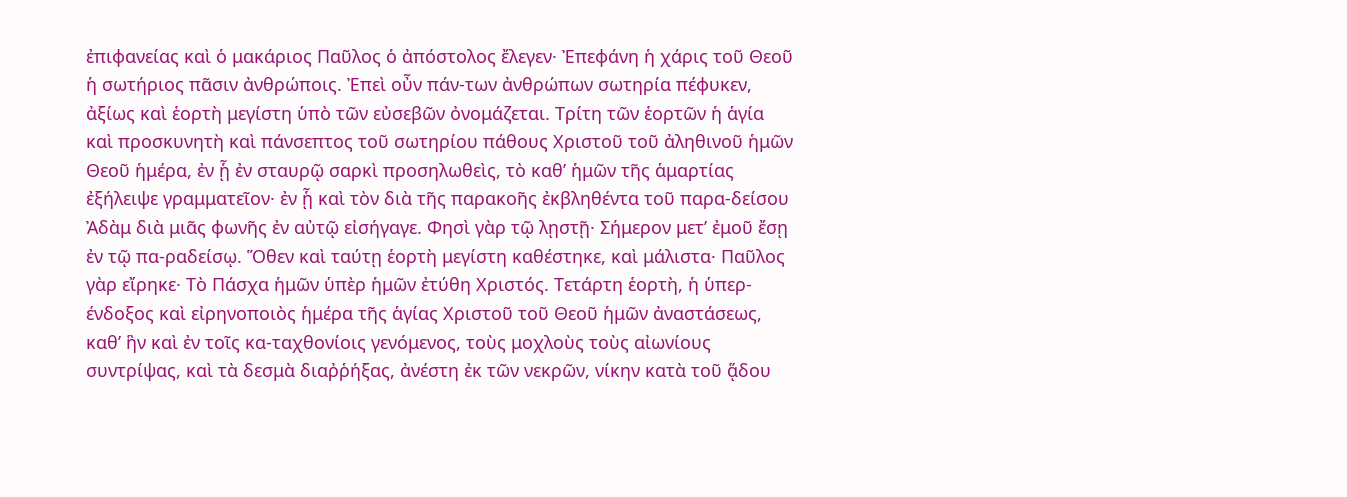ἐπιφανείας καὶ ὁ μακάριος Παῦλος ὁ ἀπόστολος ἔλεγεν· Ἐπεφάνη ἡ χάρις τοῦ Θεοῦ ἡ σωτήριος πᾶσιν ἀνθρώποις. Ἐπεὶ οὖν πάν-των ἀνθρώπων σωτηρία πέφυκεν, ἀξίως καὶ ἑορτὴ μεγίστη ὑπὸ τῶν εὐσεβῶν ὀνομάζεται. Τρίτη τῶν ἑορτῶν ἡ ἁγία καὶ προσκυνητὴ καὶ πάνσεπτος τοῦ σωτηρίου πάθους Χριστοῦ τοῦ ἀληθινοῦ ἡμῶν Θεοῦ ἡμέρα, ἐν ᾗ ἐν σταυρῷ σαρκὶ προσηλωθεὶς, τὸ καθ’ ἡμῶν τῆς ἁμαρτίας ἐξήλειψε γραμματεῖον· ἐν ᾗ καὶ τὸν διὰ τῆς παρακοῆς ἐκβληθέντα τοῦ παρα-δείσου Ἀδὰμ διὰ μιᾶς φωνῆς ἐν αὐτῷ εἰσήγαγε. Φησὶ γὰρ τῷ λῃστῇ· Σήμερον μετ’ ἐμοῦ ἔσῃ ἐν τῷ πα-ραδείσῳ. Ὅθεν καὶ ταύτῃ ἑορτὴ μεγίστη καθέστηκε, καὶ μάλιστα· Παῦλος γὰρ εἴρηκε· Τὸ Πάσχα ἡμῶν ὑπὲρ ἡμῶν ἐτύθη Χριστός. Τετάρτη ἑορτὴ, ἡ ὑπερ-ένδοξος καὶ εἰρηνοποιὸς ἡμέρα τῆς ἁγίας Χριστοῦ τοῦ Θεοῦ ἡμῶν ἀναστάσεως, καθ’ ἣν καὶ ἐν τοῖς κα-ταχθονίοις γενόμενος, τοὺς μοχλοὺς τοὺς αἰωνίους συντρίψας, καὶ τὰ δεσμὰ διαῤῥήξας, ἀνέστη ἐκ τῶν νεκρῶν, νίκην κατὰ τοῦ ᾅδου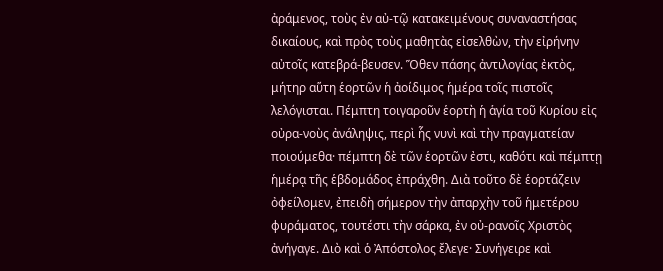ἀράμενος, τοὺς ἐν αὐ-τῷ κατακειμένους συναναστήσας δικαίους, καὶ πρὸς τοὺς μαθητὰς εἰσελθὼν, τὴν εἰρήνην αὐτοῖς κατεβρά-βευσεν. Ὅθεν πάσης ἀντιλογίας ἐκτὸς, μήτηρ αὕτη ἑορτῶν ἡ ἀοίδιμος ἡμέρα τοῖς πιστοῖς λελόγισται. Πέμπτη τοιγαροῦν ἑορτὴ ἡ ἁγία τοῦ Κυρίου εἰς οὐρα-νοὺς ἀνάληψις, περὶ ἧς νυνὶ καὶ τὴν πραγματείαν ποιούμεθα· πέμπτη δὲ τῶν ἑορτῶν ἐστι, καθότι καὶ πέμπτῃ ἡμέρᾳ τῆς ἑβδομάδος ἐπράχθη. Διὰ τοῦτο δὲ ἑορτάζειν ὀφείλομεν, ἐπειδὴ σήμερον τὴν ἀπαρχὴν τοῦ ἡμετέρου φυράματος, τουτέστι τὴν σάρκα, ἐν οὐ-ρανοῖς Χριστὸς ἀνήγαγε. Διὸ καὶ ὁ Ἀπόστολος ἔλεγε· Συνήγειρε καὶ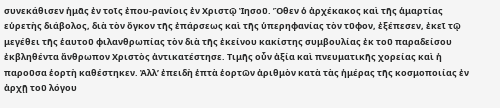συνεκάθισεν ἡμᾶς ἐν τοῖς ἐπου-ρανίοις ἐν Χριστῷ Ἰησοῦ. Ὅθεν ὁ ἀρχέκακος καὶ τῆς ἁμαρτίας εὑρετὴς διάβολος, διὰ τὸν ὄγκον τῆς ἐπάρσεως καὶ τῆς ὑπερηφανίας τὸν τῦφον, ἐξέπεσεν, ἐκεῖ τῷ μεγέθει τῆς ἑαυτοῦ φιλανθρωπίας τὸν διὰ τῆς ἐκείνου κακίστης συμβουλίας ἐκ τοῦ παραδείσου ἐκβληθέντα ἄνθρωπον Χριστὸς ἀντικατέστησε. Τιμῆς οὖν ἀξία καὶ πνευματικῆς χορείας καὶ ἡ παροῦσα ἑορτὴ καθέστηκεν. Ἀλλ’ ἐπειδὴ ἑπτὰ ἑορτῶν ἀριθμὸν κατὰ τὰς ἡμέρας τῆς κοσμοποιίας ἐν ἀρχῇ τοῦ λόγου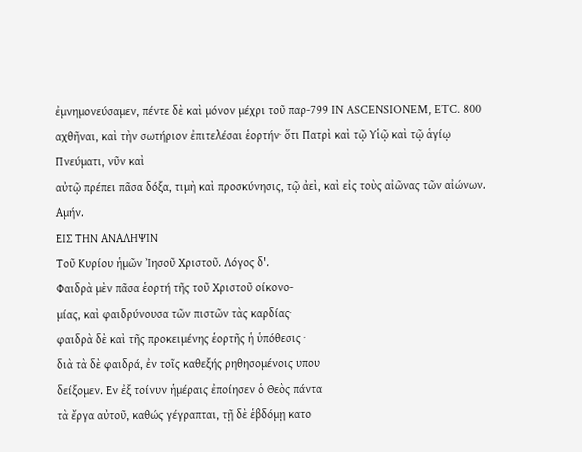ἐμνημονεύσαμεν, πέντε δὲ καὶ μόνον μέχρι τοῦ παρ-799 IN ASCENSIONEM, ETC. 800
αχθῆναι, καὶ τὴν σωτήριον ἐπιτελέσαι ἑορτήν· ὅτι Πατρὶ καὶ τῷ Υἱῷ καὶ τῷ ἁγίῳ Πνεύματι, νῦν καὶ
αὐτῷ πρέπει πᾶσα δόξα, τιμὴ καὶ προσκύνησις, τῷ ἀεὶ, καὶ εἰς τοὺς αἰῶνας τῶν αἰώνων. Αμήν.
ΕΙΣ ΤΗΝ ΑΝΑΛΗΨΙΝ
Τοῦ Κυρίου ἡμῶν Ἰησοῦ Χριστοῦ. Λόγος δ'.
Φαιδρὰ μὲν πᾶσα ἑορτή τῆς τοῦ Χριστοῦ οίκονο-
μίας, καὶ φαιδρύνουσα τῶν πιστῶν τὰς καρδίας·
φαιδρὰ δὲ καὶ τῆς προκειμένης ἑορτῆς ἡ ὑπόθεσις ·
διὰ τὰ δὲ φαιδρά, ἐν τοῖς καθεξής ρηθησομένοις υπου
δείξομεν. Εν ἐξ τοίνυν ἡμέραις ἐποίησεν ὁ Θεὸς πάντα
τὰ ἔργα αὐτοῦ, καθώς γέγραπται, τῇ δὲ ἑβδόμῃ κατο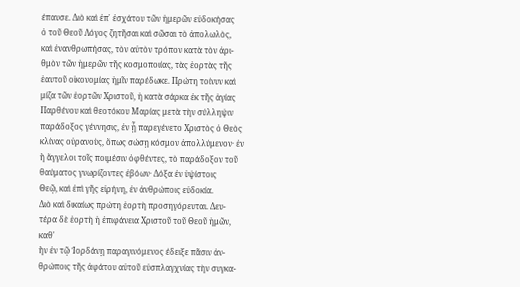έπαυσε. Διὸ καὶ ἐπ᾿ ἐσχάτου τῶν ἡμερῶν εὐδοκήσας
ὁ τοῦ Θεοῦ Λόγος ζητῆσαι καὶ σῶσαι τὸ ἀπολωλὸς,
καὶ ἐνανθρωπήσας, τὸν αὐτὸν τρόπον κατὰ τὸν ἀρι-
θμὸν τῶν ἡμερῶν τῆς κοσμοποιίας, τὰς ἑορτὰς τῆς
ἑαυτοῦ οἰκονομίας ἡμῖν παρέδωκε. Πρώτη τοίνυν καὶ
μίζα τῶν ἑορτῶν Χριστοῦ, ἡ κατὰ σάρκα ἐκ τῆς ἁγίας
Παρθένου καὶ θεοτόκου Μαρίας μετὰ τὴν σύλληψιν
παράδοξος γέννησις, ἐν ᾗ παρεγένετο Χριστὸς ὁ Θεὸς
κλίνας οὐρανοὺς, ὅπως σώσῃ κόσμον ἀπολλύμενον· ἐν
ἢ ἄγγελοι τοῖς ποιμέσιν ὀφθέντες, τὸ παράδοξον τοῦ
θαύματος γνωρίζοντες ἐβόων· Δόξα ἐν ὑψίστοις
Θεῷ, καὶ ἐπὶ γῆς εἰρήνη, ἐν ἀνθρώποις εὐδοκία.
Διὸ καὶ δικαίως πρώτη ἑορτὴ προσηγόρευται. Δευ-
τέρα δὲ ἑορτὴ ἡ ἐπιφάνεια Χριστοῦ τοῦ Θεοῦ ἡμῶν, καθ'
ἣν ἐν τῷ Ἰορδάνῃ παραγινόμενος έδειξε πᾶσιν ἀν-
θρώποις τῆς ἀφάτου αὐτοῦ εὐσπλαγχνίας τὴν συγκα-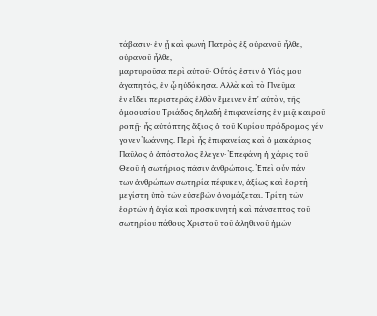τάβασιν· ἐν ᾗ καὶ φωνὴ Πατρὸς ἐξ οὐρανοῦ ἦλθε,
οὐρανοῦ ἦλθε,
μαρτυροῦσα περὶ αὐτοῦ· Οὗτός ἐστιν ὁ Υἱός μου
ἀγαπητός, ἐν ᾧ ηὐδόκησα. Αλλὰ καὶ τὸ Πνεῦμα
ἐν εἴδει περιστερᾶς ἐλθὸν ἔμεινεν ἐπ' αὐτὸν, τῆς
ὁμοουσίου Τριάδος δηλαδὴ ἐπιφανείσης ἐν μιᾷ καιροῦ
ροπῇ· ἧς αὐτόπτης ἄξιος ὁ τοῦ Κυρίου πρόδρομος γέν
γονεν Ἰωάννης. Περὶ ἧς ἐπιφανείας καὶ ὁ μακάριος
Παῦλος ὁ ἀπόστολος ἔλεγεν· Ἐπεφάνη ἡ χάρις τοῦ
Θεοῦ ἡ σωτήριος πᾶσιν ἀνθρώποις. Ἐπεὶ οὖν πάν
των ἀνθρώπων σωτηρία πέφυκεν, ἀξίως καὶ ἑορτὴ
μεγίστη ὑπὸ τῶν εὐσεβῶν ὀνομάζεται. Τρίτη τῶν
ἑορτῶν ἡ ἁγία καὶ προσκυνητὴ καὶ πάνσεπτος τοῦ
σωτηρίου πάθους Χριστοῦ τοῦ ἀληθινοῦ ἡμῶν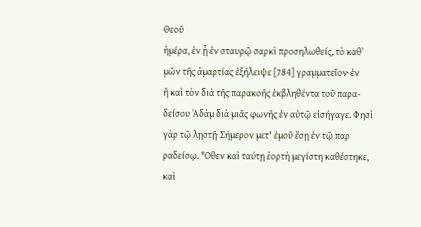Θεοῦ
ἡμέρα, ἐν ᾗ ἐν σταυρῷ σαρκὶ προσηλωθείς, τὸ καθ᾿
μῶν τῆς ἁμαρτίας ἐξήλειψε [784] γραμματεῖον· ἐν
ἢ καὶ τὸν διὰ τῆς παρακοῆς ἐκβληθέντα τοῦ παρα-
δείσου Ἀδὰμ διὰ μιᾶς φωνῆς ἐν αὐτῷ εἰσήγαγε. Φησὶ
γὰρ τῷ λῃστῇ· Σήμερον μετ' ἐμοῦ ἔσῃ ἐν τῷ παρ
ραδείσῳ. "Οθεν καὶ ταύτῃ ἑορτὴ μεγίστη καθέστηκε,
καὶ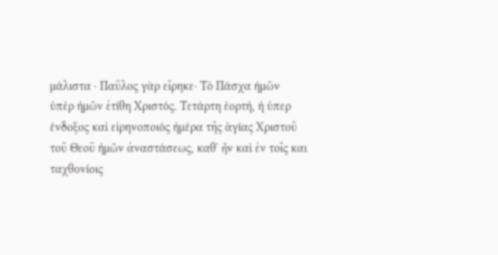μάλιστα · Παῦλος γὰρ εἴρηκε· Τὸ Πάσχα ἡμῶν
ὑπὲρ ἡμῶν ἐτίθη Χριστός. Τετάρτη ἑορτὴ, ἡ ὑπερ
ένδοξος καὶ εἰρηνοποιός ἡμέρα τῆς ἁγίας Χριστοῦ
τοῦ Θεοῦ ἡμῶν ἀναστάσεως, καθ᾽ ἦν καὶ ἐν τοῖς και
ταχθονίοις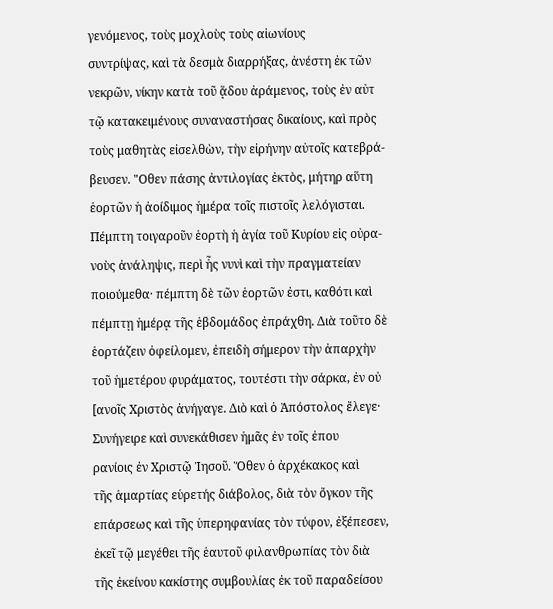γενόμενος, τοὺς μοχλοὺς τοὺς αἰωνίους
συντρίψας, καὶ τὰ δεσμὰ διαρρήξας, ἀνέστη ἐκ τῶν
νεκρῶν, νίκην κατὰ τοῦ ᾅδου ἀράμενος, τοὺς ἐν αὐτ
τῷ κατακειμένους συναναστήσας δικαίους, καὶ πρὸς
τοὺς μαθητὰς εἰσελθὼν, τὴν εἰρήνην αὐτοῖς κατεβρά-
βευσεν. "Οθεν πάσης ἀντιλογίας ἐκτὸς, μήτηρ αὕτη
ἑορτῶν ἡ ἀοίδιμος ἡμέρα τοῖς πιστοῖς λελόγισται.
Πέμπτη τοιγαροῦν ἑορτὴ ἡ ἁγία τοῦ Κυρίου εἰς οὐρα-
νοὺς ἀνάληψις, περὶ ἧς νυνὶ καὶ τὴν πραγματείαν
ποιούμεθα· πέμπτη δὲ τῶν ἑορτῶν ἐστι, καθότι καὶ
πέμπτῃ ἡμέρᾳ τῆς ἑβδομάδος ἐπράχθη. Διὰ τοῦτο δὲ
ἑορτάζειν ὀφείλομεν, ἐπειδὴ σήμερον τὴν ἀπαρχὴν
τοῦ ἡμετέρου φυράματος, τουτέστι τὴν σάρκα, ἐν οὐ
[ανοῖς Χριστὸς ἀνήγαγε. Διὸ καὶ ὁ Ἀπόστολος ἔλεγε·
Συνήγειρε καὶ συνεκάθισεν ἡμᾶς ἐν τοῖς ἐπου
ρανίοις ἐν Χριστῷ Ἰησοῦ. Ὅθεν ὁ ἀρχέκακος καὶ
τῆς ἁμαρτίας εὑρετής διάβολος, διὰ τὸν ὄγκον τῆς
επάρσεως καὶ τῆς ὑπερηφανίας τὸν τύφον, ἐξέπεσεν,
ἐκεῖ τῷ μεγέθει τῆς ἑαυτοῦ φιλανθρωπίας τὸν διὰ
τῆς ἐκείνου κακίστης συμβουλίας ἐκ τοῦ παραδείσου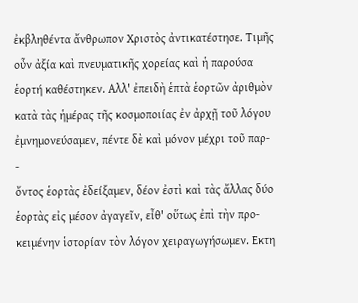ἐκβληθέντα ἄνθρωπον Χριστὸς ἀντικατέστησε. Τιμῆς
οὖν ἀξία καὶ πνευματικῆς χορείας καὶ ἡ παρούσα
ἑορτή καθέστηκεν. Αλλ' ἐπειδὴ ἑπτὰ ἑορτῶν ἀριθμὸν
κατὰ τὰς ἡμέρας τῆς κοσμοποιίας ἐν ἀρχῇ τοῦ λόγου
ἐμνημονεύσαμεν, πέντε δὲ καὶ μόνον μέχρι τοῦ παρ-
-
ὄντος ἑορτὰς ἐδείξαμεν, δέον ἐστὶ καὶ τὰς ἄλλας δύο
ἑορτὰς εἰς μέσον ἀγαγεῖν, εἶθ' οὕτως ἐπὶ τὴν προ-
κειμένην ἱστορίαν τὸν λόγον χειραγωγήσωμεν. Εκτη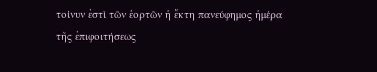τοίνυν ἐστὶ τῶν ἑορτῶν ἡ ἔκτη πανεύφημος ἡμέρα
τῆς ἐπιφοιτήσεως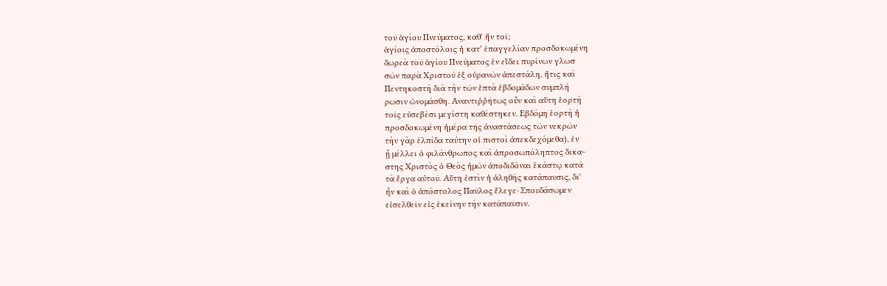τοῦ ἁγίου Πνεύματος, καθ' ἣν τοῖ;
ἁγίοις ἀποστόλοις ἡ κατ' ἐπαγγελίαν προσδοκωμένη
δωρεὰ τοῦ ἁγίου Πνεύματος ἐν εἴδει πυρίνων γλωσ
σῶν παρὰ Χριστοῦ ἐξ οὐρανῶν ἀπεστάλη, ἥτις καὶ
Πεντηκοστὴ διὰ τὴν τῶν ἑπτὰ ἑβδομάδων συμπλή
ρωσιν ὠνομάσθη. Αναντιῤῥήτως οὖν καὶ αὕτη ἑορτὴ
τοῖς εὐσεβέσι μεγίστη καθέστηκεν. Εβδόμη ἑορτὴ ἡ
προσδοκωμένη ἡμέρα τῆς ἀναστάσεως τῶν νεκρῶν
τὴν γὰρ ἐλπίδα ταύτην οἱ πιστοὶ ἀπεκδεχόμεθα), ἐν
ᾗ μέλλει ὁ φιλάνθρωπος καὶ ἀπροσωπόληπτος δικα-
στης Χριστὸς ὁ Θεὸς ἡμῶν ἀποδιδόναι ἑκάστῳ κατά
τὰ ἔργα αὐτοῦ. Αὕτη ἐστὶν ἡ ἀληθής κατάπαυσις, δι'
ἦν καὶ ὁ ἀπόστολος Παῦλος ἔλεγε· Σπουδάσωμεν
εἰσελθεῖν εἰς ἐκείνην τὴν κατάπαυσιν.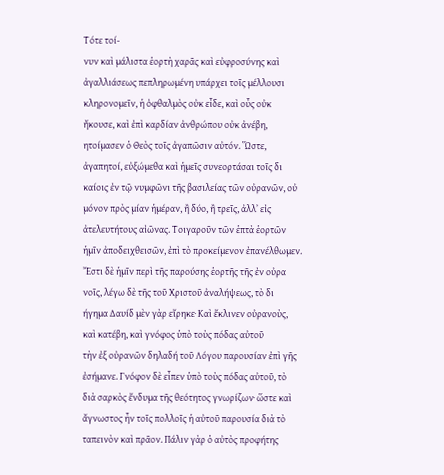Τότε τοί-
νυν καὶ μάλιστα ἑορτὴ χαρᾶς καὶ εὐφροσύνης καὶ
ἀγαλλιάσεως πεπληρωμένη υπάρχει τοῖς μέλλουσι
κληρονομεῖν, ἡ ὀφθαλμὸς οὐκ εἶδε, καὶ οὖς οὐκ
ἤκουσε, καὶ ἐπὶ καρδίαν ἀνθρώπου οὐκ ἀνέβη,
ητοίμασεν ὁ Θεὸς τοῖς ἀγαπῶσιν αὐτόν. Ὥστε,
ἀγαπητοί, εὐξώμεθα καὶ ἡμεῖς συνεορτάσαι τοῖς δι
καίοις ἐν τῷ νυμφῶνι τῆς βασιλείας τῶν οὐρανῶν, οὐ
μόνον πρὸς μίαν ἡμέραν, ἢ δύο, ἢ τρεῖς, ἀλλ᾽ εἰς
ἀτελευτήτους αἰῶνας. Τοιγαροῦν τῶν ἑπτὰ ἑορτῶν
ἡμῖν ἀποδειχθεισῶν, ἐπὶ τὸ προκείμενον ἐπανέλθωμεν.
Ἔστι δὲ ἡμῖν περὶ τῆς παρούσης ἑορτῆς τῆς ἐν οὐρα
νοῖς, λέγω δὲ τῆς τοῦ Χριστοῦ ἀναλήψεως, τὸ δι
ήγημα Δαυίδ μὲν γὰρ εἴρηκε· Καὶ ἔκλινεν οὐρανοὺς,
καὶ κατέβη, καὶ γνόφος ὑπὸ τοὺς πόδας αὐτοῦ
τὴν ἐξ οὐρανῶν δηλαδή τοῦ Λόγου παρουσίαν ἐπὶ γῆς
ἐσήμανε. Γνόφον δὲ εἶπεν ὑπὸ τοὺς πόδας αὐτοῦ, τὸ
διὰ σαρκὸς ἔνδυμα τῆς θεότητος γνωρίζων· ὥστε καὶ
ἄγνωστος ἦν τοῖς πολλοῖς ἡ αὐτοῦ παρουσία διὰ τὸ
ταπεινὸν καὶ πρᾶον. Πάλιν γὰρ ὁ αὐτὸς προφήτης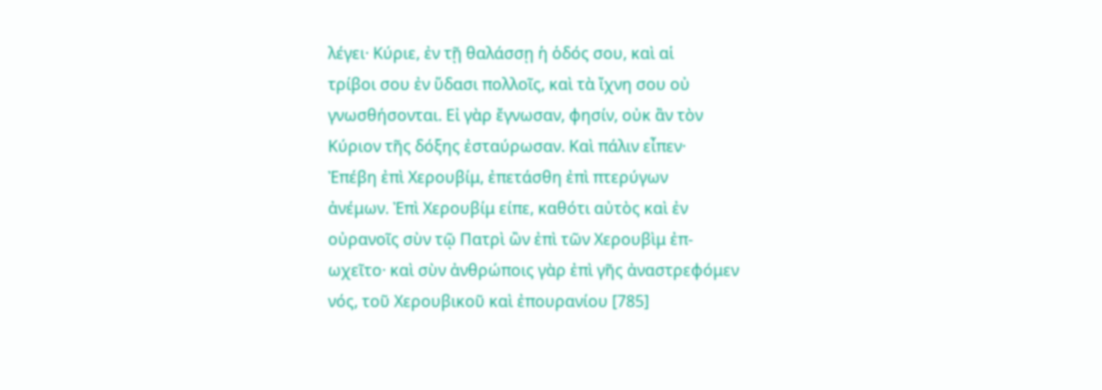λέγει· Κύριε, ἐν τῇ θαλάσσῃ ἡ ὁδός σου, καὶ αἱ
τρίβοι σου ἐν ὕδασι πολλοῖς, καὶ τὰ ἴχνη σου οὐ
γνωσθήσονται. Εἰ γὰρ ἔγνωσαν, φησίν, οὐκ ἂν τὸν
Κύριον τῆς δόξης ἐσταύρωσαν. Καὶ πάλιν εἶπεν·
Ἐπέβη ἐπὶ Χερουβίμ, ἐπετάσθη ἐπὶ πτερύγων
ἀνέμων. Ἐπὶ Χερουβίμ είπε, καθότι αὐτὸς καὶ ἐν
οὐρανοῖς σὺν τῷ Πατρὶ ὢν ἐπὶ τῶν Χερουβὶμ ἐπ-
ωχεῖτο· καὶ σὺν ἀνθρώποις γὰρ ἐπὶ γῆς ἀναστρεφόμεν
νός, τοῦ Χερουβικοῦ καὶ ἐπουρανίου [785]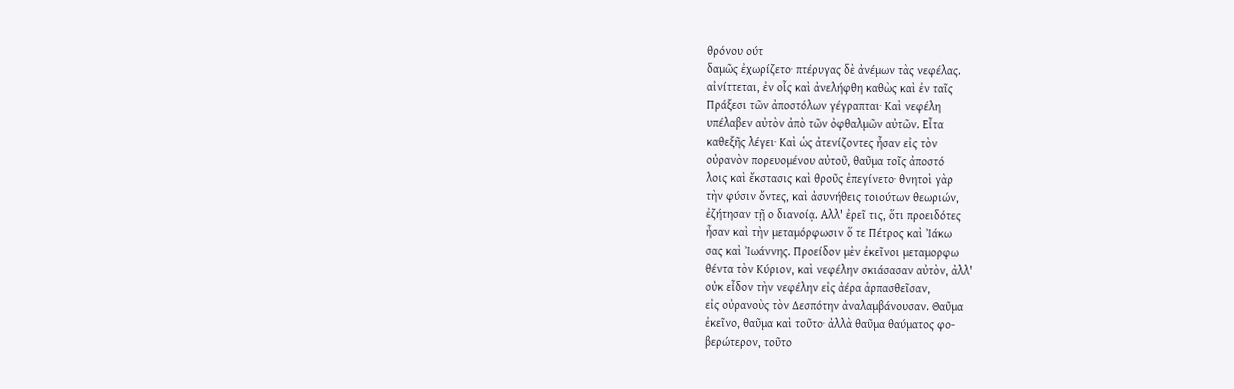θρόνου ούτ
δαμῶς ἐχωρίζετο· πτέρυγας δὲ ἀνέμων τὰς νεφέλας.
αἰνίττεται, ἐν οἷς καὶ ἀνελήφθη καθὼς καὶ ἐν ταῖς
Πράξεσι τῶν ἀποστόλων γέγραπται· Καὶ νεφέλη
υπέλαβεν αὐτὸν ἀπὸ τῶν ὀφθαλμῶν αὐτῶν. Εἶτα
καθεξῆς λέγει· Καὶ ὡς ἀτενίζοντες ἦσαν εἰς τὸν
οὐρανὸν πορευομένου αὐτοῦ, θαῦμα τοῖς ἀποστό
λοις καὶ ἔκστασις καὶ θροῦς ἐπεγίνετο· θνητοὶ γὰρ
τὴν φύσιν ὄντες, καὶ ἀσυνήθεις τοιούτων θεωριών,
ἐζήτησαν τῇ ο διανοίᾳ. Αλλ' ἐρεῖ τις, ὅτι προειδότες
ἦσαν καὶ τὴν μεταμόρφωσιν ὅ τε Πέτρος καὶ Ἰάκω
σας καὶ Ἰωάννης. Προείδον μὲν ἐκεῖνοι μεταμορφω
θέντα τὸν Κύριον, καὶ νεφέλην σκιάσασαν αὐτὸν, ἀλλ'
οὐκ εἶδον τὴν νεφέλην εἰς ἀέρα ἁρπασθεῖσαν,
εἰς οὐρανοὺς τὸν Δεσπότην ἀναλαμβάνουσαν. Θαῦμα
ἐκεῖνο, θαῦμα καὶ τοῦτο· ἀλλὰ θαῦμα θαύματος φο-
βερώτερον, τοῦτο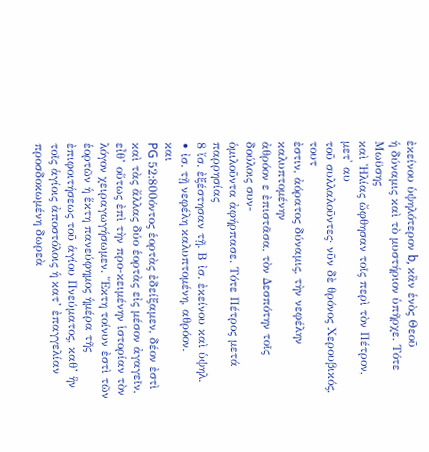ἐκείνου ὑψηλότερον b, κἂν ἑνὸς Θεοῦ
ἡ δύναμις καὶ τὸ μυστήριον ὑπῆρχε. Τότε Μωϋσης
καὶ Ἠλίας ὤφθησαν τοῖς περὶ τὸν Πέτρον, μετ' αυ
τοῦ συλλαλοῦντες· νῦν δὲ θρόνος Χερουβικός, τουτ
ἐστιν, ἀόρατος δύναμις, τὴν νεφέλην καλυπτομένην
ἀθρόον ε ἐπιστᾶσα, τὸν Δεσπότην τοῖς δούλοις συν-
ὁμιλοῦντα ἀφήρπασε. Τότε Πέτρος μετά παρρησίας
8 ἴσ. ἐξέστησαν τῇ. Β ἰσ. ἐκείνου καὶ ὑψηλ.
• ἰσ. τῇ νεφέλη καλυπτομένη, αθρόον.
και
PG 52:800όντος ἑορτὰς ἐδείξαμεν, δέον ἐστὶ καὶ τὰς ἄλλας δύο ἑορτὰς εἰς μέσον ἀγαγεῖν, εἶθ’ οὕτως ἐπὶ τὴν προ-κειμένην ἱστορίαν τὸν λόγον χειραγωγήσωμεν. Ἕκτη τοίνυν ἐστὶ τῶν ἑορτῶν ἡ ἕκτη πανεύφημος ἡμέρα τῆς ἐπιφοιτήσεως τοῦ ἁγίου Πνεύματος, καθ’ ἣν τοῖς ἁγίοις ἀποστόλοις ἡ κατ’ ἐπαγγελίαν προσδοκωμένη δωρεὰ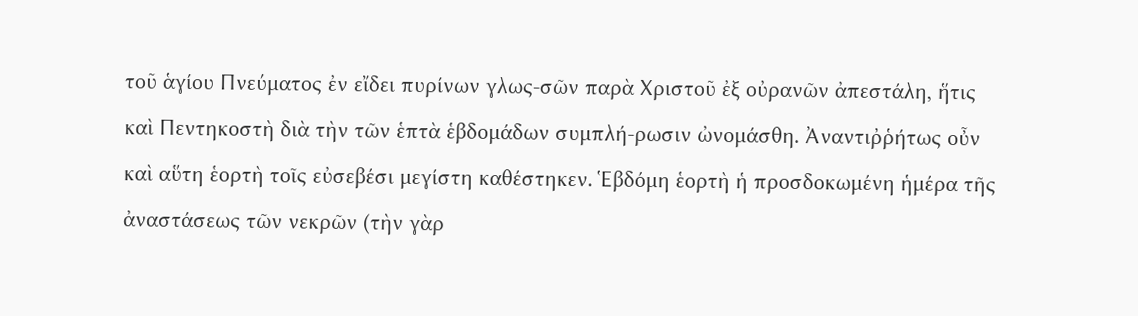τοῦ ἁγίου Πνεύματος ἐν εἴδει πυρίνων γλως-σῶν παρὰ Χριστοῦ ἐξ οὐρανῶν ἀπεστάλη, ἥτις καὶ Πεντηκοστὴ διὰ τὴν τῶν ἑπτὰ ἑβδομάδων συμπλή-ρωσιν ὠνομάσθη. Ἀναντιῤῥήτως οὖν καὶ αὕτη ἑορτὴ τοῖς εὐσεβέσι μεγίστη καθέστηκεν. Ἑβδόμη ἑορτὴ ἡ προσδοκωμένη ἡμέρα τῆς ἀναστάσεως τῶν νεκρῶν (τὴν γὰρ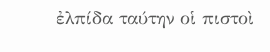ἐλπίδα ταύτην οἱ πιστοὶ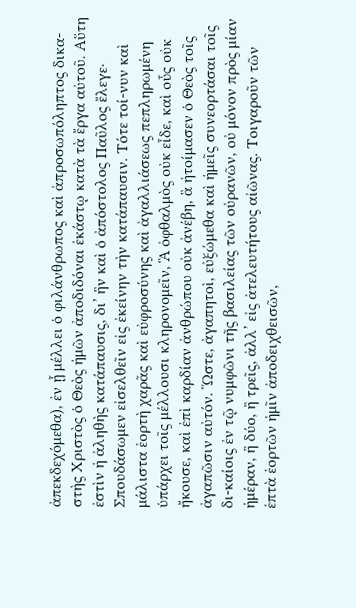ἀπεκδεχόμεθα), ἐν ᾗ μέλλει ὁ φιλάνθρωπος καὶ ἀπροσωπόληπτος δικα-στὴς Χριστὸς ὁ Θεὸς ἡμῶν ἀποδιδόναι ἑκάστῳ κατὰ τὰ ἔργα αὐτοῦ. Αὕτη ἐστὶν ἡ ἀληθὴς κατάπαυσις, δι’ ἣν καὶ ὁ ἀπόστολος Παῦλος ἔλεγε· Σπουδάσωμεν εἰσελθεῖν εἰς ἐκείνην τὴν κατάπαυσιν. Τότε τοί-νυν καὶ μάλιστα ἑορτὴ χαρᾶς καὶ εὐφροσύνης καὶ ἀγαλλιάσεως πεπληρωμένη ὑπάρχει τοῖς μέλλουσι κληρονομεῖν, Ἃ ὀφθαλμὸς οὐκ εἶδε, καὶ οὖς οὐκ ἤκουσε, καὶ ἐπὶ καρδίαν ἀνθρώπου οὐκ ἀνέβη, ἃ ἡτοίμασεν ὁ Θεὸς τοῖς ἀγαπῶσιν αὐτόν. Ὥστε, ἀγαπητοὶ, εὐξώμεθα καὶ ἡμεῖς συνεορτάσαι τοῖς δι-καίοις ἐν τῷ νυμφῶνι τῆς βασιλείας τῶν οὐρανῶν, οὐ μόνον πρὸς μίαν ἡμέραν, ἢ δύο, ἢ τρεῖς, ἀλλ’ εἰς ἀτελευτήτους αἰῶνας. Τοιγαροῦν τῶν ἑπτὰ ἑορτῶν ἡμῖν ἀποδειχθεισῶν,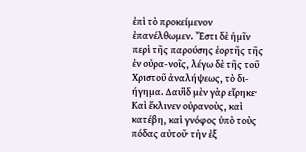ἐπὶ τὸ προκείμενον ἐπανέλθωμεν. Ἔστι δὲ ἡμῖν περὶ τῆς παρούσης ἑορτῆς τῆς ἐν οὐρα-νοῖς, λέγω δὲ τῆς τοῦ Χριστοῦ ἀναλήψεως, τὸ δι-ήγημα. Δαυὶ̈δ μὲν γὰρ εἴρηκε· Καὶ ἔκλινεν οὐρανοὺς, καὶ κατέβη, καὶ γνόφος ὑπὸ τοὺς πόδας αὐτοῦ· τὴν ἐξ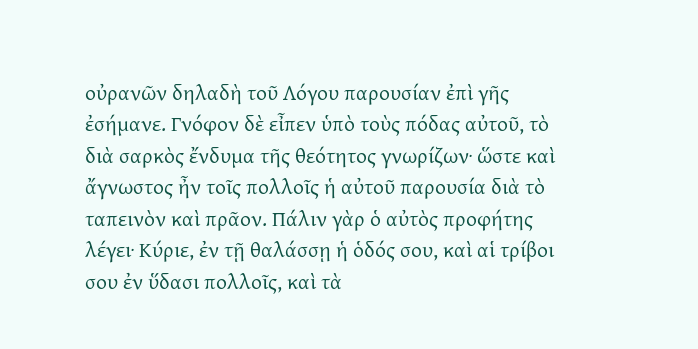οὐρανῶν δηλαδὴ τοῦ Λόγου παρουσίαν ἐπὶ γῆς ἐσήμανε. Γνόφον δὲ εἶπεν ὑπὸ τοὺς πόδας αὐτοῦ, τὸ διὰ σαρκὸς ἔνδυμα τῆς θεότητος γνωρίζων· ὥστε καὶ ἄγνωστος ἦν τοῖς πολλοῖς ἡ αὐτοῦ παρουσία διὰ τὸ ταπεινὸν καὶ πρᾶον. Πάλιν γὰρ ὁ αὐτὸς προφήτης λέγει· Κύριε, ἐν τῇ θαλάσσῃ ἡ ὁδός σου, καὶ αἱ τρίβοι σου ἐν ὕδασι πολλοῖς, καὶ τὰ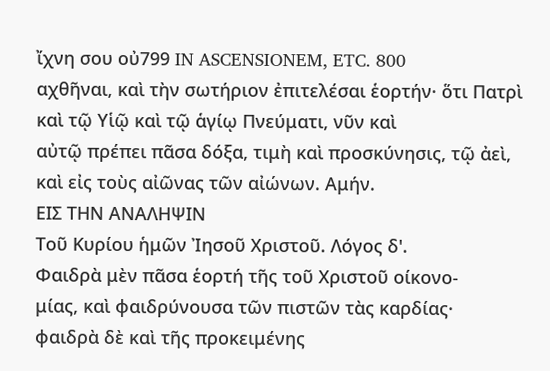ἴχνη σου οὐ799 IN ASCENSIONEM, ETC. 800
αχθῆναι, καὶ τὴν σωτήριον ἐπιτελέσαι ἑορτήν· ὅτι Πατρὶ καὶ τῷ Υἱῷ καὶ τῷ ἁγίῳ Πνεύματι, νῦν καὶ
αὐτῷ πρέπει πᾶσα δόξα, τιμὴ καὶ προσκύνησις, τῷ ἀεὶ, καὶ εἰς τοὺς αἰῶνας τῶν αἰώνων. Αμήν.
ΕΙΣ ΤΗΝ ΑΝΑΛΗΨΙΝ
Τοῦ Κυρίου ἡμῶν Ἰησοῦ Χριστοῦ. Λόγος δ'.
Φαιδρὰ μὲν πᾶσα ἑορτή τῆς τοῦ Χριστοῦ οίκονο-
μίας, καὶ φαιδρύνουσα τῶν πιστῶν τὰς καρδίας·
φαιδρὰ δὲ καὶ τῆς προκειμένης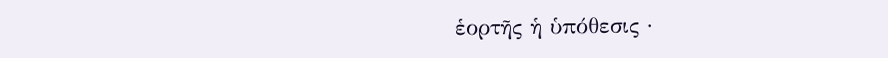ἑορτῆς ἡ ὑπόθεσις ·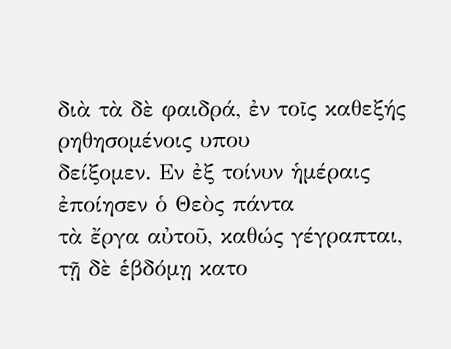διὰ τὰ δὲ φαιδρά, ἐν τοῖς καθεξής ρηθησομένοις υπου
δείξομεν. Εν ἐξ τοίνυν ἡμέραις ἐποίησεν ὁ Θεὸς πάντα
τὰ ἔργα αὐτοῦ, καθώς γέγραπται, τῇ δὲ ἑβδόμῃ κατο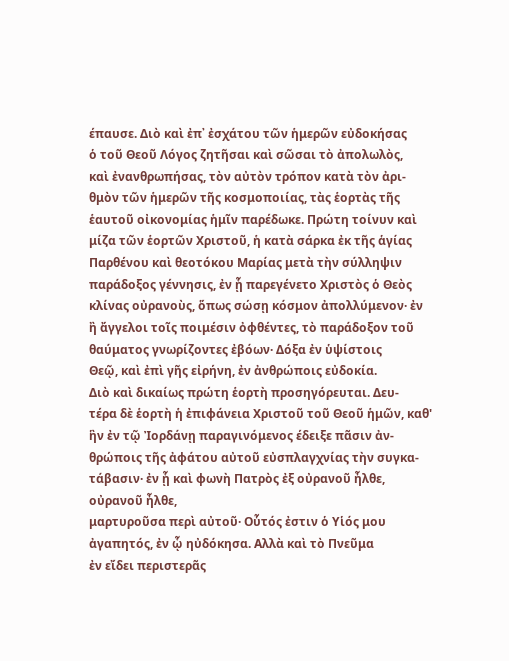έπαυσε. Διὸ καὶ ἐπ᾿ ἐσχάτου τῶν ἡμερῶν εὐδοκήσας
ὁ τοῦ Θεοῦ Λόγος ζητῆσαι καὶ σῶσαι τὸ ἀπολωλὸς,
καὶ ἐνανθρωπήσας, τὸν αὐτὸν τρόπον κατὰ τὸν ἀρι-
θμὸν τῶν ἡμερῶν τῆς κοσμοποιίας, τὰς ἑορτὰς τῆς
ἑαυτοῦ οἰκονομίας ἡμῖν παρέδωκε. Πρώτη τοίνυν καὶ
μίζα τῶν ἑορτῶν Χριστοῦ, ἡ κατὰ σάρκα ἐκ τῆς ἁγίας
Παρθένου καὶ θεοτόκου Μαρίας μετὰ τὴν σύλληψιν
παράδοξος γέννησις, ἐν ᾗ παρεγένετο Χριστὸς ὁ Θεὸς
κλίνας οὐρανοὺς, ὅπως σώσῃ κόσμον ἀπολλύμενον· ἐν
ἢ ἄγγελοι τοῖς ποιμέσιν ὀφθέντες, τὸ παράδοξον τοῦ
θαύματος γνωρίζοντες ἐβόων· Δόξα ἐν ὑψίστοις
Θεῷ, καὶ ἐπὶ γῆς εἰρήνη, ἐν ἀνθρώποις εὐδοκία.
Διὸ καὶ δικαίως πρώτη ἑορτὴ προσηγόρευται. Δευ-
τέρα δὲ ἑορτὴ ἡ ἐπιφάνεια Χριστοῦ τοῦ Θεοῦ ἡμῶν, καθ'
ἣν ἐν τῷ Ἰορδάνῃ παραγινόμενος έδειξε πᾶσιν ἀν-
θρώποις τῆς ἀφάτου αὐτοῦ εὐσπλαγχνίας τὴν συγκα-
τάβασιν· ἐν ᾗ καὶ φωνὴ Πατρὸς ἐξ οὐρανοῦ ἦλθε,
οὐρανοῦ ἦλθε,
μαρτυροῦσα περὶ αὐτοῦ· Οὗτός ἐστιν ὁ Υἱός μου
ἀγαπητός, ἐν ᾧ ηὐδόκησα. Αλλὰ καὶ τὸ Πνεῦμα
ἐν εἴδει περιστερᾶς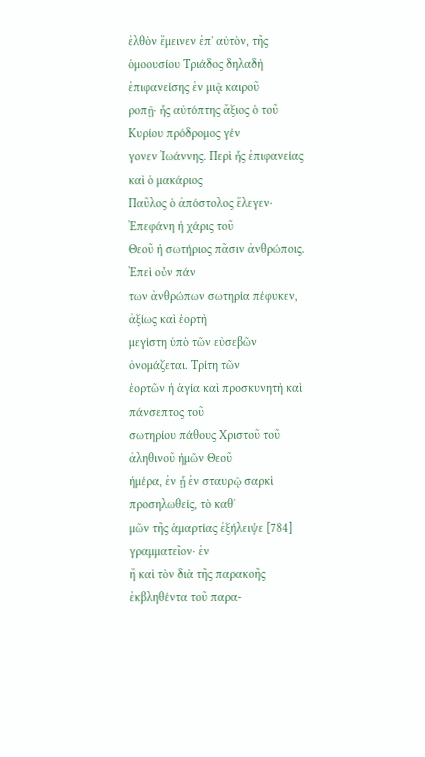ἐλθὸν ἔμεινεν ἐπ' αὐτὸν, τῆς
ὁμοουσίου Τριάδος δηλαδὴ ἐπιφανείσης ἐν μιᾷ καιροῦ
ροπῇ· ἧς αὐτόπτης ἄξιος ὁ τοῦ Κυρίου πρόδρομος γέν
γονεν Ἰωάννης. Περὶ ἧς ἐπιφανείας καὶ ὁ μακάριος
Παῦλος ὁ ἀπόστολος ἔλεγεν· Ἐπεφάνη ἡ χάρις τοῦ
Θεοῦ ἡ σωτήριος πᾶσιν ἀνθρώποις. Ἐπεὶ οὖν πάν
των ἀνθρώπων σωτηρία πέφυκεν, ἀξίως καὶ ἑορτὴ
μεγίστη ὑπὸ τῶν εὐσεβῶν ὀνομάζεται. Τρίτη τῶν
ἑορτῶν ἡ ἁγία καὶ προσκυνητὴ καὶ πάνσεπτος τοῦ
σωτηρίου πάθους Χριστοῦ τοῦ ἀληθινοῦ ἡμῶν Θεοῦ
ἡμέρα, ἐν ᾗ ἐν σταυρῷ σαρκὶ προσηλωθείς, τὸ καθ᾿
μῶν τῆς ἁμαρτίας ἐξήλειψε [784] γραμματεῖον· ἐν
ἢ καὶ τὸν διὰ τῆς παρακοῆς ἐκβληθέντα τοῦ παρα-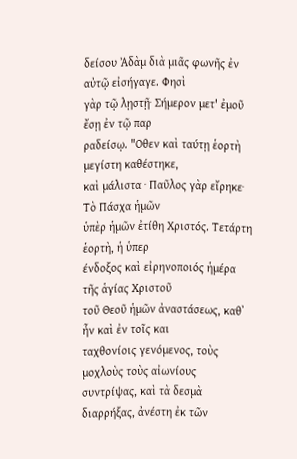δείσου Ἀδὰμ διὰ μιᾶς φωνῆς ἐν αὐτῷ εἰσήγαγε. Φησὶ
γὰρ τῷ λῃστῇ· Σήμερον μετ' ἐμοῦ ἔσῃ ἐν τῷ παρ
ραδείσῳ. "Οθεν καὶ ταύτῃ ἑορτὴ μεγίστη καθέστηκε,
καὶ μάλιστα · Παῦλος γὰρ εἴρηκε· Τὸ Πάσχα ἡμῶν
ὑπὲρ ἡμῶν ἐτίθη Χριστός. Τετάρτη ἑορτὴ, ἡ ὑπερ
ένδοξος καὶ εἰρηνοποιός ἡμέρα τῆς ἁγίας Χριστοῦ
τοῦ Θεοῦ ἡμῶν ἀναστάσεως, καθ᾽ ἦν καὶ ἐν τοῖς και
ταχθονίοις γενόμενος, τοὺς μοχλοὺς τοὺς αἰωνίους
συντρίψας, καὶ τὰ δεσμὰ διαρρήξας, ἀνέστη ἐκ τῶν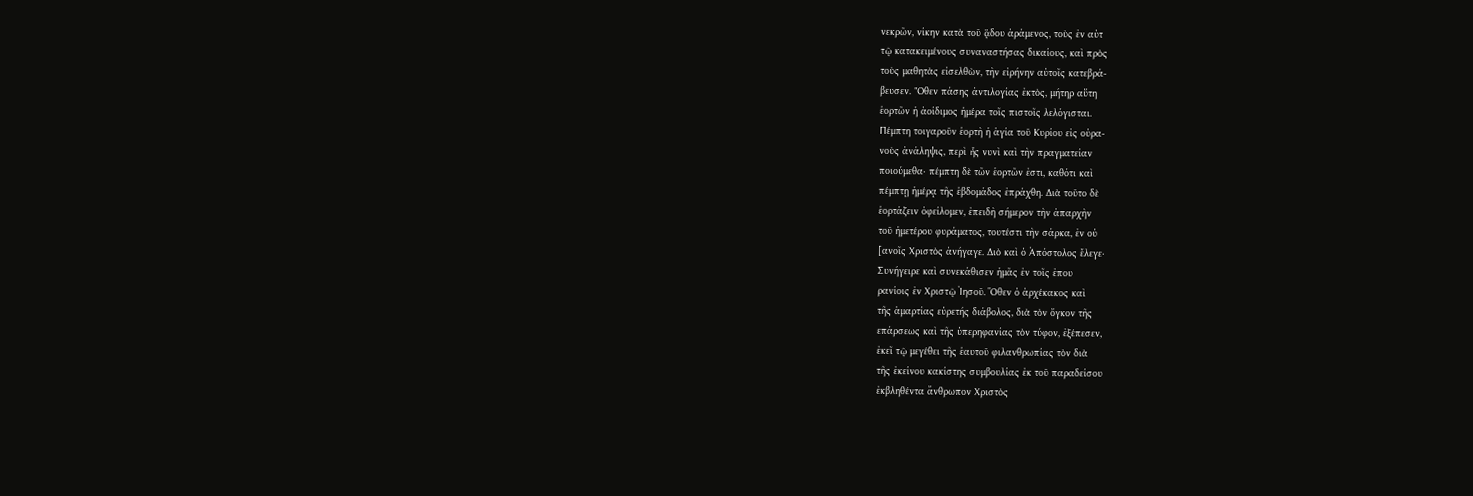νεκρῶν, νίκην κατὰ τοῦ ᾅδου ἀράμενος, τοὺς ἐν αὐτ
τῷ κατακειμένους συναναστήσας δικαίους, καὶ πρὸς
τοὺς μαθητὰς εἰσελθὼν, τὴν εἰρήνην αὐτοῖς κατεβρά-
βευσεν. "Οθεν πάσης ἀντιλογίας ἐκτὸς, μήτηρ αὕτη
ἑορτῶν ἡ ἀοίδιμος ἡμέρα τοῖς πιστοῖς λελόγισται.
Πέμπτη τοιγαροῦν ἑορτὴ ἡ ἁγία τοῦ Κυρίου εἰς οὐρα-
νοὺς ἀνάληψις, περὶ ἧς νυνὶ καὶ τὴν πραγματείαν
ποιούμεθα· πέμπτη δὲ τῶν ἑορτῶν ἐστι, καθότι καὶ
πέμπτῃ ἡμέρᾳ τῆς ἑβδομάδος ἐπράχθη. Διὰ τοῦτο δὲ
ἑορτάζειν ὀφείλομεν, ἐπειδὴ σήμερον τὴν ἀπαρχὴν
τοῦ ἡμετέρου φυράματος, τουτέστι τὴν σάρκα, ἐν οὐ
[ανοῖς Χριστὸς ἀνήγαγε. Διὸ καὶ ὁ Ἀπόστολος ἔλεγε·
Συνήγειρε καὶ συνεκάθισεν ἡμᾶς ἐν τοῖς ἐπου
ρανίοις ἐν Χριστῷ Ἰησοῦ. Ὅθεν ὁ ἀρχέκακος καὶ
τῆς ἁμαρτίας εὑρετής διάβολος, διὰ τὸν ὄγκον τῆς
επάρσεως καὶ τῆς ὑπερηφανίας τὸν τύφον, ἐξέπεσεν,
ἐκεῖ τῷ μεγέθει τῆς ἑαυτοῦ φιλανθρωπίας τὸν διὰ
τῆς ἐκείνου κακίστης συμβουλίας ἐκ τοῦ παραδείσου
ἐκβληθέντα ἄνθρωπον Χριστὸς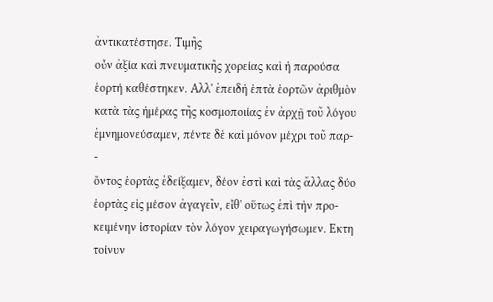ἀντικατέστησε. Τιμῆς
οὖν ἀξία καὶ πνευματικῆς χορείας καὶ ἡ παρούσα
ἑορτή καθέστηκεν. Αλλ' ἐπειδὴ ἑπτὰ ἑορτῶν ἀριθμὸν
κατὰ τὰς ἡμέρας τῆς κοσμοποιίας ἐν ἀρχῇ τοῦ λόγου
ἐμνημονεύσαμεν, πέντε δὲ καὶ μόνον μέχρι τοῦ παρ-
-
ὄντος ἑορτὰς ἐδείξαμεν, δέον ἐστὶ καὶ τὰς ἄλλας δύο
ἑορτὰς εἰς μέσον ἀγαγεῖν, εἶθ' οὕτως ἐπὶ τὴν προ-
κειμένην ἱστορίαν τὸν λόγον χειραγωγήσωμεν. Εκτη
τοίνυν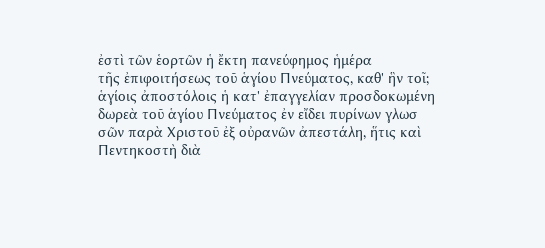ἐστὶ τῶν ἑορτῶν ἡ ἔκτη πανεύφημος ἡμέρα
τῆς ἐπιφοιτήσεως τοῦ ἁγίου Πνεύματος, καθ' ἣν τοῖ;
ἁγίοις ἀποστόλοις ἡ κατ' ἐπαγγελίαν προσδοκωμένη
δωρεὰ τοῦ ἁγίου Πνεύματος ἐν εἴδει πυρίνων γλωσ
σῶν παρὰ Χριστοῦ ἐξ οὐρανῶν ἀπεστάλη, ἥτις καὶ
Πεντηκοστὴ διὰ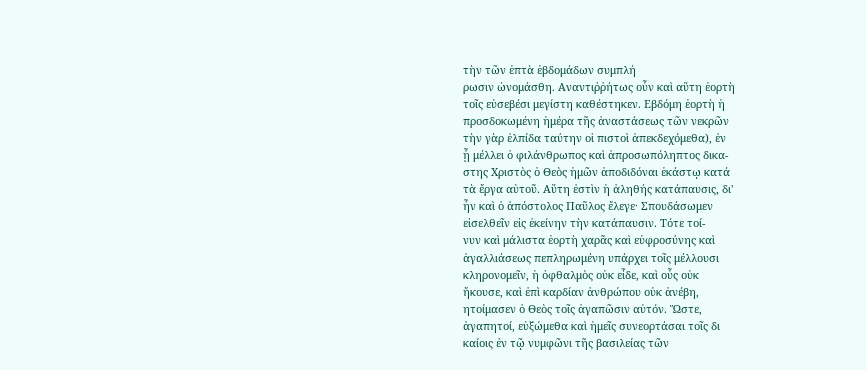τὴν τῶν ἑπτὰ ἑβδομάδων συμπλή
ρωσιν ὠνομάσθη. Αναντιῤῥήτως οὖν καὶ αὕτη ἑορτὴ
τοῖς εὐσεβέσι μεγίστη καθέστηκεν. Εβδόμη ἑορτὴ ἡ
προσδοκωμένη ἡμέρα τῆς ἀναστάσεως τῶν νεκρῶν
τὴν γὰρ ἐλπίδα ταύτην οἱ πιστοὶ ἀπεκδεχόμεθα), ἐν
ᾗ μέλλει ὁ φιλάνθρωπος καὶ ἀπροσωπόληπτος δικα-
στης Χριστὸς ὁ Θεὸς ἡμῶν ἀποδιδόναι ἑκάστῳ κατά
τὰ ἔργα αὐτοῦ. Αὕτη ἐστὶν ἡ ἀληθής κατάπαυσις, δι'
ἦν καὶ ὁ ἀπόστολος Παῦλος ἔλεγε· Σπουδάσωμεν
εἰσελθεῖν εἰς ἐκείνην τὴν κατάπαυσιν. Τότε τοί-
νυν καὶ μάλιστα ἑορτὴ χαρᾶς καὶ εὐφροσύνης καὶ
ἀγαλλιάσεως πεπληρωμένη υπάρχει τοῖς μέλλουσι
κληρονομεῖν, ἡ ὀφθαλμὸς οὐκ εἶδε, καὶ οὖς οὐκ
ἤκουσε, καὶ ἐπὶ καρδίαν ἀνθρώπου οὐκ ἀνέβη,
ητοίμασεν ὁ Θεὸς τοῖς ἀγαπῶσιν αὐτόν. Ὥστε,
ἀγαπητοί, εὐξώμεθα καὶ ἡμεῖς συνεορτάσαι τοῖς δι
καίοις ἐν τῷ νυμφῶνι τῆς βασιλείας τῶν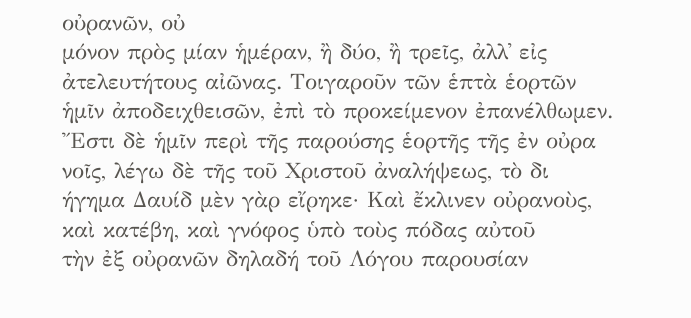οὐρανῶν, οὐ
μόνον πρὸς μίαν ἡμέραν, ἢ δύο, ἢ τρεῖς, ἀλλ᾽ εἰς
ἀτελευτήτους αἰῶνας. Τοιγαροῦν τῶν ἑπτὰ ἑορτῶν
ἡμῖν ἀποδειχθεισῶν, ἐπὶ τὸ προκείμενον ἐπανέλθωμεν.
Ἔστι δὲ ἡμῖν περὶ τῆς παρούσης ἑορτῆς τῆς ἐν οὐρα
νοῖς, λέγω δὲ τῆς τοῦ Χριστοῦ ἀναλήψεως, τὸ δι
ήγημα Δαυίδ μὲν γὰρ εἴρηκε· Καὶ ἔκλινεν οὐρανοὺς,
καὶ κατέβη, καὶ γνόφος ὑπὸ τοὺς πόδας αὐτοῦ
τὴν ἐξ οὐρανῶν δηλαδή τοῦ Λόγου παρουσίαν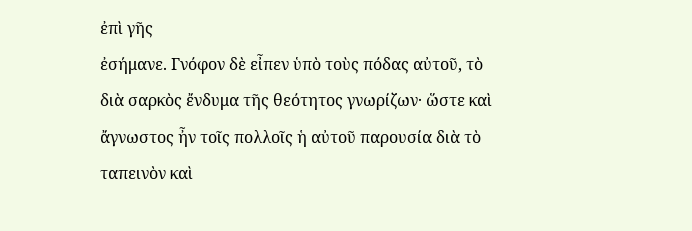ἐπὶ γῆς
ἐσήμανε. Γνόφον δὲ εἶπεν ὑπὸ τοὺς πόδας αὐτοῦ, τὸ
διὰ σαρκὸς ἔνδυμα τῆς θεότητος γνωρίζων· ὥστε καὶ
ἄγνωστος ἦν τοῖς πολλοῖς ἡ αὐτοῦ παρουσία διὰ τὸ
ταπεινὸν καὶ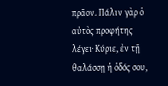πρᾶον. Πάλιν γὰρ ὁ αὐτὸς προφήτης
λέγει· Κύριε, ἐν τῇ θαλάσσῃ ἡ ὁδός σου,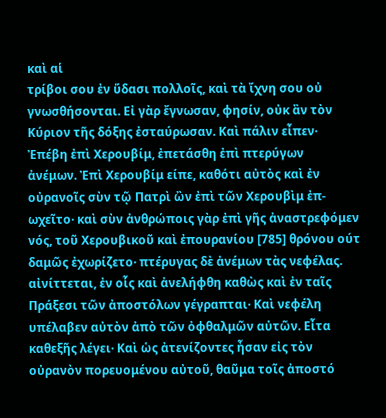καὶ αἱ
τρίβοι σου ἐν ὕδασι πολλοῖς, καὶ τὰ ἴχνη σου οὐ
γνωσθήσονται. Εἰ γὰρ ἔγνωσαν, φησίν, οὐκ ἂν τὸν
Κύριον τῆς δόξης ἐσταύρωσαν. Καὶ πάλιν εἶπεν·
Ἐπέβη ἐπὶ Χερουβίμ, ἐπετάσθη ἐπὶ πτερύγων
ἀνέμων. Ἐπὶ Χερουβίμ είπε, καθότι αὐτὸς καὶ ἐν
οὐρανοῖς σὺν τῷ Πατρὶ ὢν ἐπὶ τῶν Χερουβὶμ ἐπ-
ωχεῖτο· καὶ σὺν ἀνθρώποις γὰρ ἐπὶ γῆς ἀναστρεφόμεν
νός, τοῦ Χερουβικοῦ καὶ ἐπουρανίου [785] θρόνου ούτ
δαμῶς ἐχωρίζετο· πτέρυγας δὲ ἀνέμων τὰς νεφέλας.
αἰνίττεται, ἐν οἷς καὶ ἀνελήφθη καθὼς καὶ ἐν ταῖς
Πράξεσι τῶν ἀποστόλων γέγραπται· Καὶ νεφέλη
υπέλαβεν αὐτὸν ἀπὸ τῶν ὀφθαλμῶν αὐτῶν. Εἶτα
καθεξῆς λέγει· Καὶ ὡς ἀτενίζοντες ἦσαν εἰς τὸν
οὐρανὸν πορευομένου αὐτοῦ, θαῦμα τοῖς ἀποστό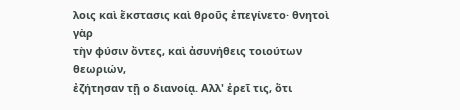λοις καὶ ἔκστασις καὶ θροῦς ἐπεγίνετο· θνητοὶ γὰρ
τὴν φύσιν ὄντες, καὶ ἀσυνήθεις τοιούτων θεωριών,
ἐζήτησαν τῇ ο διανοίᾳ. Αλλ' ἐρεῖ τις, ὅτι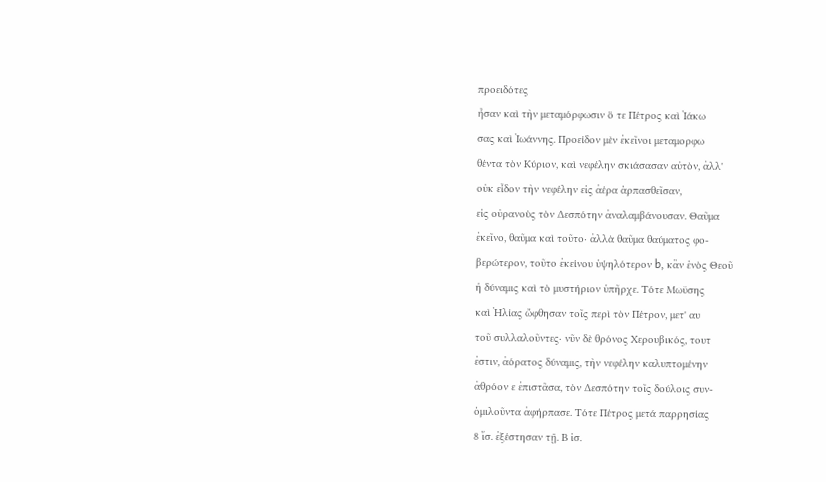προειδότες
ἦσαν καὶ τὴν μεταμόρφωσιν ὅ τε Πέτρος καὶ Ἰάκω
σας καὶ Ἰωάννης. Προείδον μὲν ἐκεῖνοι μεταμορφω
θέντα τὸν Κύριον, καὶ νεφέλην σκιάσασαν αὐτὸν, ἀλλ'
οὐκ εἶδον τὴν νεφέλην εἰς ἀέρα ἁρπασθεῖσαν,
εἰς οὐρανοὺς τὸν Δεσπότην ἀναλαμβάνουσαν. Θαῦμα
ἐκεῖνο, θαῦμα καὶ τοῦτο· ἀλλὰ θαῦμα θαύματος φο-
βερώτερον, τοῦτο ἐκείνου ὑψηλότερον b, κἂν ἑνὸς Θεοῦ
ἡ δύναμις καὶ τὸ μυστήριον ὑπῆρχε. Τότε Μωϋσης
καὶ Ἠλίας ὤφθησαν τοῖς περὶ τὸν Πέτρον, μετ' αυ
τοῦ συλλαλοῦντες· νῦν δὲ θρόνος Χερουβικός, τουτ
ἐστιν, ἀόρατος δύναμις, τὴν νεφέλην καλυπτομένην
ἀθρόον ε ἐπιστᾶσα, τὸν Δεσπότην τοῖς δούλοις συν-
ὁμιλοῦντα ἀφήρπασε. Τότε Πέτρος μετά παρρησίας
8 ἴσ. ἐξέστησαν τῇ. Β ἰσ.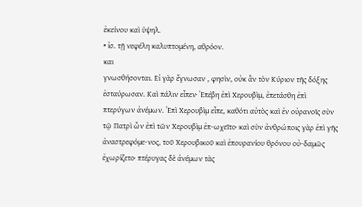ἐκείνου καὶ ὑψηλ.
• ἰσ. τῇ νεφέλη καλυπτομένη, αθρόον.
και
γνωσθήσονται. Εἰ γὰρ ἔγνωσαν , φησὶν, οὐκ ἂν τὸν Κύριον τῆς δόξης ἐσταύρωσαν. Καὶ πάλιν εἶπεν· Ἐπέβη ἐπὶ Χερουβὶμ, ἐπετάσθη ἐπὶ πτερύγων ἀνέμων. Ἐπὶ Χερουβὶμ εἶπε, καθότι αὐτὸς καὶ ἐν οὐρανοῖς σὺν τῷ Πατρὶ ὢν ἐπὶ τῶν Χερουβὶμ ἐπ-ωχεῖτο· καὶ σὺν ἀνθρώποις γὰρ ἐπὶ γῆς ἀναστρεφόμε-νος, τοῦ Χερουβικοῦ καὶ ἐπουρανίου θρόνου οὐ-δαμῶς ἐχωρίζετο· πτέρυγας δὲ ἀνέμων τὰς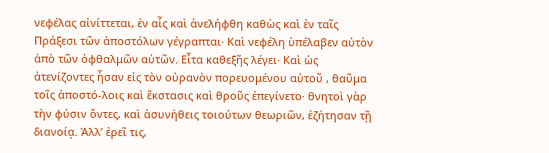νεφέλας αἰνίττεται, ἐν αἷς καὶ ἀνελήφθη καθὼς καὶ ἐν ταῖς Πράξεσι τῶν ἀποστόλων γέγραπται· Καὶ νεφέλη ὑπέλαβεν αὐτὸν ἀπὸ τῶν ὀφθαλμῶν αὐτῶν. Εἶτα καθεξῆς λέγει· Καὶ ὡς ἀτενίζοντες ἦσαν εἰς τὸν οὐρανὸν πορευομένου αὐτοῦ , θαῦμα τοῖς ἀποστό-λοις καὶ ἔκστασις καὶ θροῦς ἐπεγίνετο· θνητοὶ γὰρ τὴν φύσιν ὄντες, καὶ ἀσυνήθεις τοιούτων θεωριῶν, ἐζήτησαν τῇ διανοίᾳ. Ἀλλ’ ἐρεῖ τις,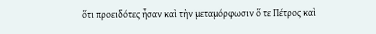ὅτι προειδότες ἦσαν καὶ τὴν μεταμόρφωσιν ὅ τε Πέτρος καὶ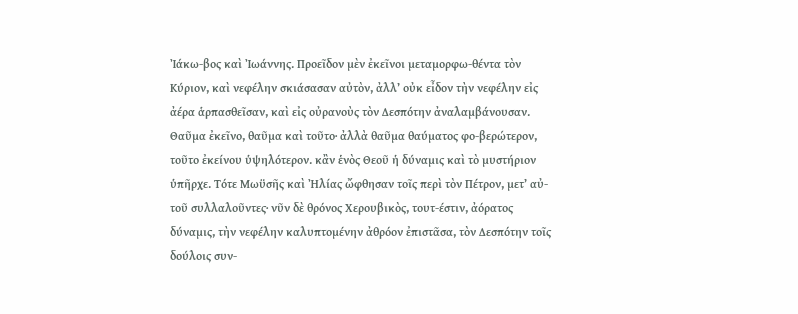Ἰάκω-βος καὶ Ἰωάννης. Προεῖδον μὲν ἐκεῖνοι μεταμορφω-θέντα τὸν Κύριον, καὶ νεφέλην σκιάσασαν αὐτὸν, ἀλλ’ οὐκ εἶδον τὴν νεφέλην εἰς ἀέρα ἁρπασθεῖσαν, καὶ εἰς οὐρανοὺς τὸν Δεσπότην ἀναλαμβάνουσαν. Θαῦμα ἐκεῖνο, θαῦμα καὶ τοῦτο· ἀλλὰ θαῦμα θαύματος φο-βερώτερον, τοῦτο ἐκείνου ὑψηλότερον. κἂν ἑνὸς Θεοῦ ἡ δύναμις καὶ τὸ μυστήριον ὑπῆρχε. Τότε Μωϋσῆς καὶ Ἠλίας ὤφθησαν τοῖς περὶ τὸν Πέτρον, μετ’ αὐ-τοῦ συλλαλοῦντες· νῦν δὲ θρόνος Χερουβικὸς, τουτ-έστιν, ἀόρατος δύναμις, τὴν νεφέλην καλυπτομένην ἀθρόον ἐπιστᾶσα, τὸν Δεσπότην τοῖς δούλοις συν-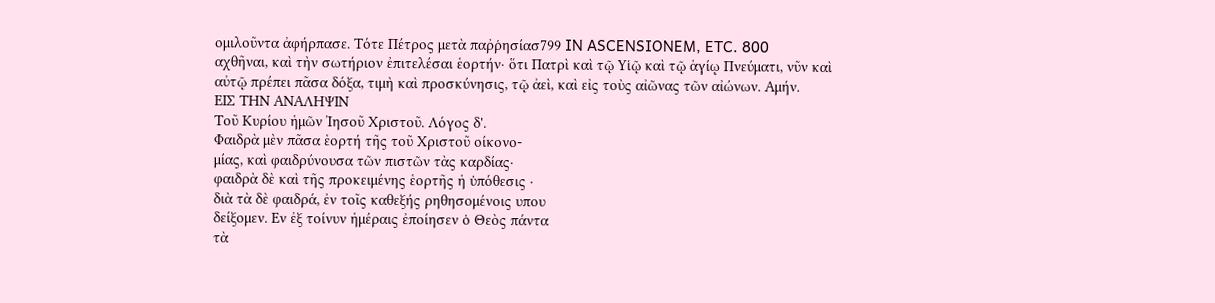ομιλοῦντα ἀφήρπασε. Τότε Πέτρος μετὰ παῤῥησίασ799 IN ASCENSIONEM, ETC. 800
αχθῆναι, καὶ τὴν σωτήριον ἐπιτελέσαι ἑορτήν· ὅτι Πατρὶ καὶ τῷ Υἱῷ καὶ τῷ ἁγίῳ Πνεύματι, νῦν καὶ
αὐτῷ πρέπει πᾶσα δόξα, τιμὴ καὶ προσκύνησις, τῷ ἀεὶ, καὶ εἰς τοὺς αἰῶνας τῶν αἰώνων. Αμήν.
ΕΙΣ ΤΗΝ ΑΝΑΛΗΨΙΝ
Τοῦ Κυρίου ἡμῶν Ἰησοῦ Χριστοῦ. Λόγος δ'.
Φαιδρὰ μὲν πᾶσα ἑορτή τῆς τοῦ Χριστοῦ οίκονο-
μίας, καὶ φαιδρύνουσα τῶν πιστῶν τὰς καρδίας·
φαιδρὰ δὲ καὶ τῆς προκειμένης ἑορτῆς ἡ ὑπόθεσις ·
διὰ τὰ δὲ φαιδρά, ἐν τοῖς καθεξής ρηθησομένοις υπου
δείξομεν. Εν ἐξ τοίνυν ἡμέραις ἐποίησεν ὁ Θεὸς πάντα
τὰ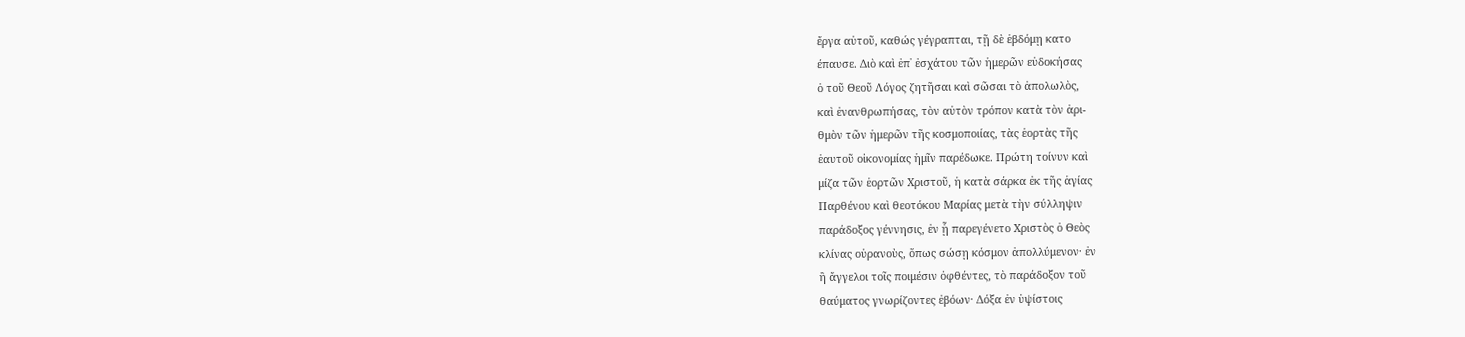ἔργα αὐτοῦ, καθώς γέγραπται, τῇ δὲ ἑβδόμῃ κατο
έπαυσε. Διὸ καὶ ἐπ᾿ ἐσχάτου τῶν ἡμερῶν εὐδοκήσας
ὁ τοῦ Θεοῦ Λόγος ζητῆσαι καὶ σῶσαι τὸ ἀπολωλὸς,
καὶ ἐνανθρωπήσας, τὸν αὐτὸν τρόπον κατὰ τὸν ἀρι-
θμὸν τῶν ἡμερῶν τῆς κοσμοποιίας, τὰς ἑορτὰς τῆς
ἑαυτοῦ οἰκονομίας ἡμῖν παρέδωκε. Πρώτη τοίνυν καὶ
μίζα τῶν ἑορτῶν Χριστοῦ, ἡ κατὰ σάρκα ἐκ τῆς ἁγίας
Παρθένου καὶ θεοτόκου Μαρίας μετὰ τὴν σύλληψιν
παράδοξος γέννησις, ἐν ᾗ παρεγένετο Χριστὸς ὁ Θεὸς
κλίνας οὐρανοὺς, ὅπως σώσῃ κόσμον ἀπολλύμενον· ἐν
ἢ ἄγγελοι τοῖς ποιμέσιν ὀφθέντες, τὸ παράδοξον τοῦ
θαύματος γνωρίζοντες ἐβόων· Δόξα ἐν ὑψίστοις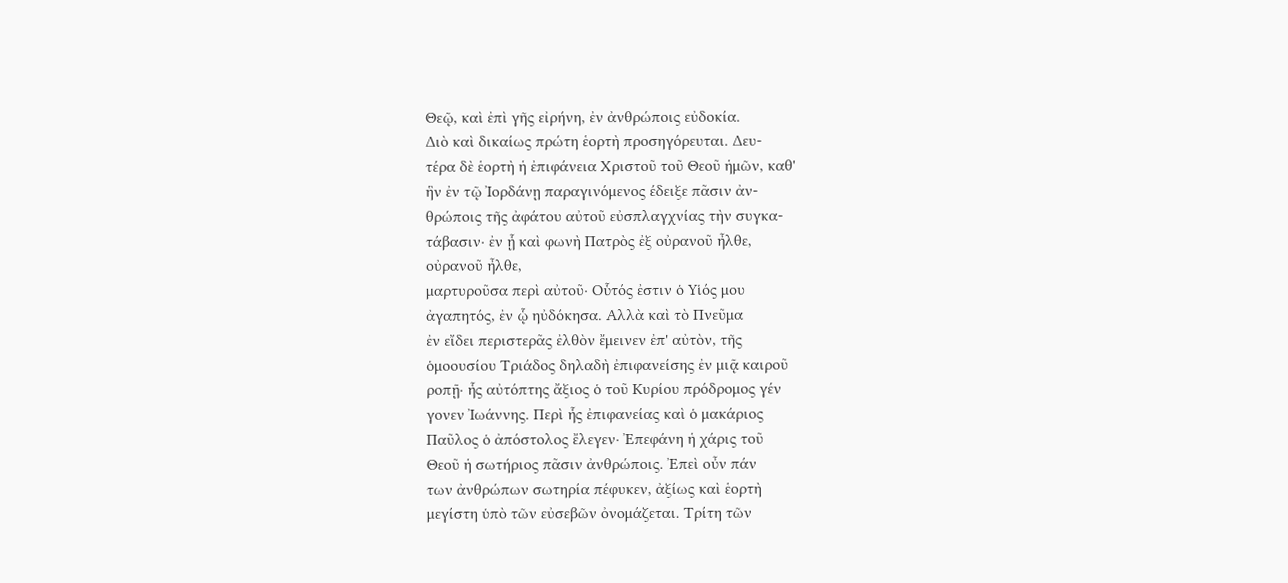Θεῷ, καὶ ἐπὶ γῆς εἰρήνη, ἐν ἀνθρώποις εὐδοκία.
Διὸ καὶ δικαίως πρώτη ἑορτὴ προσηγόρευται. Δευ-
τέρα δὲ ἑορτὴ ἡ ἐπιφάνεια Χριστοῦ τοῦ Θεοῦ ἡμῶν, καθ'
ἣν ἐν τῷ Ἰορδάνῃ παραγινόμενος έδειξε πᾶσιν ἀν-
θρώποις τῆς ἀφάτου αὐτοῦ εὐσπλαγχνίας τὴν συγκα-
τάβασιν· ἐν ᾗ καὶ φωνὴ Πατρὸς ἐξ οὐρανοῦ ἦλθε,
οὐρανοῦ ἦλθε,
μαρτυροῦσα περὶ αὐτοῦ· Οὗτός ἐστιν ὁ Υἱός μου
ἀγαπητός, ἐν ᾧ ηὐδόκησα. Αλλὰ καὶ τὸ Πνεῦμα
ἐν εἴδει περιστερᾶς ἐλθὸν ἔμεινεν ἐπ' αὐτὸν, τῆς
ὁμοουσίου Τριάδος δηλαδὴ ἐπιφανείσης ἐν μιᾷ καιροῦ
ροπῇ· ἧς αὐτόπτης ἄξιος ὁ τοῦ Κυρίου πρόδρομος γέν
γονεν Ἰωάννης. Περὶ ἧς ἐπιφανείας καὶ ὁ μακάριος
Παῦλος ὁ ἀπόστολος ἔλεγεν· Ἐπεφάνη ἡ χάρις τοῦ
Θεοῦ ἡ σωτήριος πᾶσιν ἀνθρώποις. Ἐπεὶ οὖν πάν
των ἀνθρώπων σωτηρία πέφυκεν, ἀξίως καὶ ἑορτὴ
μεγίστη ὑπὸ τῶν εὐσεβῶν ὀνομάζεται. Τρίτη τῶν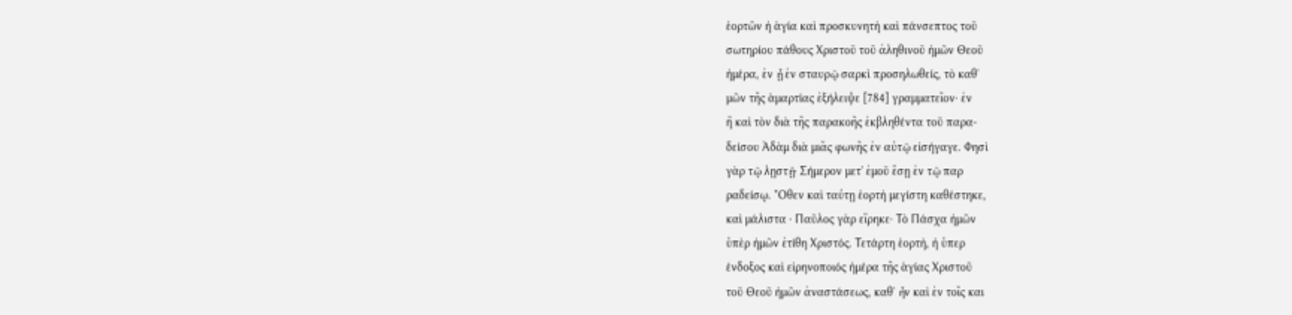ἑορτῶν ἡ ἁγία καὶ προσκυνητὴ καὶ πάνσεπτος τοῦ
σωτηρίου πάθους Χριστοῦ τοῦ ἀληθινοῦ ἡμῶν Θεοῦ
ἡμέρα, ἐν ᾗ ἐν σταυρῷ σαρκὶ προσηλωθείς, τὸ καθ᾿
μῶν τῆς ἁμαρτίας ἐξήλειψε [784] γραμματεῖον· ἐν
ἢ καὶ τὸν διὰ τῆς παρακοῆς ἐκβληθέντα τοῦ παρα-
δείσου Ἀδὰμ διὰ μιᾶς φωνῆς ἐν αὐτῷ εἰσήγαγε. Φησὶ
γὰρ τῷ λῃστῇ· Σήμερον μετ' ἐμοῦ ἔσῃ ἐν τῷ παρ
ραδείσῳ. "Οθεν καὶ ταύτῃ ἑορτὴ μεγίστη καθέστηκε,
καὶ μάλιστα · Παῦλος γὰρ εἴρηκε· Τὸ Πάσχα ἡμῶν
ὑπὲρ ἡμῶν ἐτίθη Χριστός. Τετάρτη ἑορτὴ, ἡ ὑπερ
ένδοξος καὶ εἰρηνοποιός ἡμέρα τῆς ἁγίας Χριστοῦ
τοῦ Θεοῦ ἡμῶν ἀναστάσεως, καθ᾽ ἦν καὶ ἐν τοῖς και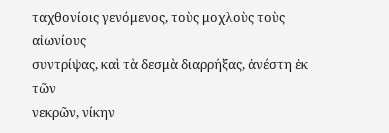ταχθονίοις γενόμενος, τοὺς μοχλοὺς τοὺς αἰωνίους
συντρίψας, καὶ τὰ δεσμὰ διαρρήξας, ἀνέστη ἐκ τῶν
νεκρῶν, νίκην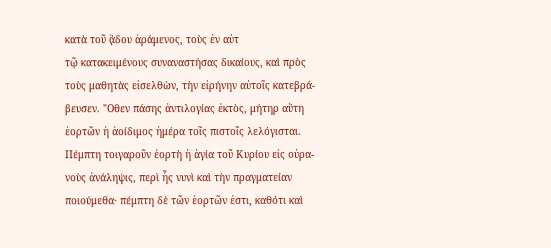κατὰ τοῦ ᾅδου ἀράμενος, τοὺς ἐν αὐτ
τῷ κατακειμένους συναναστήσας δικαίους, καὶ πρὸς
τοὺς μαθητὰς εἰσελθὼν, τὴν εἰρήνην αὐτοῖς κατεβρά-
βευσεν. "Οθεν πάσης ἀντιλογίας ἐκτὸς, μήτηρ αὕτη
ἑορτῶν ἡ ἀοίδιμος ἡμέρα τοῖς πιστοῖς λελόγισται.
Πέμπτη τοιγαροῦν ἑορτὴ ἡ ἁγία τοῦ Κυρίου εἰς οὐρα-
νοὺς ἀνάληψις, περὶ ἧς νυνὶ καὶ τὴν πραγματείαν
ποιούμεθα· πέμπτη δὲ τῶν ἑορτῶν ἐστι, καθότι καὶ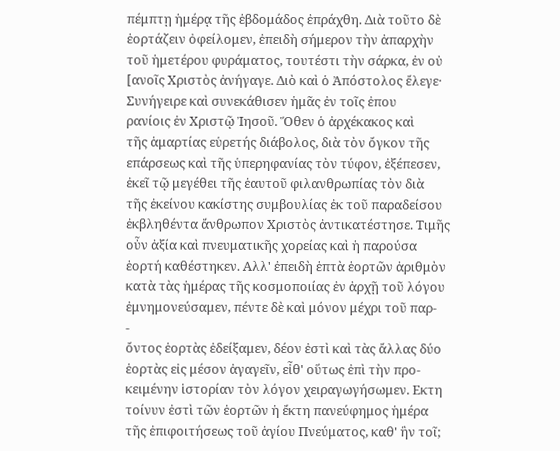πέμπτῃ ἡμέρᾳ τῆς ἑβδομάδος ἐπράχθη. Διὰ τοῦτο δὲ
ἑορτάζειν ὀφείλομεν, ἐπειδὴ σήμερον τὴν ἀπαρχὴν
τοῦ ἡμετέρου φυράματος, τουτέστι τὴν σάρκα, ἐν οὐ
[ανοῖς Χριστὸς ἀνήγαγε. Διὸ καὶ ὁ Ἀπόστολος ἔλεγε·
Συνήγειρε καὶ συνεκάθισεν ἡμᾶς ἐν τοῖς ἐπου
ρανίοις ἐν Χριστῷ Ἰησοῦ. Ὅθεν ὁ ἀρχέκακος καὶ
τῆς ἁμαρτίας εὑρετής διάβολος, διὰ τὸν ὄγκον τῆς
επάρσεως καὶ τῆς ὑπερηφανίας τὸν τύφον, ἐξέπεσεν,
ἐκεῖ τῷ μεγέθει τῆς ἑαυτοῦ φιλανθρωπίας τὸν διὰ
τῆς ἐκείνου κακίστης συμβουλίας ἐκ τοῦ παραδείσου
ἐκβληθέντα ἄνθρωπον Χριστὸς ἀντικατέστησε. Τιμῆς
οὖν ἀξία καὶ πνευματικῆς χορείας καὶ ἡ παρούσα
ἑορτή καθέστηκεν. Αλλ' ἐπειδὴ ἑπτὰ ἑορτῶν ἀριθμὸν
κατὰ τὰς ἡμέρας τῆς κοσμοποιίας ἐν ἀρχῇ τοῦ λόγου
ἐμνημονεύσαμεν, πέντε δὲ καὶ μόνον μέχρι τοῦ παρ-
-
ὄντος ἑορτὰς ἐδείξαμεν, δέον ἐστὶ καὶ τὰς ἄλλας δύο
ἑορτὰς εἰς μέσον ἀγαγεῖν, εἶθ' οὕτως ἐπὶ τὴν προ-
κειμένην ἱστορίαν τὸν λόγον χειραγωγήσωμεν. Εκτη
τοίνυν ἐστὶ τῶν ἑορτῶν ἡ ἔκτη πανεύφημος ἡμέρα
τῆς ἐπιφοιτήσεως τοῦ ἁγίου Πνεύματος, καθ' ἣν τοῖ;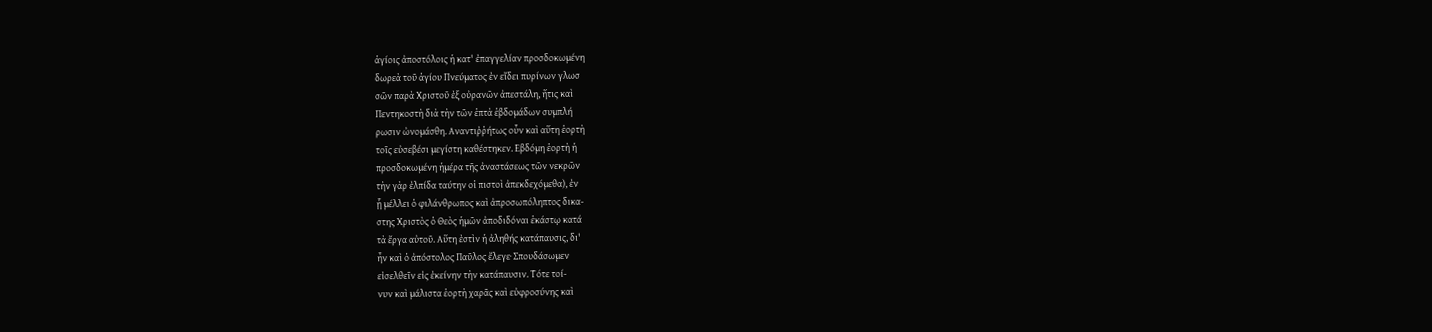ἁγίοις ἀποστόλοις ἡ κατ' ἐπαγγελίαν προσδοκωμένη
δωρεὰ τοῦ ἁγίου Πνεύματος ἐν εἴδει πυρίνων γλωσ
σῶν παρὰ Χριστοῦ ἐξ οὐρανῶν ἀπεστάλη, ἥτις καὶ
Πεντηκοστὴ διὰ τὴν τῶν ἑπτὰ ἑβδομάδων συμπλή
ρωσιν ὠνομάσθη. Αναντιῤῥήτως οὖν καὶ αὕτη ἑορτὴ
τοῖς εὐσεβέσι μεγίστη καθέστηκεν. Εβδόμη ἑορτὴ ἡ
προσδοκωμένη ἡμέρα τῆς ἀναστάσεως τῶν νεκρῶν
τὴν γὰρ ἐλπίδα ταύτην οἱ πιστοὶ ἀπεκδεχόμεθα), ἐν
ᾗ μέλλει ὁ φιλάνθρωπος καὶ ἀπροσωπόληπτος δικα-
στης Χριστὸς ὁ Θεὸς ἡμῶν ἀποδιδόναι ἑκάστῳ κατά
τὰ ἔργα αὐτοῦ. Αὕτη ἐστὶν ἡ ἀληθής κατάπαυσις, δι'
ἦν καὶ ὁ ἀπόστολος Παῦλος ἔλεγε· Σπουδάσωμεν
εἰσελθεῖν εἰς ἐκείνην τὴν κατάπαυσιν. Τότε τοί-
νυν καὶ μάλιστα ἑορτὴ χαρᾶς καὶ εὐφροσύνης καὶ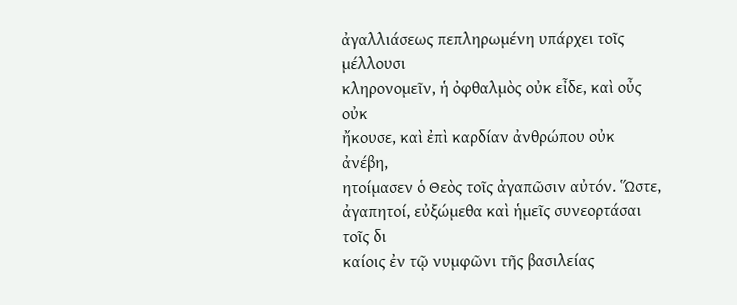ἀγαλλιάσεως πεπληρωμένη υπάρχει τοῖς μέλλουσι
κληρονομεῖν, ἡ ὀφθαλμὸς οὐκ εἶδε, καὶ οὖς οὐκ
ἤκουσε, καὶ ἐπὶ καρδίαν ἀνθρώπου οὐκ ἀνέβη,
ητοίμασεν ὁ Θεὸς τοῖς ἀγαπῶσιν αὐτόν. Ὥστε,
ἀγαπητοί, εὐξώμεθα καὶ ἡμεῖς συνεορτάσαι τοῖς δι
καίοις ἐν τῷ νυμφῶνι τῆς βασιλείας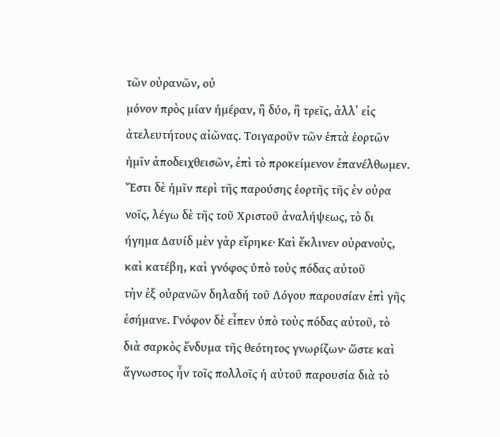τῶν οὐρανῶν, οὐ
μόνον πρὸς μίαν ἡμέραν, ἢ δύο, ἢ τρεῖς, ἀλλ᾽ εἰς
ἀτελευτήτους αἰῶνας. Τοιγαροῦν τῶν ἑπτὰ ἑορτῶν
ἡμῖν ἀποδειχθεισῶν, ἐπὶ τὸ προκείμενον ἐπανέλθωμεν.
Ἔστι δὲ ἡμῖν περὶ τῆς παρούσης ἑορτῆς τῆς ἐν οὐρα
νοῖς, λέγω δὲ τῆς τοῦ Χριστοῦ ἀναλήψεως, τὸ δι
ήγημα Δαυίδ μὲν γὰρ εἴρηκε· Καὶ ἔκλινεν οὐρανοὺς,
καὶ κατέβη, καὶ γνόφος ὑπὸ τοὺς πόδας αὐτοῦ
τὴν ἐξ οὐρανῶν δηλαδή τοῦ Λόγου παρουσίαν ἐπὶ γῆς
ἐσήμανε. Γνόφον δὲ εἶπεν ὑπὸ τοὺς πόδας αὐτοῦ, τὸ
διὰ σαρκὸς ἔνδυμα τῆς θεότητος γνωρίζων· ὥστε καὶ
ἄγνωστος ἦν τοῖς πολλοῖς ἡ αὐτοῦ παρουσία διὰ τὸ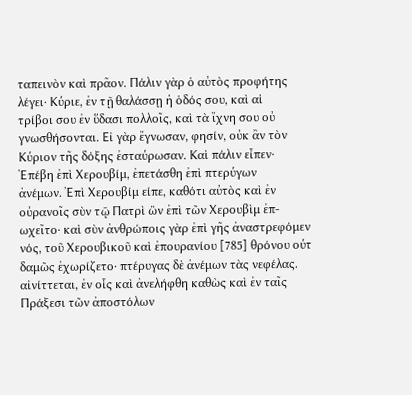ταπεινὸν καὶ πρᾶον. Πάλιν γὰρ ὁ αὐτὸς προφήτης
λέγει· Κύριε, ἐν τῇ θαλάσσῃ ἡ ὁδός σου, καὶ αἱ
τρίβοι σου ἐν ὕδασι πολλοῖς, καὶ τὰ ἴχνη σου οὐ
γνωσθήσονται. Εἰ γὰρ ἔγνωσαν, φησίν, οὐκ ἂν τὸν
Κύριον τῆς δόξης ἐσταύρωσαν. Καὶ πάλιν εἶπεν·
Ἐπέβη ἐπὶ Χερουβίμ, ἐπετάσθη ἐπὶ πτερύγων
ἀνέμων. Ἐπὶ Χερουβίμ είπε, καθότι αὐτὸς καὶ ἐν
οὐρανοῖς σὺν τῷ Πατρὶ ὢν ἐπὶ τῶν Χερουβὶμ ἐπ-
ωχεῖτο· καὶ σὺν ἀνθρώποις γὰρ ἐπὶ γῆς ἀναστρεφόμεν
νός, τοῦ Χερουβικοῦ καὶ ἐπουρανίου [785] θρόνου ούτ
δαμῶς ἐχωρίζετο· πτέρυγας δὲ ἀνέμων τὰς νεφέλας.
αἰνίττεται, ἐν οἷς καὶ ἀνελήφθη καθὼς καὶ ἐν ταῖς
Πράξεσι τῶν ἀποστόλων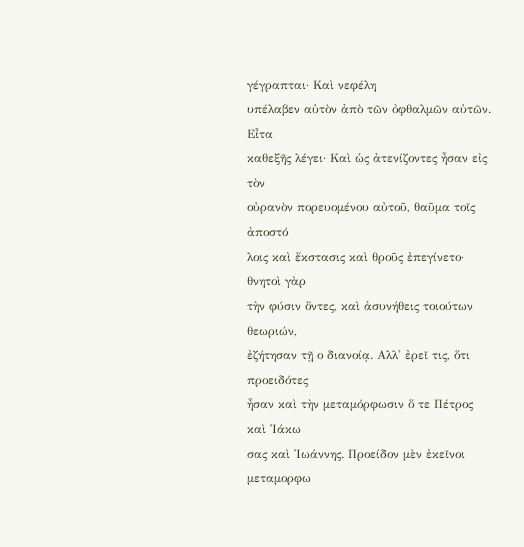γέγραπται· Καὶ νεφέλη
υπέλαβεν αὐτὸν ἀπὸ τῶν ὀφθαλμῶν αὐτῶν. Εἶτα
καθεξῆς λέγει· Καὶ ὡς ἀτενίζοντες ἦσαν εἰς τὸν
οὐρανὸν πορευομένου αὐτοῦ, θαῦμα τοῖς ἀποστό
λοις καὶ ἔκστασις καὶ θροῦς ἐπεγίνετο· θνητοὶ γὰρ
τὴν φύσιν ὄντες, καὶ ἀσυνήθεις τοιούτων θεωριών,
ἐζήτησαν τῇ ο διανοίᾳ. Αλλ' ἐρεῖ τις, ὅτι προειδότες
ἦσαν καὶ τὴν μεταμόρφωσιν ὅ τε Πέτρος καὶ Ἰάκω
σας καὶ Ἰωάννης. Προείδον μὲν ἐκεῖνοι μεταμορφω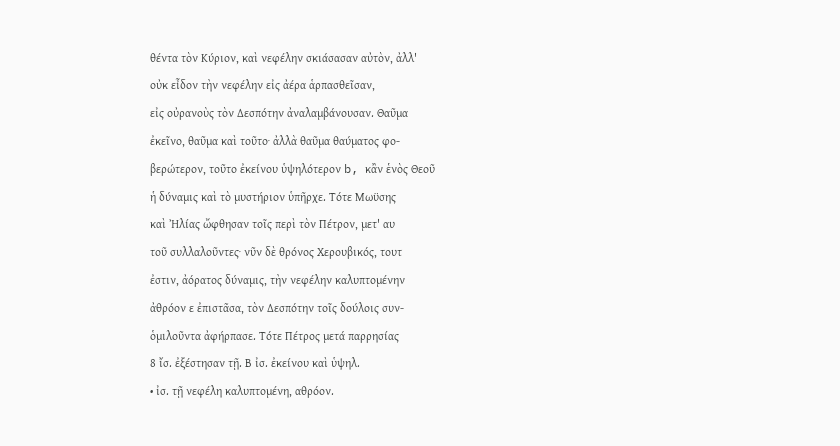θέντα τὸν Κύριον, καὶ νεφέλην σκιάσασαν αὐτὸν, ἀλλ'
οὐκ εἶδον τὴν νεφέλην εἰς ἀέρα ἁρπασθεῖσαν,
εἰς οὐρανοὺς τὸν Δεσπότην ἀναλαμβάνουσαν. Θαῦμα
ἐκεῖνο, θαῦμα καὶ τοῦτο· ἀλλὰ θαῦμα θαύματος φο-
βερώτερον, τοῦτο ἐκείνου ὑψηλότερον b, κἂν ἑνὸς Θεοῦ
ἡ δύναμις καὶ τὸ μυστήριον ὑπῆρχε. Τότε Μωϋσης
καὶ Ἠλίας ὤφθησαν τοῖς περὶ τὸν Πέτρον, μετ' αυ
τοῦ συλλαλοῦντες· νῦν δὲ θρόνος Χερουβικός, τουτ
ἐστιν, ἀόρατος δύναμις, τὴν νεφέλην καλυπτομένην
ἀθρόον ε ἐπιστᾶσα, τὸν Δεσπότην τοῖς δούλοις συν-
ὁμιλοῦντα ἀφήρπασε. Τότε Πέτρος μετά παρρησίας
8 ἴσ. ἐξέστησαν τῇ. Β ἰσ. ἐκείνου καὶ ὑψηλ.
• ἰσ. τῇ νεφέλη καλυπτομένη, αθρόον.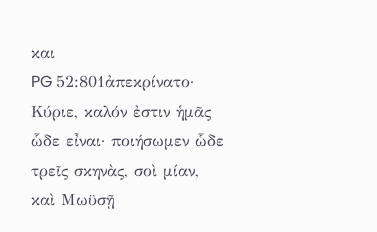και
PG 52:801ἀπεκρίνατο· Κύριε, καλόν ἐστιν ἡμᾶς ὧδε εἶναι· ποιήσωμεν ὧδε τρεῖς σκηνὰς, σοὶ μίαν, καὶ Μωϋσῇ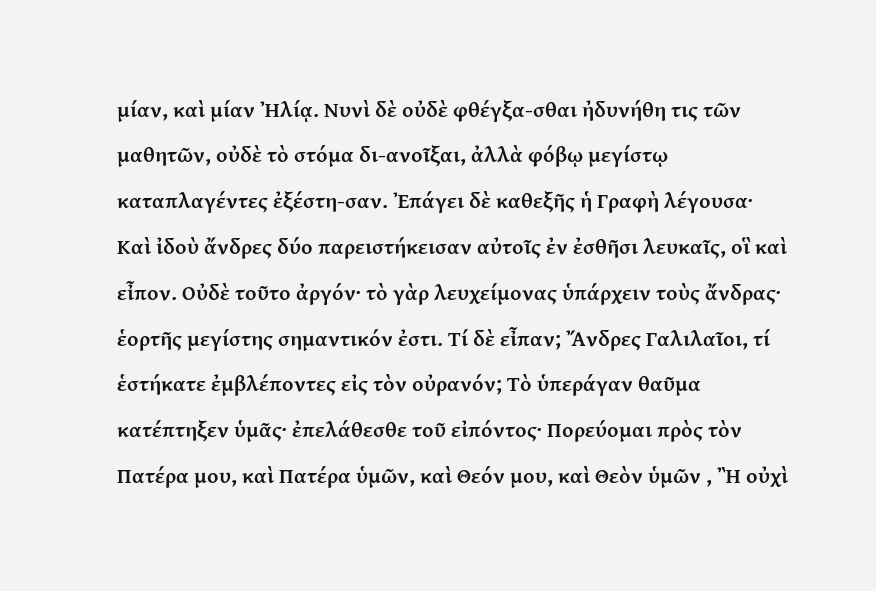μίαν, καὶ μίαν Ἠλίᾳ. Νυνὶ δὲ οὐδὲ φθέγξα-σθαι ἠδυνήθη τις τῶν μαθητῶν, οὐδὲ τὸ στόμα δι-ανοῖξαι, ἀλλὰ φόβῳ μεγίστῳ καταπλαγέντες ἐξέστη-σαν. Ἐπάγει δὲ καθεξῆς ἡ Γραφὴ λέγουσα· Καὶ ἰδοὺ ἄνδρες δύο παρειστήκεισαν αὐτοῖς ἐν ἐσθῆσι λευκαῖς, οἳ καὶ εἶπον. Οὐδὲ τοῦτο ἀργόν· τὸ γὰρ λευχείμονας ὑπάρχειν τοὺς ἄνδρας· ἑορτῆς μεγίστης σημαντικόν ἐστι. Τί δὲ εἶπαν; Ἄνδρες Γαλιλαῖοι, τί ἑστήκατε ἐμβλέποντες εἰς τὸν οὐρανόν; Τὸ ὑπεράγαν θαῦμα κατέπτηξεν ὑμᾶς· ἐπελάθεσθε τοῦ εἰπόντος· Πορεύομαι πρὸς τὸν Πατέρα μου, καὶ Πατέρα ὑμῶν, καὶ Θεόν μου, καὶ Θεὸν ὑμῶν , Ἢ οὐχὶ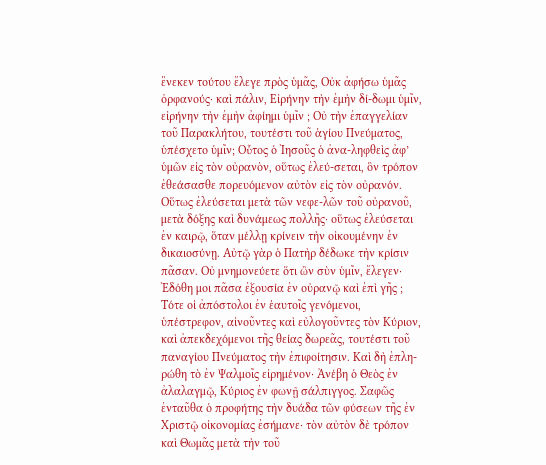ἕνεκεν τούτου ἔλεγε πρὸς ὑμᾶς, Οὐκ ἀφήσω ὑμᾶς ὀρφανούς· καὶ πάλιν, Εἰρήνην τὴν ἐμὴν δί-δωμι ὑμῖν, εἰρήνην τὴν ἐμὴν ἀφίημι ὑμῖν ; Οὐ τὴν ἐπαγγελίαν τοῦ Παρακλήτου, τουτέστι τοῦ ἁγίου Πνεύματος, ὑπέσχετο ὑμῖν; Οὗτος ὁ Ἰησοῦς ὁ ἀνα-ληφθεὶς ἀφ’ ὑμῶν εἰς τὸν οὐρανὸν, οὕτως ἐλεύ-σεται, ὃν τρόπον ἐθεάσασθε πορευόμενον αὐτὸν εἰς τὸν οὐρανόν. Οὕτως ἐλεύσεται μετὰ τῶν νεφε-λῶν τοῦ οὐρανοῦ, μετὰ δόξης καὶ δυνάμεως πολλῆς· οὕτως ἐλεύσεται ἐν καιρῷ, ὅταν μέλλῃ κρίνειν τὴν οἰκουμένην ἐν δικαιοσύνῃ. Αὐτῷ γὰρ ὁ Πατὴρ δέδωκε τὴν κρίσιν πᾶσαν. Οὐ μνημονεύετε ὅτι ὢν σὺν ὑμῖν, ἔλεγεν· Ἐδόθη μοι πᾶσα ἐξουσία ἐν οὐρανῷ καὶ ἐπὶ γῆς ; Τότε οἱ ἀπόστολοι ἐν ἑαυτοῖς γενόμενοι, ὑπέστρεφον, αἰνοῦντες καὶ εὐλογοῦντες τὸν Κύριον, καὶ ἀπεκδεχόμενοι τῆς θείας δωρεᾶς, τουτέστι τοῦ παναγίου Πνεύματος τὴν ἐπιφοίτησιν. Καὶ δὴ ἐπλη-ρώθη τὸ ἐν Ψαλμοῖς εἰρημένον· Ἀνέβη ὁ Θεὸς ἐν ἀλαλαγμῷ, Κύριος ἐν φωνῇ σάλπιγγος. Σαφῶς ἐνταῦθα ὁ προφήτης τὴν δυάδα τῶν φύσεων τῆς ἐν Χριστῷ οἰκονομίας ἐσήμανε· τὸν αὐτὸν δὲ τρόπον καὶ Θωμᾶς μετὰ τὴν τοῦ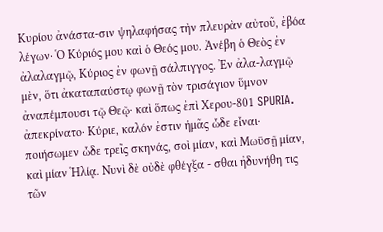Κυρίου ἀνάστα-σιν ψηλαφήσας τὴν πλευρὰν αὐτοῦ, ἐβόα λέγων· Ὁ Κύριός μου καὶ ὁ Θεός μου. Ἀνέβη ὁ Θεὸς ἐν ἀλαλαγμῷ, Κύριος ἐν φωνῇ σάλπιγγος. Ἐν ἀλα-λαγμῷ μὲν, ὅτι ἀκαταπαύστῳ φωνῇ τὸν τρισάγιον ὕμνον ἀναπέμπουσι τῷ Θεῷ· καὶ ὅπως ἐπὶ Χερου-801 SPURIA. ἀπεκρίνατο· Κύριε, καλόν ἐστιν ἡμᾶς ὧδε εἶναι· ποιήσωμεν ὧδε τρεῖς σκηνάς, σοὶ μίαν, καὶ Μωϋσῇ μίαν, καὶ μίαν Ἡλίᾳ. Νυνὶ δὲ οὐδὲ φθέγξα - σθαι ἠδυνήθη τις τῶν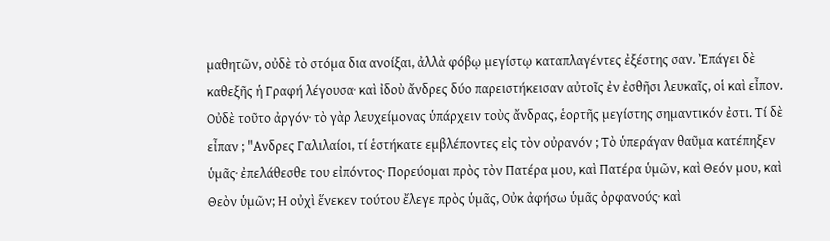μαθητῶν, οὐδὲ τὸ στόμα δια ανοίξαι, ἀλλὰ φόβῳ μεγίστῳ καταπλαγέντες ἐξέστης σαν. Ἐπάγει δὲ καθεξῆς ἡ Γραφή λέγουσα· καὶ ἰδοὺ ἄνδρες δύο παρειστήκεισαν αὐτοῖς ἐν ἐσθῆσι λευκαῖς, οἱ καὶ εἶπον. Οὐδὲ τοῦτο ἀργόν· τὸ γὰρ λευχείμονας ὑπάρχειν τοὺς ἄνδρας, ἑορτῆς μεγίστης σημαντικόν ἐστι. Τί δὲ εἶπαν ; "Ανδρες Γαλιλαίοι, τί ἑστήκατε εμβλέποντες εἰς τὸν οὐρανόν ; Τὸ ὑπεράγαν θαῦμα κατέπηξεν ὑμᾶς· ἐπελάθεσθε του εἰπόντος· Πορεύομαι πρὸς τὸν Πατέρα μου, καὶ Πατέρα ὑμῶν, καὶ Θεόν μου, καὶ Θεὸν ὑμῶν; Η οὐχὶ ἕνεκεν τούτου ἔλεγε πρὸς ὑμᾶς, Οὐκ ἀφήσω ὑμᾶς ὀρφανούς· καὶ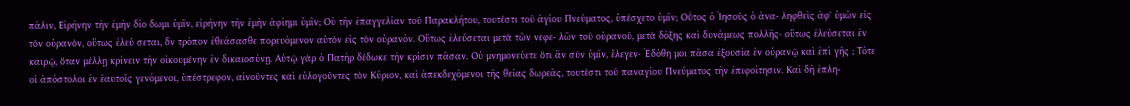πάλιν, Εἰρήνην τὴν ἐμὴν δίο δωμι ὑμῖν, εἰρήνην τὴν ἐμὴν ἀφίημι ὑμῖν; Οὐ τὴν ἐπαγγελίαν τοῦ Παρακλήτου, τουτέστι τοῦ ἁγίου Πνεύματος, ὑπέσχετο ὑμῖν; Οὗτος ὁ Ἰησοῦς ὁ ἀνα- ληφθεὶς ἀφ' ὑμῶν εἰς τὸν οὐρανὸν, οὕτως ἐλεύ σεται, δν τρόπον ἐθεάσασθε πορευόμενον αὐτὸν εἰς τὸν οὐρανόν. Οὕτως ἐλεύσεται μετὰ τῶν νεφε- λῶν τοῦ οὐρανοῦ, μετὰ δόξης καὶ δυνάμεως πολλῆς· οὕτως ἐλεύσεται ἐν καιρῷ, ὅταν μέλλῃ κρίνειν τὴν οἰκουμένην ἐν δικαιοσύνῃ. Αὐτῷ γὰρ ὁ Πατὴρ δέδωκε τὴν κρίσιν πᾶσαν. Οὐ μνημονεύετε ὅτι ἂν σὺν ὑμῖν, ἔλεγεν· Ἐδόθη μοι πᾶσα ἐξουσία ἐν οὐρανῷ καὶ ἐπὶ γῆς ; Τότε οἱ ἀπόστολοι ἐν ἑαυτοῖς γενόμενοι, ὑπέστρεφον, αἰνοῦντες καὶ εὐλογοῦντες τὸν Κύριον, καὶ ἀπεκδεχόμενοι τῆς θείας δωρεᾶς, τουτέστι τοῦ παναγίου Πνεύματος τὴν ἐπιφοίτησιν. Καὶ δὴ ἐπλη-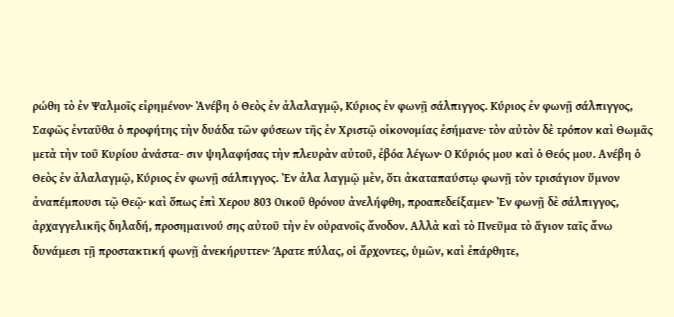ρώθη τὸ ἐν Ψαλμοῖς εἰρημένον· Ἀνέβη ὁ Θεὸς ἐν ἀλαλαγμῷ, Κύριος ἐν φωνῇ σάλπιγγος. Κύριος ἐν φωνῇ σάλπιγγος, Σαφῶς ἐνταῦθα ὁ προφήτης τὴν δυάδα τῶν φύσεων τῆς ἐν Χριστῷ οἰκονομίας ἐσήμανε· τὸν αὐτὸν δὲ τρόπον καὶ Θωμᾶς μετὰ τὴν τοῦ Κυρίου ἀνάστα- σιν ψηλαφήσας τὴν πλευρὰν αὐτοῦ, ἐβόα λέγων· Ο Κύριός μου καὶ ὁ Θεός μου. Ανέβη ὁ Θεὸς ἐν ἀλαλαγμῷ, Κύριος ἐν φωνῇ σάλπιγγος. Ἐν ἀλα λαγμῷ μὲν, ὅτι ἀκαταπαύστῳ φωνῇ τὸν τρισάγιον ὕμνον ἀναπέμπουσι τῷ Θεῷ· καὶ ὅπως ἐπὶ Χερου 803 Οικοῦ θρόνου ἀνελήφθη, προαπεδείξαμεν· Ἐν φωνῇ δὲ σάλπιγγος, ἀρχαγγελικῆς δηλαδή, προσημαινού σης αὐτοῦ τὴν ἐν οὐρανοῖς ἄνοδον. Αλλὰ καὶ τὸ Πνεῦμα τὸ ἅγιον ταῖς ἄνω δυνάμεσι τῇ προστακτική φωνῇ ἀνεκήρυττεν· Άρατε πύλας, οἱ ἄρχοντες, ὑμῶν, καὶ ἐπάρθητε,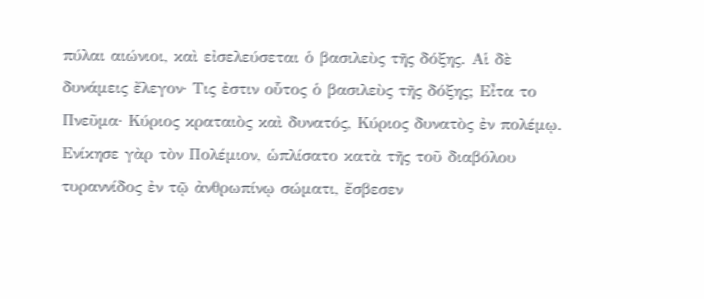πύλαι αιώνιοι, καὶ εἰσελεύσεται ὁ βασιλεὺς τῆς δόξης. Αἱ δὲ δυνάμεις ἔλεγον· Τις ἐστιν οὗτος ὁ βασιλεὺς τῆς δόξης; Εἶτα το Πνεῦμα· Κύριος κραταιὸς καὶ δυνατός, Κύριος δυνατὸς ἐν πολέμῳ. Ενίκησε γὰρ τὸν Πολέμιον, ὡπλίσατο κατὰ τῆς τοῦ διαβόλου τυραννίδος ἐν τῷ ἀνθρωπίνῳ σώματι, ἔσβεσεν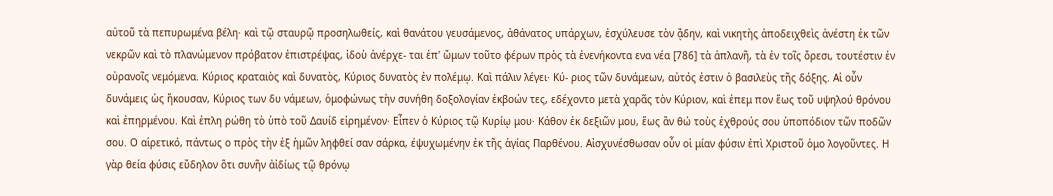αὐτοῦ τὰ πεπυρωμένα βέλη· καὶ τῷ σταυρῷ προσηλωθείς, καὶ θανάτου γευσάμενος, ἀθάνατος υπάρχων, ἐσχύλευσε τὸν ᾄδην, καὶ νικητὴς ἀποδειχθεὶς ἀνέστη ἐκ τῶν νεκρῶν καὶ τὸ πλανώμενον πρόβατον ἐπιστρέψας, ἰδοὺ ἀνέρχε- ται ἐπ' ὤμων τοῦτο φέρων πρὸς τὰ ἐνενήκοντα ενα νέα [786] τὰ ἀπλανῆ, τὰ ἐν τοῖς ὄρεσι, τουτέστιν ἐν οὐρανοῖς νεμόμενα. Κύριος κραταιὸς καὶ δυνατὸς, Κύριος δυνατὸς ἐν πολέμῳ. Καὶ πάλιν λέγει· Κύ- ριος τῶν δυνάμεων, αὐτός ἐστιν ὁ βασιλεὺς τῆς δόξης. Αἱ οὖν δυνάμεις ὡς ἤκουσαν, Κύριος των δυ νάμεων, ὁμοφώνως τὴν συνήθη δοξολογίαν ἐκβοών τες, εδέχοντο μετὰ χαρᾶς τὸν Κύριον, καὶ ἐπεμ πον ἕως τοῦ υψηλού θρόνου καὶ ἐπηρμένου. Καὶ ἐπλη ρώθη τὸ ὑπὸ τοῦ Δαυίδ εἰρημένον· Εἶπεν ὁ Κύριος τῷ Κυρίῳ μου· Κάθον ἐκ δεξιῶν μου, ἕως ἂν θώ τοὺς ἐχθρούς σου ὑποπόδιον τῶν ποδῶν σου. Ο αἱρετικό, πάντως ο πρὸς τὴν ἐξ ἡμῶν ληφθεί σαν σάρκα, έψυχωμένην ἐκ τῆς ἁγίας Παρθένου. Αἰσχυνέσθωσαν οὖν οἱ μίαν φύσιν ἐπὶ Χριστοῦ ὁμο λογοῦντες. Η γὰρ θεία φύσις εὔδηλον ὅτι συνῆν ἀἰδίως τῷ θρόνῳ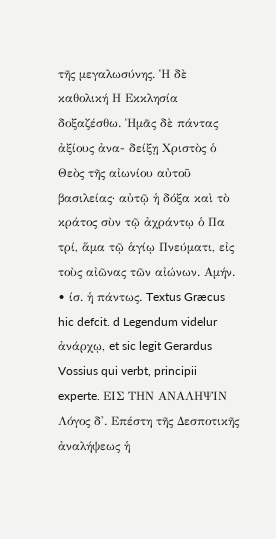τῆς μεγαλωσύνης. Ἡ δὲ καθολική Η Εκκλησία δοξαζέσθω. Ἡμᾶς δὲ πάντας ἀξίους ἀνα- δείξῃ Χριστὸς ὁ Θεὸς τῆς αἰωνίου αὐτοῦ βασιλείας· αὐτῷ ἡ δόξα καὶ τὸ κράτος σὺν τῷ ἀχράντῳ ὁ Πα τρί, ἅμα τῷ ἁγίῳ Πνεύματι, εἰς τοὺς αἰῶνας τῶν αἰώνων. Αμήν. • ίσ. ἡ πάντως. Textus Græcus hic defcit. d Legendum videlur ἀνάρχῳ, et sic legit Gerardus Vossius qui verbt, principii experte. ΕΙΣ ΤΗΝ ΑΝΑΛΗΨΙΝ Λόγος δ'. Επέστη τῆς Δεσποτικῆς ἀναλήψεως ἡ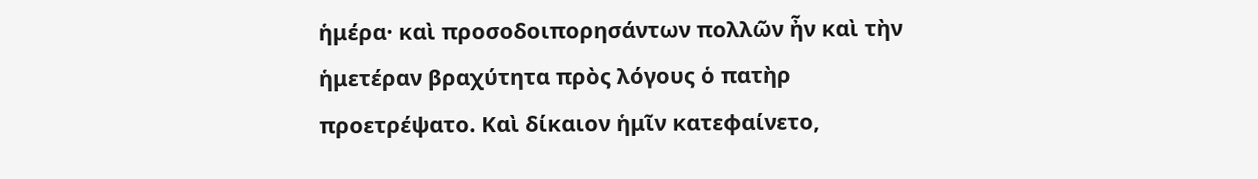ἡμέρα· καὶ προσοδοιπορησάντων πολλῶν ἦν καὶ τὴν ἡμετέραν βραχύτητα πρὸς λόγους ὁ πατὴρ προετρέψατο. Καὶ δίκαιον ἡμῖν κατεφαίνετο,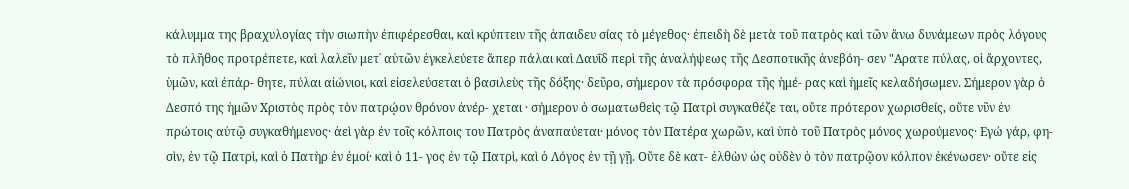κάλυμμα της βραχυλογίας τὴν σιωπὴν ἐπιφέρεσθαι, καὶ κρύπτειν τῆς ἀπαιδευ σίας τὸ μέγεθος· ἐπειδὴ δὲ μετὰ τοῦ πατρὸς καὶ τῶν ἄνω δυνάμεων πρὸς λόγους τὸ πλῆθος προτρέπετε, καὶ λαλεῖν μετ᾿ αὐτῶν ἐγκελεύετε ἅπερ πάλαι καὶ Δαυΐδ περὶ τῆς ἀναλήψεως τῆς Δεσποτικῆς ἀνεβόη- σεν "Αρατε πύλας, οἱ ἄρχοντες, ὑμῶν, καὶ ἐπάρ- θητε, πύλαι αἰώνιοι, καὶ εἰσελεύσεται ὁ βασιλεὺς τῆς δόξης· δεῦρο, σήμερον τὰ πρόσφορα τῆς ἡμέ- ρας καὶ ἡμεῖς κελαδήσωμεν. Σήμερον γὰρ ὁ Δεσπό της ἡμῶν Χριστὸς πρὸς τὸν πατρῴον θρόνον ἀνέρ- χεται · σήμερον ὁ σωματωθεὶς τῷ Πατρὶ συγκαθέζε ται, οὔτε πρότερον χωρισθείς, οὔτε νῦν ἐν πρώτοις αὐτῷ συγκαθήμενος· ἀεὶ γὰρ ἐν τοῖς κόλποις του Πατρὸς ἀναπαύεται· μόνος τὸν Πατέρα χωρῶν, καὶ ὑπὸ τοῦ Πατρὸς μόνος χωρούμενος· Εγώ γάρ, φη- σὶν, ἐν τῷ Πατρὶ, καὶ ὁ Πατὴρ ἐν ἐμοί· καὶ ὁ 11- γος ἐν τῷ Πατρὶ, καὶ ὁ Λόγος ἐν τῇ γῇ. Οὔτε δὲ κατ- ἐλθὼν ὡς οὐδὲν ὁ τὸν πατρῷον κόλπον ἐκένωσεν· οὔτε εἰς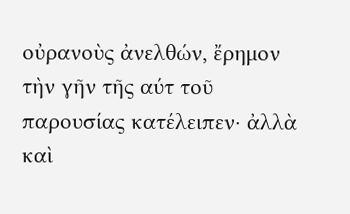οὐρανοὺς ἀνελθών, ἔρημον τὴν γῆν τῆς αύτ τοῦ παρουσίας κατέλειπεν· ἀλλὰ καὶ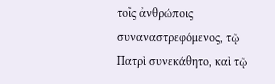τοῖς ἀνθρώποις συναναστρεφόμενος, τῷ Πατρὶ συνεκάθητο, καὶ τῷ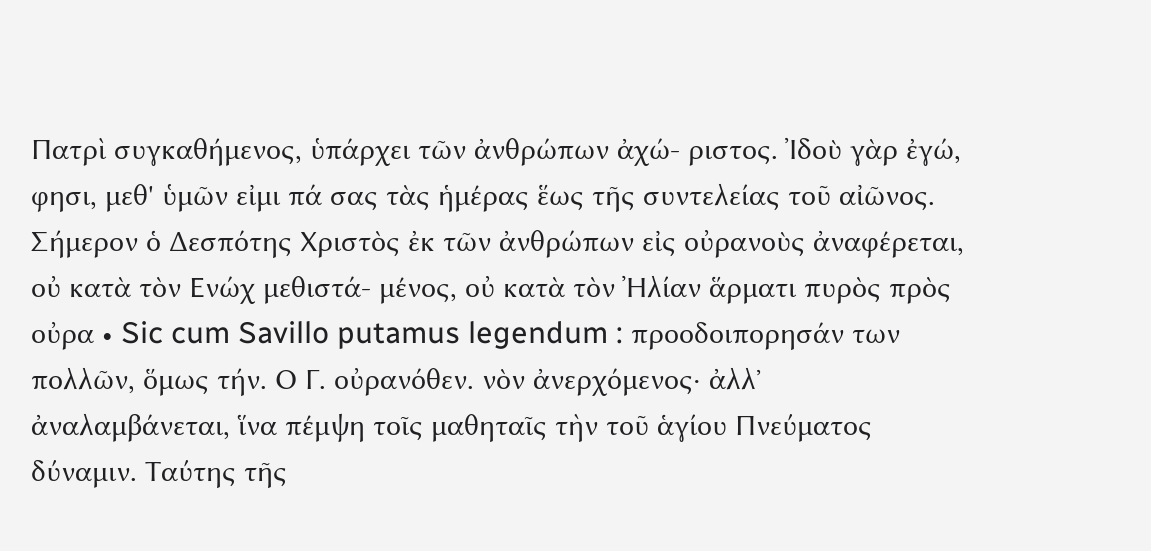Πατρὶ συγκαθήμενος, ὑπάρχει τῶν ἀνθρώπων ἀχώ- ριστος. Ἰδοὺ γὰρ ἐγώ, φησι, μεθ' ὑμῶν εἰμι πά σας τὰς ἡμέρας ἕως τῆς συντελείας τοῦ αἰῶνος. Σήμερον ὁ Δεσπότης Χριστὸς ἐκ τῶν ἀνθρώπων εἰς οὐρανοὺς ἀναφέρεται, οὐ κατὰ τὸν Ενώχ μεθιστά- μένος, οὐ κατὰ τὸν Ἠλίαν ἅρματι πυρὸς πρὸς οὐρα • Sic cum Savillo putamus legendum : προοδοιπορησάν των πολλῶν, ὅμως τήν. Ο Γ. οὐρανόθεν. νὸν ἀνερχόμενος· ἀλλ᾽ ἀναλαμβάνεται, ἵνα πέμψη τοῖς μαθηταῖς τὴν τοῦ ἁγίου Πνεύματος δύναμιν. Ταύτης τῆς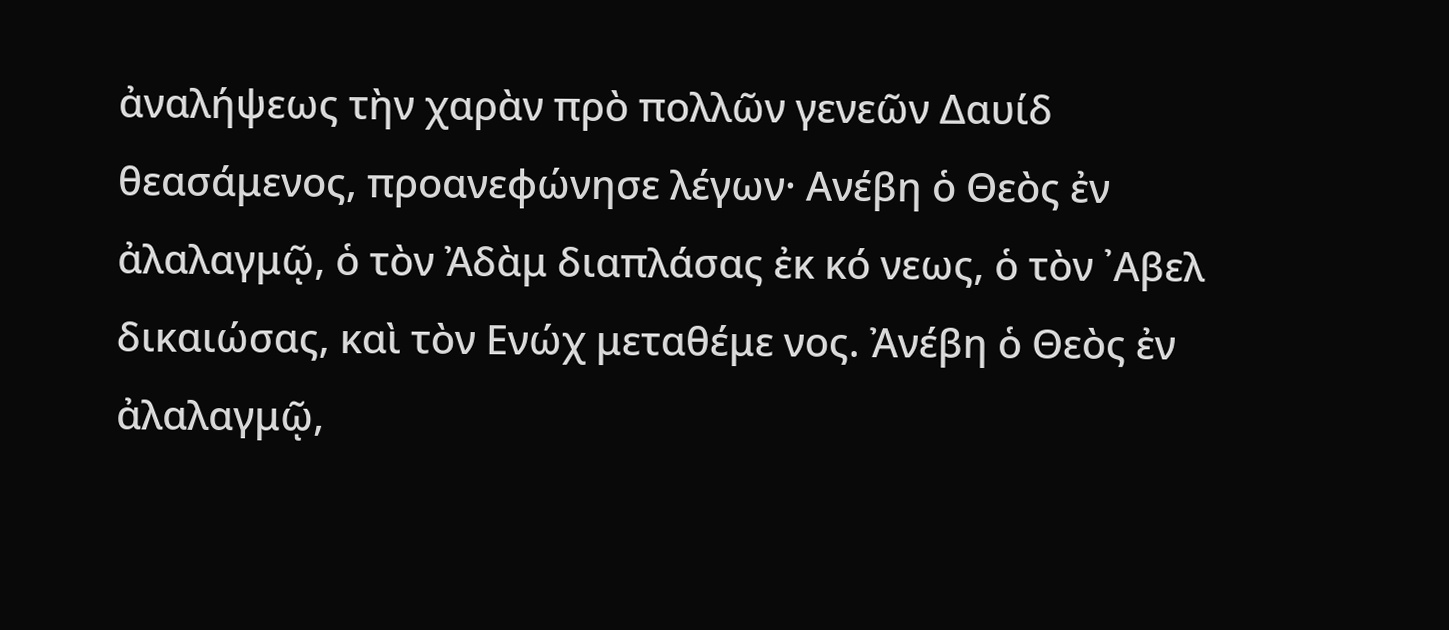ἀναλήψεως τὴν χαρὰν πρὸ πολλῶν γενεῶν Δαυίδ θεασάμενος, προανεφώνησε λέγων· Ανέβη ὁ Θεὸς ἐν ἀλαλαγμῷ, ὁ τὸν Ἀδὰμ διαπλάσας ἐκ κό νεως, ὁ τὸν ᾿Αβελ δικαιώσας, καὶ τὸν Ενώχ μεταθέμε νος. Ἀνέβη ὁ Θεὸς ἐν ἀλαλαγμῷ,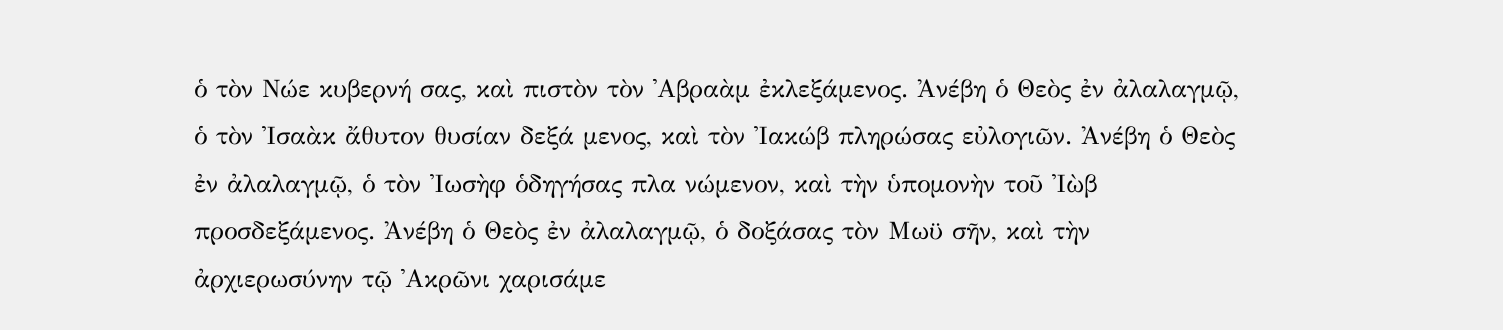ὁ τὸν Νώε κυβερνή σας, καὶ πιστὸν τὸν ᾿Αβραὰμ ἐκλεξάμενος. Ἀνέβη ὁ Θεὸς ἐν ἀλαλαγμῷ, ὁ τὸν Ἰσαὰκ ἄθυτον θυσίαν δεξά μενος, καὶ τὸν Ἰακώβ πληρώσας εὐλογιῶν. Ἀνέβη ὁ Θεὸς ἐν ἀλαλαγμῷ, ὁ τὸν Ἰωσὴφ ὁδηγήσας πλα νώμενον, καὶ τὴν ὑπομονὴν τοῦ Ἰὼβ προσδεξάμενος. Ἀνέβη ὁ Θεὸς ἐν ἀλαλαγμῷ, ὁ δοξάσας τὸν Μωϋ σῆν, καὶ τὴν ἀρχιερωσύνην τῷ ᾿Ακρῶνι χαρισάμε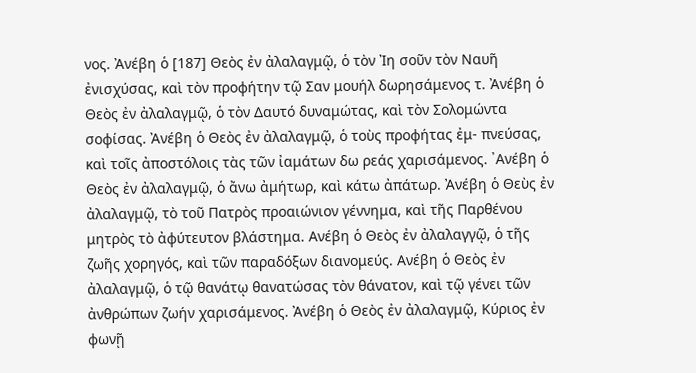νος. Ἀνέβη ὁ [187] Θεὸς ἐν ἀλαλαγμῷ, ὁ τὸν Ἰη σοῦν τὸν Ναυῆ ἐνισχύσας, καὶ τὸν προφήτην τῷ Σαν μουήλ δωρησάμενος τ. Ἀνέβη ὁ Θεὸς ἐν ἀλαλαγμῷ, ὁ τὸν Δαυτό δυναμώτας, καὶ τὸν Σολομώντα σοφίσας. Ἀνέβη ὁ Θεὸς ἐν ἀλαλαγμῷ, ὁ τοὺς προφήτας ἐμ- πνεύσας, καὶ τοῖς ἀποστόλοις τὰς τῶν ἰαμάτων δω ρεάς χαρισάμενος. ᾿Ανέβη ὁ Θεὸς ἐν ἀλαλαγμῷ, ὁ ἄνω ἀμήτωρ, καὶ κάτω ἀπάτωρ. Ἀνέβη ὁ Θεὺς ἐν ἀλαλαγμῷ, τὸ τοῦ Πατρὸς προαιώνιον γέννημα, καὶ τῆς Παρθένου μητρὸς τὸ ἀφύτευτον βλάστημα. Ανέβη ὁ Θεὸς ἐν ἀλαλαγγῷ, ὁ τῆς ζωῆς χορηγός, καὶ τῶν παραδόξων διανομεύς. Ανέβη ὁ Θεὸς ἐν ἀλαλαγμῷ, ὁ τῷ θανάτῳ θανατώσας τὸν θάνατον, καὶ τῷ γένει τῶν ἀνθρώπων ζωήν χαρισάμενος. Ἀνέβη ὁ Θεὸς ἐν ἀλαλαγμῷ, Κύριος ἐν φωνῇ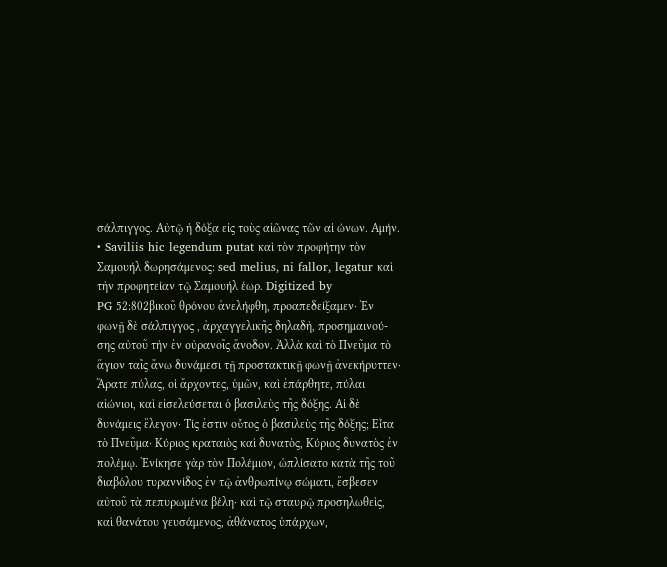σάλπιγγος. Αὐτῷ ἡ δόξα εἰς τοὺς αἰῶνας τῶν αἱ ώνων. Αμήν. • Saviliis hic legendum putat καὶ τὸν προφήτην τὸν Σαμουήλ δωρησάμενος: sed melius, ni fallor, legatur καὶ τὴν προφητείαν τῷ Σαμουήλ έωρ. Digitized by
PG 52:802βικοῦ θρόνου ἀνελήφθη, προαπεδείξαμεν· Ἐν φωνῇ δὲ σάλπιγγος , ἀρχαγγελικῆς δηλαδὴ, προσημαινού-σης αὐτοῦ τὴν ἐν οὐρανοῖς ἄνοδον. Ἀλλὰ καὶ τὸ Πνεῦμα τὸ ἅγιον ταῖς ἄνω δυνάμεσι τῇ προστακτικῇ φωνῇ ἀνεκήρυττεν· Ἄρατε πύλας, οἱ ἄρχοντες, ὑμῶν, καὶ ἐπάρθητε, πύλαι αἰώνιοι, καὶ εἰσελεύσεται ὁ βασιλεὺς τῆς δόξης. Αἱ δὲ δυνάμεις ἔλεγον· Τίς ἐστιν οὗτος ὁ βασιλεὺς τῆς δόξης; Εἶτα τὸ Πνεῦμα· Κύριος κραταιὸς καὶ δυνατὸς, Κύριος δυνατὸς ἐν πολέμῳ. Ἐνίκησε γὰρ τὸν Πολέμιον, ὡπλίσατο κατὰ τῆς τοῦ διαβόλου τυραννίδος ἐν τῷ ἀνθρωπίνῳ σώματι, ἔσβεσεν αὐτοῦ τὰ πεπυρωμένα βέλη· καὶ τῷ σταυρῷ προσηλωθεὶς, καὶ θανάτου γευσάμενος, ἀθάνατος ὑπάρχων,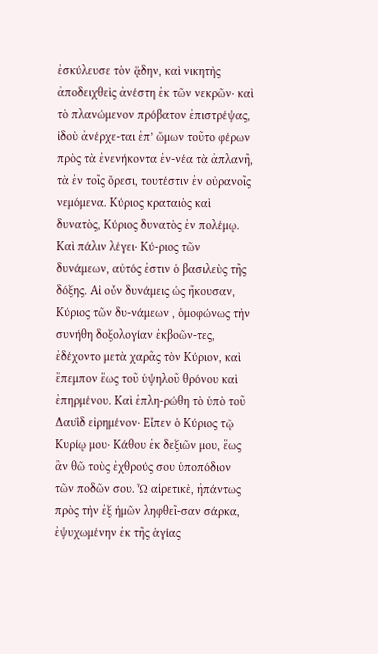ἐσκύλευσε τὸν ᾅδην, καὶ νικητὴς ἀποδειχθεὶς ἀνέστη ἐκ τῶν νεκρῶν· καὶ τὸ πλανώμενον πρόβατον ἐπιστρέψας, ἰδοὺ ἀνέρχε-ται ἐπ’ ὤμων τοῦτο φέρων πρὸς τὰ ἐνενήκοντα ἐν-νέα τὰ ἀπλανῆ, τὰ ἐν τοῖς ὄρεσι, τουτέστιν ἐν οὐρανοῖς νεμόμενα. Κύριος κραταιὸς καὶ δυνατὸς, Κύριος δυνατὸς ἐν πολέμῳ. Καὶ πάλιν λέγει· Κύ-ριος τῶν δυνάμεων, αὐτός ἐστιν ὁ βασιλεὺς τῆς δόξης. Αἱ οὖν δυνάμεις ὡς ἤκουσαν, Κύριος τῶν δυ-νάμεων , ὁμοφώνως τὴν συνήθη δοξολογίαν ἐκβοῶν-τες, ἐδέχοντο μετὰ χαρᾶς τὸν Κύριον, καὶ ἔπεμπον ἕως τοῦ ὑψηλοῦ θρόνου καὶ ἐπηρμένου. Καὶ ἐπλη-ρώθη τὸ ὑπὸ τοῦ Δαυὶ̈δ εἰρημένον· Εἶπεν ὁ Κύριος τῷ Κυρίῳ μου· Κάθου ἐκ δεξιῶν μου, ἕως ἂν θῶ τοὺς ἐχθρούς σου ὑποπόδιον τῶν ποδῶν σου. Ὦ αἱρετικὲ, ἠπάντως πρὸς τὴν ἐξ ἡμῶν ληφθεῖ-σαν σάρκα, ἐψυχωμένην ἐκ τῆς ἁγίας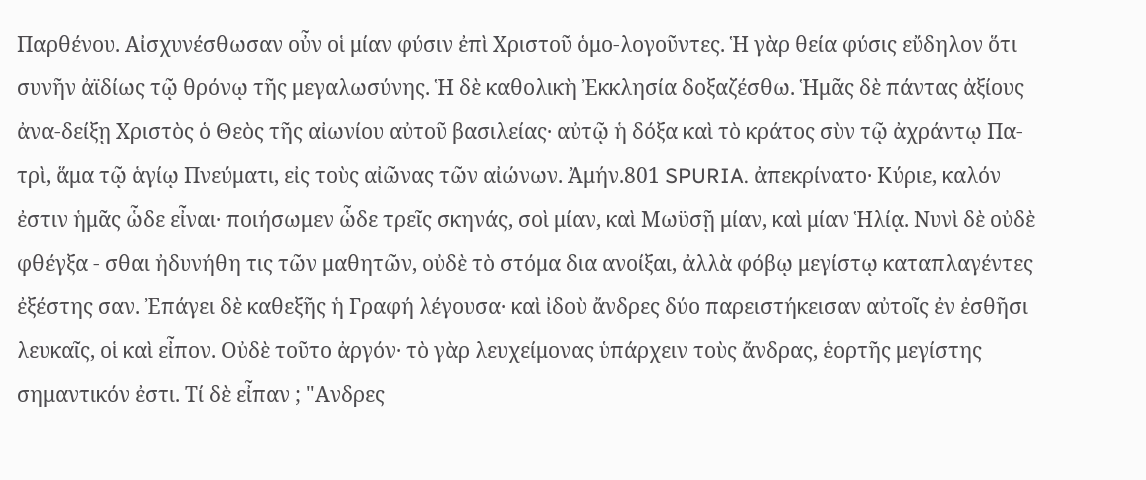Παρθένου. Αἰσχυνέσθωσαν οὖν οἱ μίαν φύσιν ἐπὶ Χριστοῦ ὁμο-λογοῦντες. Ἡ γὰρ θεία φύσις εὔδηλον ὅτι συνῆν ἀϊδίως τῷ θρόνῳ τῆς μεγαλωσύνης. Ἡ δὲ καθολικὴ Ἐκκλησία δοξαζέσθω. Ἡμᾶς δὲ πάντας ἀξίους ἀνα-δείξῃ Χριστὸς ὁ Θεὸς τῆς αἰωνίου αὐτοῦ βασιλείας· αὐτῷ ἡ δόξα καὶ τὸ κράτος σὺν τῷ ἀχράντῳ Πα-τρὶ, ἅμα τῷ ἁγίῳ Πνεύματι, εἰς τοὺς αἰῶνας τῶν αἰώνων. Ἀμήν.801 SPURIA. ἀπεκρίνατο· Κύριε, καλόν ἐστιν ἡμᾶς ὧδε εἶναι· ποιήσωμεν ὧδε τρεῖς σκηνάς, σοὶ μίαν, καὶ Μωϋσῇ μίαν, καὶ μίαν Ἡλίᾳ. Νυνὶ δὲ οὐδὲ φθέγξα - σθαι ἠδυνήθη τις τῶν μαθητῶν, οὐδὲ τὸ στόμα δια ανοίξαι, ἀλλὰ φόβῳ μεγίστῳ καταπλαγέντες ἐξέστης σαν. Ἐπάγει δὲ καθεξῆς ἡ Γραφή λέγουσα· καὶ ἰδοὺ ἄνδρες δύο παρειστήκεισαν αὐτοῖς ἐν ἐσθῆσι λευκαῖς, οἱ καὶ εἶπον. Οὐδὲ τοῦτο ἀργόν· τὸ γὰρ λευχείμονας ὑπάρχειν τοὺς ἄνδρας, ἑορτῆς μεγίστης σημαντικόν ἐστι. Τί δὲ εἶπαν ; "Ανδρες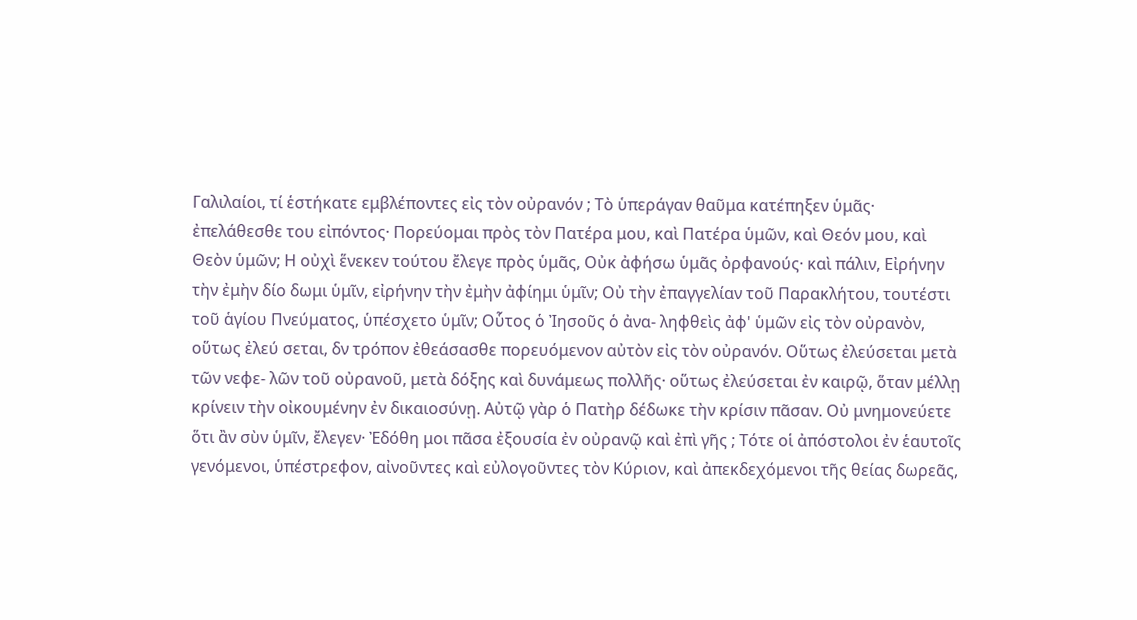Γαλιλαίοι, τί ἑστήκατε εμβλέποντες εἰς τὸν οὐρανόν ; Τὸ ὑπεράγαν θαῦμα κατέπηξεν ὑμᾶς· ἐπελάθεσθε του εἰπόντος· Πορεύομαι πρὸς τὸν Πατέρα μου, καὶ Πατέρα ὑμῶν, καὶ Θεόν μου, καὶ Θεὸν ὑμῶν; Η οὐχὶ ἕνεκεν τούτου ἔλεγε πρὸς ὑμᾶς, Οὐκ ἀφήσω ὑμᾶς ὀρφανούς· καὶ πάλιν, Εἰρήνην τὴν ἐμὴν δίο δωμι ὑμῖν, εἰρήνην τὴν ἐμὴν ἀφίημι ὑμῖν; Οὐ τὴν ἐπαγγελίαν τοῦ Παρακλήτου, τουτέστι τοῦ ἁγίου Πνεύματος, ὑπέσχετο ὑμῖν; Οὗτος ὁ Ἰησοῦς ὁ ἀνα- ληφθεὶς ἀφ' ὑμῶν εἰς τὸν οὐρανὸν, οὕτως ἐλεύ σεται, δν τρόπον ἐθεάσασθε πορευόμενον αὐτὸν εἰς τὸν οὐρανόν. Οὕτως ἐλεύσεται μετὰ τῶν νεφε- λῶν τοῦ οὐρανοῦ, μετὰ δόξης καὶ δυνάμεως πολλῆς· οὕτως ἐλεύσεται ἐν καιρῷ, ὅταν μέλλῃ κρίνειν τὴν οἰκουμένην ἐν δικαιοσύνῃ. Αὐτῷ γὰρ ὁ Πατὴρ δέδωκε τὴν κρίσιν πᾶσαν. Οὐ μνημονεύετε ὅτι ἂν σὺν ὑμῖν, ἔλεγεν· Ἐδόθη μοι πᾶσα ἐξουσία ἐν οὐρανῷ καὶ ἐπὶ γῆς ; Τότε οἱ ἀπόστολοι ἐν ἑαυτοῖς γενόμενοι, ὑπέστρεφον, αἰνοῦντες καὶ εὐλογοῦντες τὸν Κύριον, καὶ ἀπεκδεχόμενοι τῆς θείας δωρεᾶς,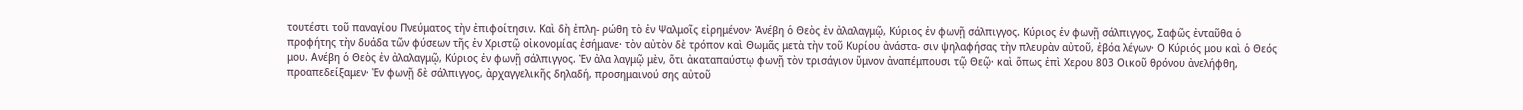τουτέστι τοῦ παναγίου Πνεύματος τὴν ἐπιφοίτησιν. Καὶ δὴ ἐπλη- ρώθη τὸ ἐν Ψαλμοῖς εἰρημένον· Ἀνέβη ὁ Θεὸς ἐν ἀλαλαγμῷ, Κύριος ἐν φωνῇ σάλπιγγος. Κύριος ἐν φωνῇ σάλπιγγος, Σαφῶς ἐνταῦθα ὁ προφήτης τὴν δυάδα τῶν φύσεων τῆς ἐν Χριστῷ οἰκονομίας ἐσήμανε· τὸν αὐτὸν δὲ τρόπον καὶ Θωμᾶς μετὰ τὴν τοῦ Κυρίου ἀνάστα- σιν ψηλαφήσας τὴν πλευρὰν αὐτοῦ, ἐβόα λέγων· Ο Κύριός μου καὶ ὁ Θεός μου. Ανέβη ὁ Θεὸς ἐν ἀλαλαγμῷ, Κύριος ἐν φωνῇ σάλπιγγος. Ἐν ἀλα λαγμῷ μὲν, ὅτι ἀκαταπαύστῳ φωνῇ τὸν τρισάγιον ὕμνον ἀναπέμπουσι τῷ Θεῷ· καὶ ὅπως ἐπὶ Χερου 803 Οικοῦ θρόνου ἀνελήφθη, προαπεδείξαμεν· Ἐν φωνῇ δὲ σάλπιγγος, ἀρχαγγελικῆς δηλαδή, προσημαινού σης αὐτοῦ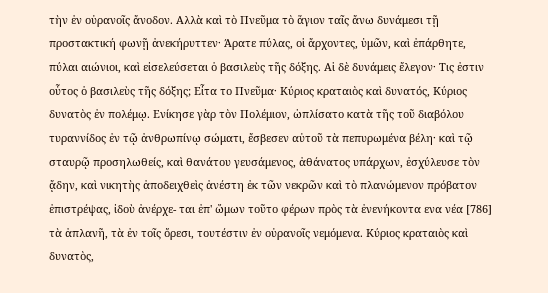τὴν ἐν οὐρανοῖς ἄνοδον. Αλλὰ καὶ τὸ Πνεῦμα τὸ ἅγιον ταῖς ἄνω δυνάμεσι τῇ προστακτική φωνῇ ἀνεκήρυττεν· Άρατε πύλας, οἱ ἄρχοντες, ὑμῶν, καὶ ἐπάρθητε, πύλαι αιώνιοι, καὶ εἰσελεύσεται ὁ βασιλεὺς τῆς δόξης. Αἱ δὲ δυνάμεις ἔλεγον· Τις ἐστιν οὗτος ὁ βασιλεὺς τῆς δόξης; Εἶτα το Πνεῦμα· Κύριος κραταιὸς καὶ δυνατός, Κύριος δυνατὸς ἐν πολέμῳ. Ενίκησε γὰρ τὸν Πολέμιον, ὡπλίσατο κατὰ τῆς τοῦ διαβόλου τυραννίδος ἐν τῷ ἀνθρωπίνῳ σώματι, ἔσβεσεν αὐτοῦ τὰ πεπυρωμένα βέλη· καὶ τῷ σταυρῷ προσηλωθείς, καὶ θανάτου γευσάμενος, ἀθάνατος υπάρχων, ἐσχύλευσε τὸν ᾄδην, καὶ νικητὴς ἀποδειχθεὶς ἀνέστη ἐκ τῶν νεκρῶν καὶ τὸ πλανώμενον πρόβατον ἐπιστρέψας, ἰδοὺ ἀνέρχε- ται ἐπ' ὤμων τοῦτο φέρων πρὸς τὰ ἐνενήκοντα ενα νέα [786] τὰ ἀπλανῆ, τὰ ἐν τοῖς ὄρεσι, τουτέστιν ἐν οὐρανοῖς νεμόμενα. Κύριος κραταιὸς καὶ δυνατὸς,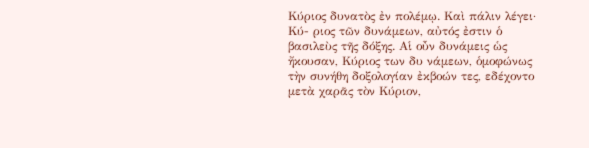Κύριος δυνατὸς ἐν πολέμῳ. Καὶ πάλιν λέγει· Κύ- ριος τῶν δυνάμεων, αὐτός ἐστιν ὁ βασιλεὺς τῆς δόξης. Αἱ οὖν δυνάμεις ὡς ἤκουσαν, Κύριος των δυ νάμεων, ὁμοφώνως τὴν συνήθη δοξολογίαν ἐκβοών τες, εδέχοντο μετὰ χαρᾶς τὸν Κύριον,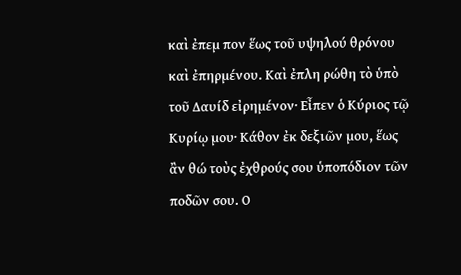καὶ ἐπεμ πον ἕως τοῦ υψηλού θρόνου καὶ ἐπηρμένου. Καὶ ἐπλη ρώθη τὸ ὑπὸ τοῦ Δαυίδ εἰρημένον· Εἶπεν ὁ Κύριος τῷ Κυρίῳ μου· Κάθον ἐκ δεξιῶν μου, ἕως ἂν θώ τοὺς ἐχθρούς σου ὑποπόδιον τῶν ποδῶν σου. Ο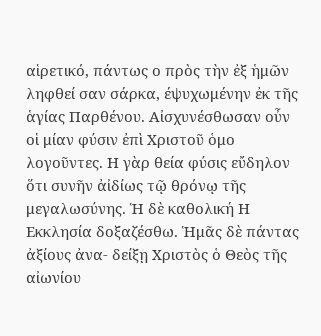αἱρετικό, πάντως ο πρὸς τὴν ἐξ ἡμῶν ληφθεί σαν σάρκα, έψυχωμένην ἐκ τῆς ἁγίας Παρθένου. Αἰσχυνέσθωσαν οὖν οἱ μίαν φύσιν ἐπὶ Χριστοῦ ὁμο λογοῦντες. Η γὰρ θεία φύσις εὔδηλον ὅτι συνῆν ἀἰδίως τῷ θρόνῳ τῆς μεγαλωσύνης. Ἡ δὲ καθολική Η Εκκλησία δοξαζέσθω. Ἡμᾶς δὲ πάντας ἀξίους ἀνα- δείξῃ Χριστὸς ὁ Θεὸς τῆς αἰωνίου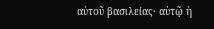αὐτοῦ βασιλείας· αὐτῷ ἡ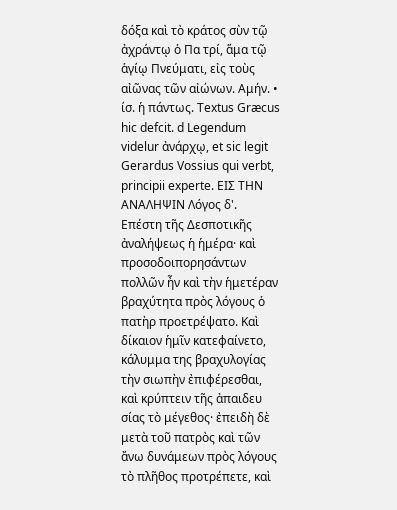δόξα καὶ τὸ κράτος σὺν τῷ ἀχράντῳ ὁ Πα τρί, ἅμα τῷ ἁγίῳ Πνεύματι, εἰς τοὺς αἰῶνας τῶν αἰώνων. Αμήν. • ίσ. ἡ πάντως. Textus Græcus hic defcit. d Legendum videlur ἀνάρχῳ, et sic legit Gerardus Vossius qui verbt, principii experte. ΕΙΣ ΤΗΝ ΑΝΑΛΗΨΙΝ Λόγος δ'. Επέστη τῆς Δεσποτικῆς ἀναλήψεως ἡ ἡμέρα· καὶ προσοδοιπορησάντων πολλῶν ἦν καὶ τὴν ἡμετέραν βραχύτητα πρὸς λόγους ὁ πατὴρ προετρέψατο. Καὶ δίκαιον ἡμῖν κατεφαίνετο, κάλυμμα της βραχυλογίας τὴν σιωπὴν ἐπιφέρεσθαι, καὶ κρύπτειν τῆς ἀπαιδευ σίας τὸ μέγεθος· ἐπειδὴ δὲ μετὰ τοῦ πατρὸς καὶ τῶν ἄνω δυνάμεων πρὸς λόγους τὸ πλῆθος προτρέπετε, καὶ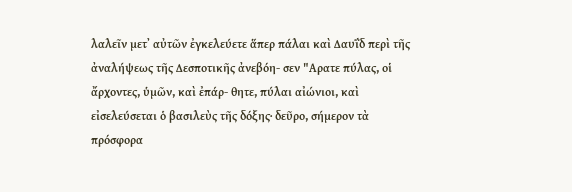λαλεῖν μετ᾿ αὐτῶν ἐγκελεύετε ἅπερ πάλαι καὶ Δαυΐδ περὶ τῆς ἀναλήψεως τῆς Δεσποτικῆς ἀνεβόη- σεν "Αρατε πύλας, οἱ ἄρχοντες, ὑμῶν, καὶ ἐπάρ- θητε, πύλαι αἰώνιοι, καὶ εἰσελεύσεται ὁ βασιλεὺς τῆς δόξης· δεῦρο, σήμερον τὰ πρόσφορα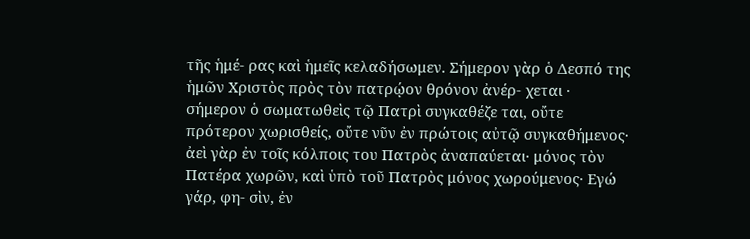τῆς ἡμέ- ρας καὶ ἡμεῖς κελαδήσωμεν. Σήμερον γὰρ ὁ Δεσπό της ἡμῶν Χριστὸς πρὸς τὸν πατρῴον θρόνον ἀνέρ- χεται · σήμερον ὁ σωματωθεὶς τῷ Πατρὶ συγκαθέζε ται, οὔτε πρότερον χωρισθείς, οὔτε νῦν ἐν πρώτοις αὐτῷ συγκαθήμενος· ἀεὶ γὰρ ἐν τοῖς κόλποις του Πατρὸς ἀναπαύεται· μόνος τὸν Πατέρα χωρῶν, καὶ ὑπὸ τοῦ Πατρὸς μόνος χωρούμενος· Εγώ γάρ, φη- σὶν, ἐν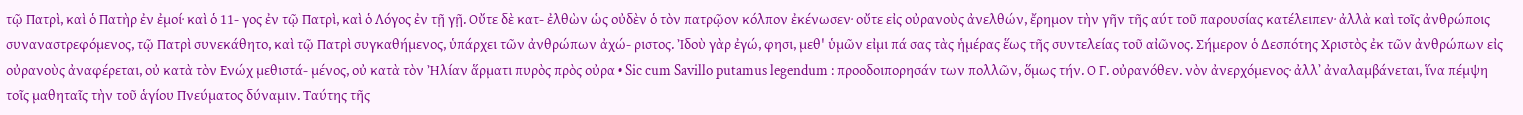τῷ Πατρὶ, καὶ ὁ Πατὴρ ἐν ἐμοί· καὶ ὁ 11- γος ἐν τῷ Πατρὶ, καὶ ὁ Λόγος ἐν τῇ γῇ. Οὔτε δὲ κατ- ἐλθὼν ὡς οὐδὲν ὁ τὸν πατρῷον κόλπον ἐκένωσεν· οὔτε εἰς οὐρανοὺς ἀνελθών, ἔρημον τὴν γῆν τῆς αύτ τοῦ παρουσίας κατέλειπεν· ἀλλὰ καὶ τοῖς ἀνθρώποις συναναστρεφόμενος, τῷ Πατρὶ συνεκάθητο, καὶ τῷ Πατρὶ συγκαθήμενος, ὑπάρχει τῶν ἀνθρώπων ἀχώ- ριστος. Ἰδοὺ γὰρ ἐγώ, φησι, μεθ' ὑμῶν εἰμι πά σας τὰς ἡμέρας ἕως τῆς συντελείας τοῦ αἰῶνος. Σήμερον ὁ Δεσπότης Χριστὸς ἐκ τῶν ἀνθρώπων εἰς οὐρανοὺς ἀναφέρεται, οὐ κατὰ τὸν Ενώχ μεθιστά- μένος, οὐ κατὰ τὸν Ἠλίαν ἅρματι πυρὸς πρὸς οὐρα • Sic cum Savillo putamus legendum : προοδοιπορησάν των πολλῶν, ὅμως τήν. Ο Γ. οὐρανόθεν. νὸν ἀνερχόμενος· ἀλλ᾽ ἀναλαμβάνεται, ἵνα πέμψη τοῖς μαθηταῖς τὴν τοῦ ἁγίου Πνεύματος δύναμιν. Ταύτης τῆς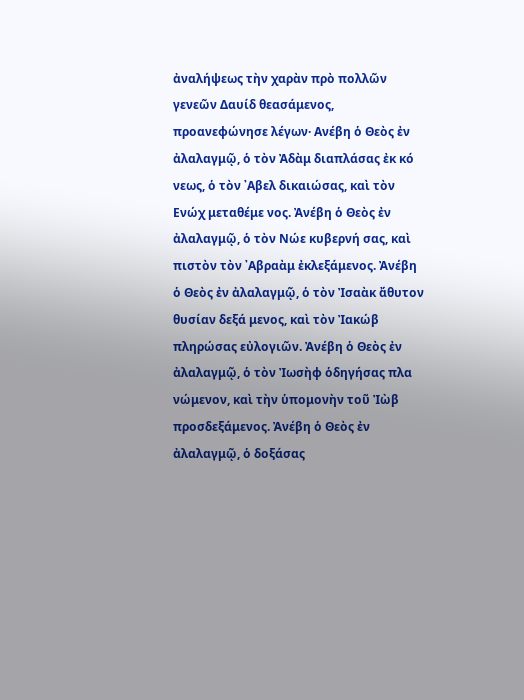ἀναλήψεως τὴν χαρὰν πρὸ πολλῶν γενεῶν Δαυίδ θεασάμενος, προανεφώνησε λέγων· Ανέβη ὁ Θεὸς ἐν ἀλαλαγμῷ, ὁ τὸν Ἀδὰμ διαπλάσας ἐκ κό νεως, ὁ τὸν ᾿Αβελ δικαιώσας, καὶ τὸν Ενώχ μεταθέμε νος. Ἀνέβη ὁ Θεὸς ἐν ἀλαλαγμῷ, ὁ τὸν Νώε κυβερνή σας, καὶ πιστὸν τὸν ᾿Αβραὰμ ἐκλεξάμενος. Ἀνέβη ὁ Θεὸς ἐν ἀλαλαγμῷ, ὁ τὸν Ἰσαὰκ ἄθυτον θυσίαν δεξά μενος, καὶ τὸν Ἰακώβ πληρώσας εὐλογιῶν. Ἀνέβη ὁ Θεὸς ἐν ἀλαλαγμῷ, ὁ τὸν Ἰωσὴφ ὁδηγήσας πλα νώμενον, καὶ τὴν ὑπομονὴν τοῦ Ἰὼβ προσδεξάμενος. Ἀνέβη ὁ Θεὸς ἐν ἀλαλαγμῷ, ὁ δοξάσας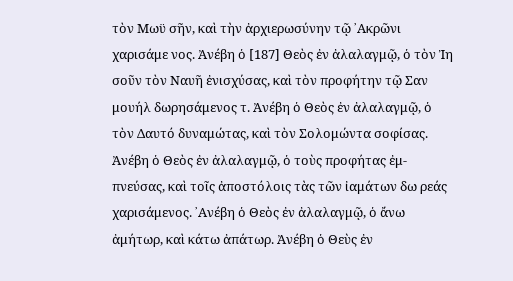τὸν Μωϋ σῆν, καὶ τὴν ἀρχιερωσύνην τῷ ᾿Ακρῶνι χαρισάμε νος. Ἀνέβη ὁ [187] Θεὸς ἐν ἀλαλαγμῷ, ὁ τὸν Ἰη σοῦν τὸν Ναυῆ ἐνισχύσας, καὶ τὸν προφήτην τῷ Σαν μουήλ δωρησάμενος τ. Ἀνέβη ὁ Θεὸς ἐν ἀλαλαγμῷ, ὁ τὸν Δαυτό δυναμώτας, καὶ τὸν Σολομώντα σοφίσας. Ἀνέβη ὁ Θεὸς ἐν ἀλαλαγμῷ, ὁ τοὺς προφήτας ἐμ- πνεύσας, καὶ τοῖς ἀποστόλοις τὰς τῶν ἰαμάτων δω ρεάς χαρισάμενος. ᾿Ανέβη ὁ Θεὸς ἐν ἀλαλαγμῷ, ὁ ἄνω ἀμήτωρ, καὶ κάτω ἀπάτωρ. Ἀνέβη ὁ Θεὺς ἐν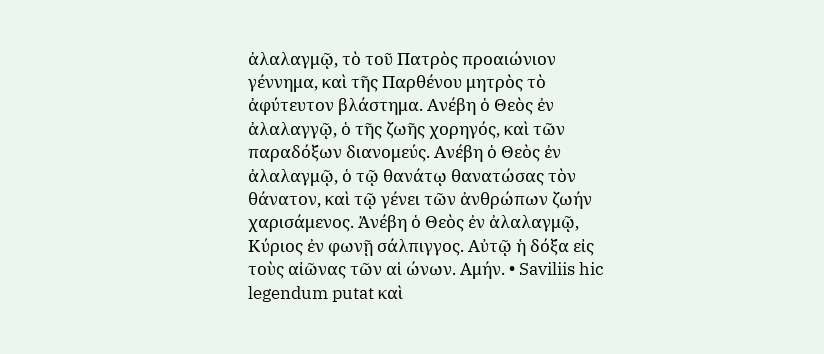ἀλαλαγμῷ, τὸ τοῦ Πατρὸς προαιώνιον γέννημα, καὶ τῆς Παρθένου μητρὸς τὸ ἀφύτευτον βλάστημα. Ανέβη ὁ Θεὸς ἐν ἀλαλαγγῷ, ὁ τῆς ζωῆς χορηγός, καὶ τῶν παραδόξων διανομεύς. Ανέβη ὁ Θεὸς ἐν ἀλαλαγμῷ, ὁ τῷ θανάτῳ θανατώσας τὸν θάνατον, καὶ τῷ γένει τῶν ἀνθρώπων ζωήν χαρισάμενος. Ἀνέβη ὁ Θεὸς ἐν ἀλαλαγμῷ, Κύριος ἐν φωνῇ σάλπιγγος. Αὐτῷ ἡ δόξα εἰς τοὺς αἰῶνας τῶν αἱ ώνων. Αμήν. • Saviliis hic legendum putat καὶ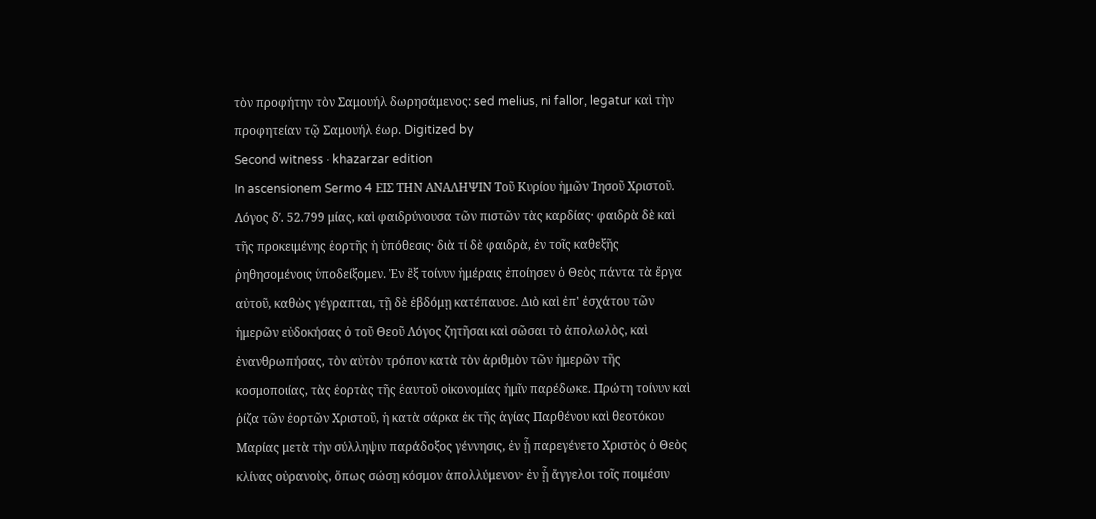τὸν προφήτην τὸν Σαμουήλ δωρησάμενος: sed melius, ni fallor, legatur καὶ τὴν προφητείαν τῷ Σαμουήλ έωρ. Digitized by
Second witness · khazarzar edition
In ascensionem Sermo 4 ΕΙΣ ΤΗΝ ΑΝΑΛΗΨΙΝ Τοῦ Κυρίου ἡμῶν Ἰησοῦ Χριστοῦ. Λόγος δʹ. 52.799 μίας, καὶ φαιδρύνουσα τῶν πιστῶν τὰς καρδίας· φαιδρὰ δὲ καὶ τῆς προκειμένης ἑορτῆς ἡ ὑπόθεσις· διὰ τί δὲ φαιδρὰ, ἐν τοῖς καθεξῆς ῥηθησομένοις ὑποδείξομεν. Ἐν ἓξ τοίνυν ἡμέραις ἐποίησεν ὁ Θεὸς πάντα τὰ ἔργα αὐτοῦ, καθὼς γέγραπται, τῇ δὲ ἑβδόμῃ κατέπαυσε. Διὸ καὶ ἐπ' ἐσχάτου τῶν ἡμερῶν εὐδοκήσας ὁ τοῦ Θεοῦ Λόγος ζητῆσαι καὶ σῶσαι τὸ ἀπολωλὸς, καὶ ἐνανθρωπήσας, τὸν αὐτὸν τρόπον κατὰ τὸν ἀριθμὸν τῶν ἡμερῶν τῆς κοσμοποιίας, τὰς ἑορτὰς τῆς ἑαυτοῦ οἰκονομίας ἡμῖν παρέδωκε. Πρώτη τοίνυν καὶ ῥίζα τῶν ἑορτῶν Χριστοῦ, ἡ κατὰ σάρκα ἐκ τῆς ἁγίας Παρθένου καὶ θεοτόκου Μαρίας μετὰ τὴν σύλληψιν παράδοξος γέννησις, ἐν ᾗ παρεγένετο Χριστὸς ὁ Θεὸς κλίνας οὐρανοὺς, ὅπως σώσῃ κόσμον ἀπολλύμενον· ἐν ᾗ ἄγγελοι τοῖς ποιμέσιν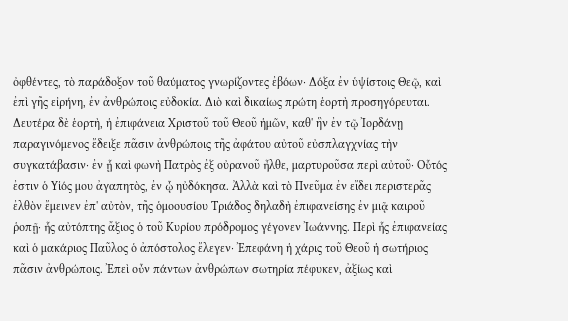ὀφθέντες, τὸ παράδοξον τοῦ θαύματος γνωρίζοντες ἐβόων· Δόξα ἐν ὑψίστοις Θεῷ, καὶ ἐπὶ γῆς εἰρήνη, ἐν ἀνθρώποις εὐδοκία. Διὸ καὶ δικαίως πρώτη ἑορτὴ προσηγόρευται. Δευτέρα δὲ ἑορτὴ, ἡ ἐπιφάνεια Χριστοῦ τοῦ Θεοῦ ἡμῶν, καθ' ἣν ἐν τῷ Ἰορδάνῃ παραγινόμενος ἔδειξε πᾶσιν ἀνθρώποις τῆς ἀφάτου αὐτοῦ εὐσπλαγχνίας τὴν συγκατάβασιν· ἐν ᾗ καὶ φωνὴ Πατρὸς ἐξ οὐρανοῦ ἦλθε, μαρτυροῦσα περὶ αὐτοῦ· Οὗτός ἐστιν ὁ Υἱός μου ἀγαπητὸς, ἐν ᾧ ηὐδόκησα. Ἀλλὰ καὶ τὸ Πνεῦμα ἐν εἴδει περιστερᾶς ἐλθὸν ἔμεινεν ἐπ' αὐτὸν, τῆς ὁμοουσίου Τριάδος δηλαδὴ ἐπιφανείσης ἐν μιᾷ καιροῦ ῥοπῇ· ἧς αὐτόπτης ἄξιος ὁ τοῦ Κυρίου πρόδρομος γέγονεν Ἰωάννης. Περὶ ἧς ἐπιφανείας καὶ ὁ μακάριος Παῦλος ὁ ἀπόστολος ἔλεγεν· Ἐπεφάνη ἡ χάρις τοῦ Θεοῦ ἡ σωτήριος πᾶσιν ἀνθρώποις. Ἐπεὶ οὖν πάντων ἀνθρώπων σωτηρία πέφυκεν, ἀξίως καὶ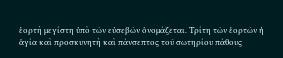ἑορτὴ μεγίστη ὑπὸ τῶν εὐσεβῶν ὀνομάζεται. Τρίτη τῶν ἑορτῶν ἡ ἁγία καὶ προσκυνητὴ καὶ πάνσεπτος τοῦ σωτηρίου πάθους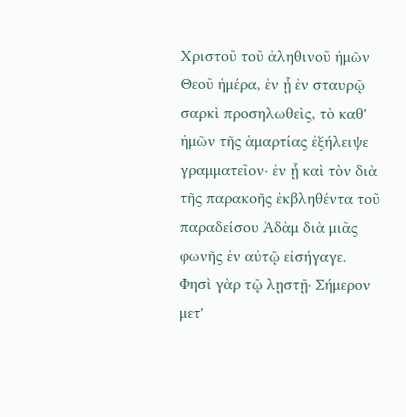Χριστοῦ τοῦ ἀληθινοῦ ἡμῶν Θεοῦ ἡμέρα, ἐν ᾗ ἐν σταυρῷ σαρκὶ προσηλωθεὶς, τὸ καθ' ἡμῶν τῆς ἁμαρτίας ἐξήλειψε γραμματεῖον· ἐν ᾗ καὶ τὸν διὰ τῆς παρακοῆς ἐκβληθέντα τοῦ παραδείσου Ἀδὰμ διὰ μιᾶς φωνῆς ἐν αὐτῷ εἰσήγαγε. Φησὶ γὰρ τῷ λῃστῇ· Σήμερον μετ'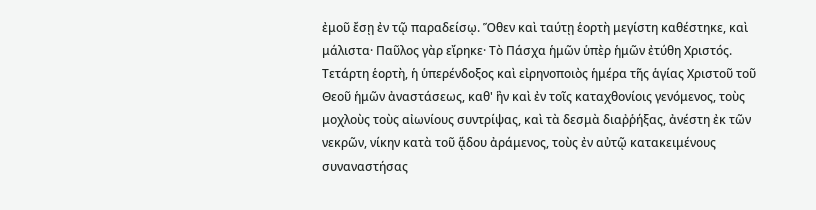ἐμοῦ ἔσῃ ἐν τῷ παραδείσῳ. Ὅθεν καὶ ταύτῃ ἑορτὴ μεγίστη καθέστηκε, καὶ μάλιστα· Παῦλος γὰρ εἴρηκε· Τὸ Πάσχα ἡμῶν ὑπὲρ ἡμῶν ἐτύθη Χριστός. Τετάρτη ἑορτὴ, ἡ ὑπερένδοξος καὶ εἰρηνοποιὸς ἡμέρα τῆς ἁγίας Χριστοῦ τοῦ Θεοῦ ἡμῶν ἀναστάσεως, καθ' ἣν καὶ ἐν τοῖς καταχθονίοις γενόμενος, τοὺς μοχλοὺς τοὺς αἰωνίους συντρίψας, καὶ τὰ δεσμὰ διαῤῥήξας, ἀνέστη ἐκ τῶν νεκρῶν, νίκην κατὰ τοῦ ᾅδου ἀράμενος, τοὺς ἐν αὐτῷ κατακειμένους συναναστήσας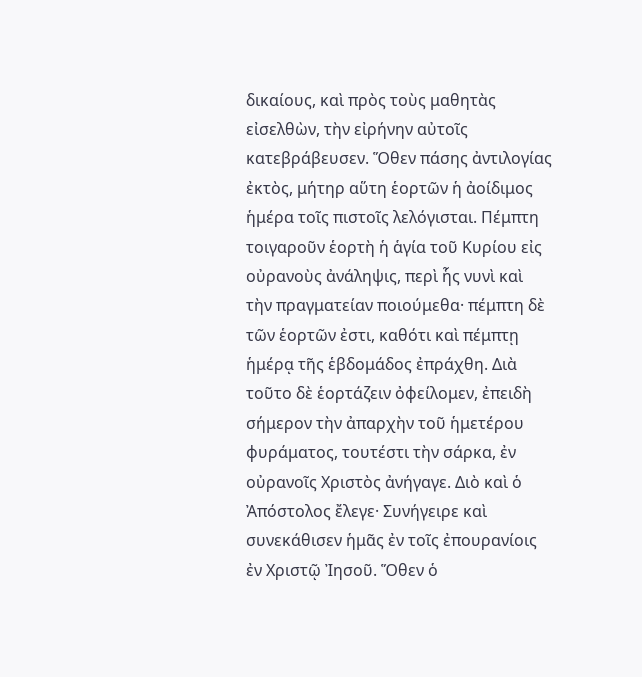δικαίους, καὶ πρὸς τοὺς μαθητὰς εἰσελθὼν, τὴν εἰρήνην αὐτοῖς κατεβράβευσεν. Ὅθεν πάσης ἀντιλογίας ἐκτὸς, μήτηρ αὕτη ἑορτῶν ἡ ἀοίδιμος ἡμέρα τοῖς πιστοῖς λελόγισται. Πέμπτη τοιγαροῦν ἑορτὴ ἡ ἁγία τοῦ Κυρίου εἰς οὐρανοὺς ἀνάληψις, περὶ ἧς νυνὶ καὶ τὴν πραγματείαν ποιούμεθα· πέμπτη δὲ τῶν ἑορτῶν ἐστι, καθότι καὶ πέμπτῃ ἡμέρᾳ τῆς ἑβδομάδος ἐπράχθη. Διὰ τοῦτο δὲ ἑορτάζειν ὀφείλομεν, ἐπειδὴ σήμερον τὴν ἀπαρχὴν τοῦ ἡμετέρου φυράματος, τουτέστι τὴν σάρκα, ἐν οὐρανοῖς Χριστὸς ἀνήγαγε. Διὸ καὶ ὁ Ἀπόστολος ἔλεγε· Συνήγειρε καὶ συνεκάθισεν ἡμᾶς ἐν τοῖς ἐπουρανίοις ἐν Χριστῷ Ἰησοῦ. Ὅθεν ὁ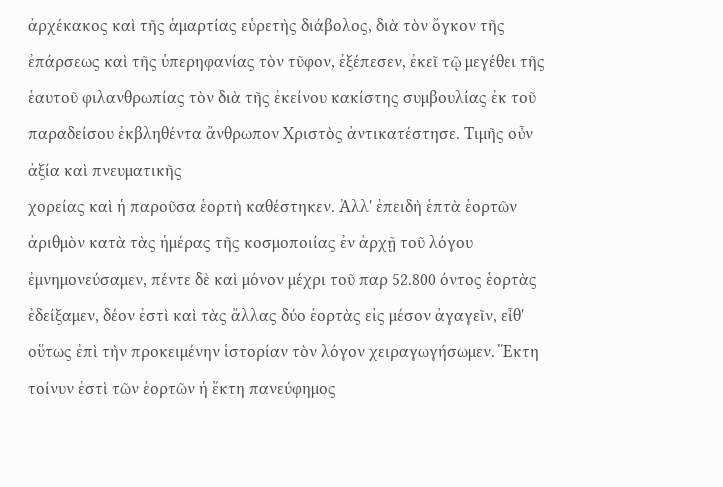ἀρχέκακος καὶ τῆς ἁμαρτίας εὑρετὴς διάβολος, διὰ τὸν ὄγκον τῆς ἐπάρσεως καὶ τῆς ὑπερηφανίας τὸν τῦφον, ἐξέπεσεν, ἐκεῖ τῷ μεγέθει τῆς ἑαυτοῦ φιλανθρωπίας τὸν διὰ τῆς ἐκείνου κακίστης συμβουλίας ἐκ τοῦ παραδείσου ἐκβληθέντα ἄνθρωπον Χριστὸς ἀντικατέστησε. Τιμῆς οὖν ἀξία καὶ πνευματικῆς
χορείας καὶ ἡ παροῦσα ἑορτὴ καθέστηκεν. Ἀλλ' ἐπειδὴ ἑπτὰ ἑορτῶν ἀριθμὸν κατὰ τὰς ἡμέρας τῆς κοσμοποιίας ἐν ἀρχῇ τοῦ λόγου ἐμνημονεύσαμεν, πέντε δὲ καὶ μόνον μέχρι τοῦ παρ 52.800 όντος ἑορτὰς ἐδείξαμεν, δέον ἐστὶ καὶ τὰς ἄλλας δύο ἑορτὰς εἰς μέσον ἀγαγεῖν, εἶθ' οὕτως ἐπὶ τὴν προκειμένην ἱστορίαν τὸν λόγον χειραγωγήσωμεν. Ἕκτη τοίνυν ἐστὶ τῶν ἑορτῶν ἡ ἕκτη πανεύφημος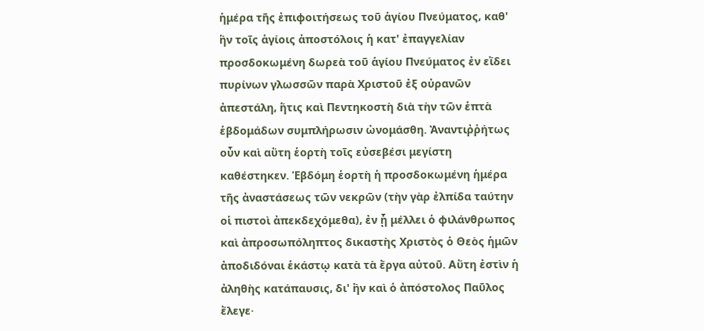ἡμέρα τῆς ἐπιφοιτήσεως τοῦ ἁγίου Πνεύματος, καθ' ἣν τοῖς ἁγίοις ἀποστόλοις ἡ κατ' ἐπαγγελίαν προσδοκωμένη δωρεὰ τοῦ ἁγίου Πνεύματος ἐν εἴδει πυρίνων γλωσσῶν παρὰ Χριστοῦ ἐξ οὐρανῶν ἀπεστάλη, ἥτις καὶ Πεντηκοστὴ διὰ τὴν τῶν ἑπτὰ ἑβδομάδων συμπλήρωσιν ὠνομάσθη. Ἀναντιῤῥήτως οὖν καὶ αὕτη ἑορτὴ τοῖς εὐσεβέσι μεγίστη καθέστηκεν. Ἑβδόμη ἑορτὴ ἡ προσδοκωμένη ἡμέρα τῆς ἀναστάσεως τῶν νεκρῶν (τὴν γὰρ ἐλπίδα ταύτην οἱ πιστοὶ ἀπεκδεχόμεθα), ἐν ᾗ μέλλει ὁ φιλάνθρωπος καὶ ἀπροσωπόληπτος δικαστὴς Χριστὸς ὁ Θεὸς ἡμῶν ἀποδιδόναι ἑκάστῳ κατὰ τὰ ἔργα αὐτοῦ. Αὕτη ἐστὶν ἡ ἀληθὴς κατάπαυσις, δι' ἣν καὶ ὁ ἀπόστολος Παῦλος ἔλεγε·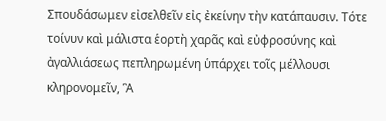Σπουδάσωμεν εἰσελθεῖν εἰς ἐκείνην τὴν κατάπαυσιν. Τότε τοίνυν καὶ μάλιστα ἑορτὴ χαρᾶς καὶ εὐφροσύνης καὶ ἀγαλλιάσεως πεπληρωμένη ὑπάρχει τοῖς μέλλουσι κληρονομεῖν, Ἃ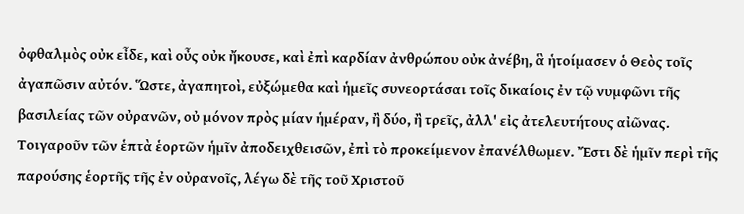ὀφθαλμὸς οὐκ εἶδε, καὶ οὖς οὐκ ἤκουσε, καὶ ἐπὶ καρδίαν ἀνθρώπου οὐκ ἀνέβη, ἃ ἡτοίμασεν ὁ Θεὸς τοῖς ἀγαπῶσιν αὐτόν. Ὥστε, ἀγαπητοὶ, εὐξώμεθα καὶ ἡμεῖς συνεορτάσαι τοῖς δικαίοις ἐν τῷ νυμφῶνι τῆς βασιλείας τῶν οὐρανῶν, οὐ μόνον πρὸς μίαν ἡμέραν, ἢ δύο, ἢ τρεῖς, ἀλλ' εἰς ἀτελευτήτους αἰῶνας. Τοιγαροῦν τῶν ἑπτὰ ἑορτῶν ἡμῖν ἀποδειχθεισῶν, ἐπὶ τὸ προκείμενον ἐπανέλθωμεν. Ἔστι δὲ ἡμῖν περὶ τῆς παρούσης ἑορτῆς τῆς ἐν οὐρανοῖς, λέγω δὲ τῆς τοῦ Χριστοῦ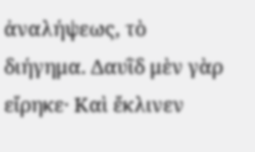ἀναλήψεως, τὸ διήγημα. Δαυῒδ μὲν γὰρ εἴρηκε· Καὶ ἔκλινεν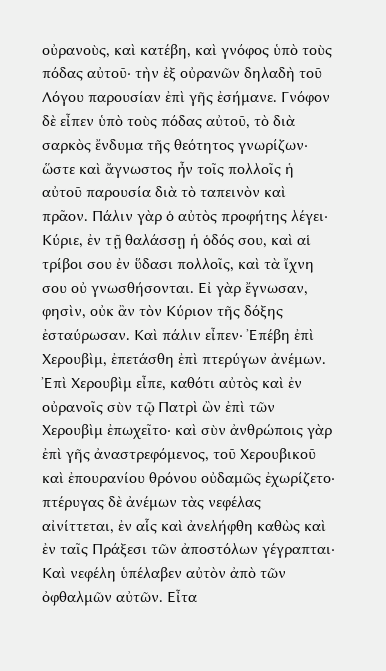οὐρανοὺς, καὶ κατέβη, καὶ γνόφος ὑπὸ τοὺς πόδας αὐτοῦ· τὴν ἐξ οὐρανῶν δηλαδὴ τοῦ Λόγου παρουσίαν ἐπὶ γῆς ἐσήμανε. Γνόφον δὲ εἶπεν ὑπὸ τοὺς πόδας αὐτοῦ, τὸ διὰ σαρκὸς ἔνδυμα τῆς θεότητος γνωρίζων· ὥστε καὶ ἄγνωστος ἦν τοῖς πολλοῖς ἡ αὐτοῦ παρουσία διὰ τὸ ταπεινὸν καὶ πρᾶον. Πάλιν γὰρ ὁ αὐτὸς προφήτης λέγει· Κύριε, ἐν τῇ θαλάσσῃ ἡ ὁδός σου, καὶ αἱ τρίβοι σου ἐν ὕδασι πολλοῖς, καὶ τὰ ἴχνη σου οὐ γνωσθήσονται. Εἰ γὰρ ἔγνωσαν, φησὶν, οὐκ ἂν τὸν Κύριον τῆς δόξης ἐσταύρωσαν. Καὶ πάλιν εἶπεν· Ἐπέβη ἐπὶ Χερουβὶμ, ἐπετάσθη ἐπὶ πτερύγων ἀνέμων. Ἐπὶ Χερουβὶμ εἶπε, καθότι αὐτὸς καὶ ἐν οὐρανοῖς σὺν τῷ Πατρὶ ὢν ἐπὶ τῶν Χερουβὶμ ἐπωχεῖτο· καὶ σὺν ἀνθρώποις γὰρ ἐπὶ γῆς ἀναστρεφόμενος, τοῦ Χερουβικοῦ καὶ ἐπουρανίου θρόνου οὐδαμῶς ἐχωρίζετο· πτέρυγας δὲ ἀνέμων τὰς νεφέλας αἰνίττεται, ἐν αἷς καὶ ἀνελήφθη καθὼς καὶ ἐν ταῖς Πράξεσι τῶν ἀποστόλων γέγραπται· Καὶ νεφέλη ὑπέλαβεν αὐτὸν ἀπὸ τῶν ὀφθαλμῶν αὐτῶν. Εἶτα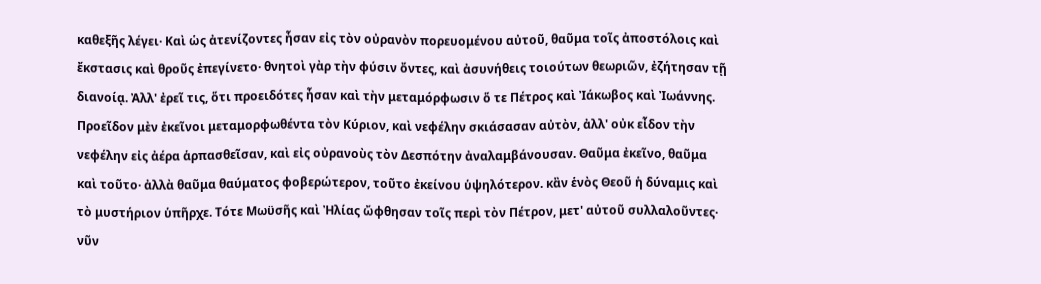καθεξῆς λέγει· Καὶ ὡς ἀτενίζοντες ἦσαν εἰς τὸν οὐρανὸν πορευομένου αὐτοῦ, θαῦμα τοῖς ἀποστόλοις καὶ ἔκστασις καὶ θροῦς ἐπεγίνετο· θνητοὶ γὰρ τὴν φύσιν ὄντες, καὶ ἀσυνήθεις τοιούτων θεωριῶν, ἐζήτησαν τῇ διανοίᾳ. Ἀλλ' ἐρεῖ τις, ὅτι προειδότες ἦσαν καὶ τὴν μεταμόρφωσιν ὅ τε Πέτρος καὶ Ἰάκωβος καὶ Ἰωάννης. Προεῖδον μὲν ἐκεῖνοι μεταμορφωθέντα τὸν Κύριον, καὶ νεφέλην σκιάσασαν αὐτὸν, ἀλλ' οὐκ εἶδον τὴν νεφέλην εἰς ἀέρα ἁρπασθεῖσαν, καὶ εἰς οὐρανοὺς τὸν Δεσπότην ἀναλαμβάνουσαν. Θαῦμα ἐκεῖνο, θαῦμα καὶ τοῦτο· ἀλλὰ θαῦμα θαύματος φοβερώτερον, τοῦτο ἐκείνου ὑψηλότερον. κἂν ἑνὸς Θεοῦ ἡ δύναμις καὶ τὸ μυστήριον ὑπῆρχε. Τότε Μωϋσῆς καὶ Ἠλίας ὤφθησαν τοῖς περὶ τὸν Πέτρον, μετ' αὐτοῦ συλλαλοῦντες· νῦν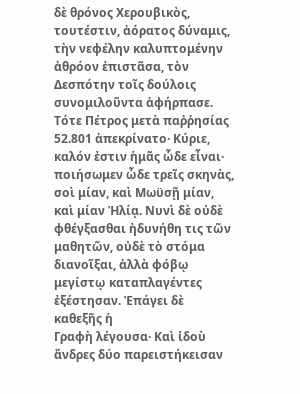δὲ θρόνος Χερουβικὸς, τουτέστιν, ἀόρατος δύναμις, τὴν νεφέλην καλυπτομένην ἀθρόον ἐπιστᾶσα, τὸν Δεσπότην τοῖς δούλοις συνομιλοῦντα ἀφήρπασε. Τότε Πέτρος μετὰ παῤῥησίας 52.801 ἀπεκρίνατο· Κύριε, καλόν ἐστιν ἡμᾶς ὧδε εἶναι· ποιήσωμεν ὧδε τρεῖς σκηνὰς, σοὶ μίαν, καὶ Μωϋσῇ μίαν, καὶ μίαν Ἠλίᾳ. Νυνὶ δὲ οὐδὲ φθέγξασθαι ἠδυνήθη τις τῶν μαθητῶν, οὐδὲ τὸ στόμα διανοῖξαι, ἀλλὰ φόβῳ μεγίστῳ καταπλαγέντες ἐξέστησαν. Ἐπάγει δὲ καθεξῆς ἡ
Γραφὴ λέγουσα· Καὶ ἰδοὺ ἄνδρες δύο παρειστήκεισαν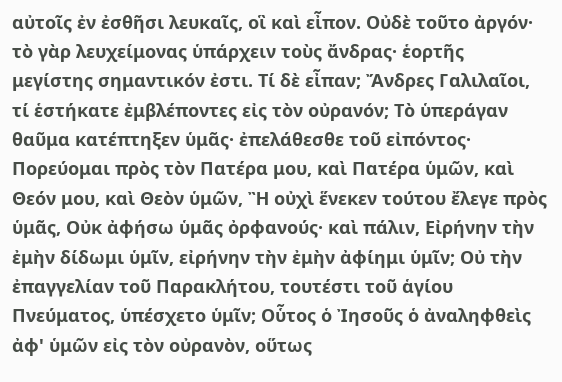αὐτοῖς ἐν ἐσθῆσι λευκαῖς, οἳ καὶ εἶπον. Οὐδὲ τοῦτο ἀργόν· τὸ γὰρ λευχείμονας ὑπάρχειν τοὺς ἄνδρας· ἑορτῆς μεγίστης σημαντικόν ἐστι. Τί δὲ εἶπαν; Ἄνδρες Γαλιλαῖοι, τί ἑστήκατε ἐμβλέποντες εἰς τὸν οὐρανόν; Τὸ ὑπεράγαν θαῦμα κατέπτηξεν ὑμᾶς· ἐπελάθεσθε τοῦ εἰπόντος· Πορεύομαι πρὸς τὸν Πατέρα μου, καὶ Πατέρα ὑμῶν, καὶ Θεόν μου, καὶ Θεὸν ὑμῶν, Ἢ οὐχὶ ἕνεκεν τούτου ἔλεγε πρὸς ὑμᾶς, Οὐκ ἀφήσω ὑμᾶς ὀρφανούς· καὶ πάλιν, Εἰρήνην τὴν ἐμὴν δίδωμι ὑμῖν, εἰρήνην τὴν ἐμὴν ἀφίημι ὑμῖν; Οὐ τὴν ἐπαγγελίαν τοῦ Παρακλήτου, τουτέστι τοῦ ἁγίου Πνεύματος, ὑπέσχετο ὑμῖν; Οὗτος ὁ Ἰησοῦς ὁ ἀναληφθεὶς ἀφ' ὑμῶν εἰς τὸν οὐρανὸν, οὕτως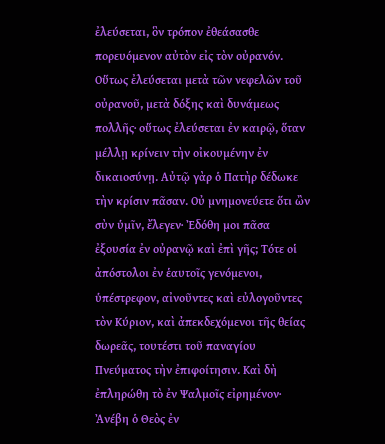ἐλεύσεται, ὃν τρόπον ἐθεάσασθε πορευόμενον αὐτὸν εἰς τὸν οὐρανόν. Οὕτως ἐλεύσεται μετὰ τῶν νεφελῶν τοῦ οὐρανοῦ, μετὰ δόξης καὶ δυνάμεως πολλῆς· οὕτως ἐλεύσεται ἐν καιρῷ, ὅταν μέλλῃ κρίνειν τὴν οἰκουμένην ἐν δικαιοσύνῃ. Αὐτῷ γὰρ ὁ Πατὴρ δέδωκε τὴν κρίσιν πᾶσαν. Οὐ μνημονεύετε ὅτι ὢν σὺν ὑμῖν, ἔλεγεν· Ἐδόθη μοι πᾶσα ἐξουσία ἐν οὐρανῷ καὶ ἐπὶ γῆς; Τότε οἱ ἀπόστολοι ἐν ἑαυτοῖς γενόμενοι, ὑπέστρεφον, αἰνοῦντες καὶ εὐλογοῦντες τὸν Κύριον, καὶ ἀπεκδεχόμενοι τῆς θείας δωρεᾶς, τουτέστι τοῦ παναγίου Πνεύματος τὴν ἐπιφοίτησιν. Καὶ δὴ ἐπληρώθη τὸ ἐν Ψαλμοῖς εἰρημένον· Ἀνέβη ὁ Θεὸς ἐν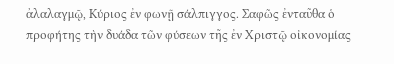ἀλαλαγμῷ, Κύριος ἐν φωνῇ σάλπιγγος. Σαφῶς ἐνταῦθα ὁ προφήτης τὴν δυάδα τῶν φύσεων τῆς ἐν Χριστῷ οἰκονομίας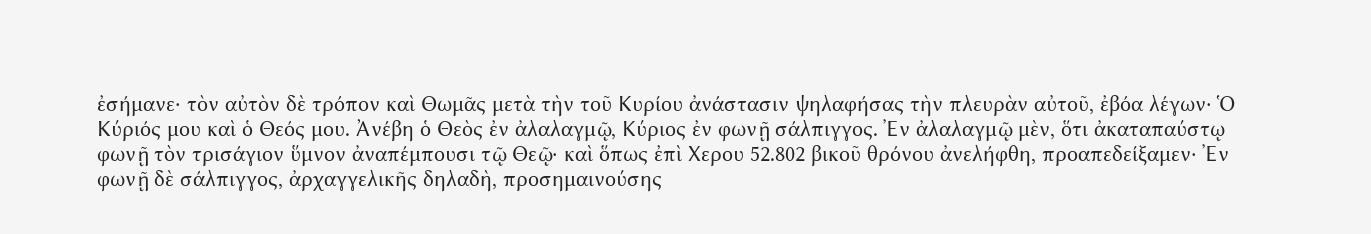ἐσήμανε· τὸν αὐτὸν δὲ τρόπον καὶ Θωμᾶς μετὰ τὴν τοῦ Κυρίου ἀνάστασιν ψηλαφήσας τὴν πλευρὰν αὐτοῦ, ἐβόα λέγων· Ὁ Κύριός μου καὶ ὁ Θεός μου. Ἀνέβη ὁ Θεὸς ἐν ἀλαλαγμῷ, Κύριος ἐν φωνῇ σάλπιγγος. Ἐν ἀλαλαγμῷ μὲν, ὅτι ἀκαταπαύστῳ φωνῇ τὸν τρισάγιον ὕμνον ἀναπέμπουσι τῷ Θεῷ· καὶ ὅπως ἐπὶ Χερου 52.802 βικοῦ θρόνου ἀνελήφθη, προαπεδείξαμεν· Ἐν φωνῇ δὲ σάλπιγγος, ἀρχαγγελικῆς δηλαδὴ, προσημαινούσης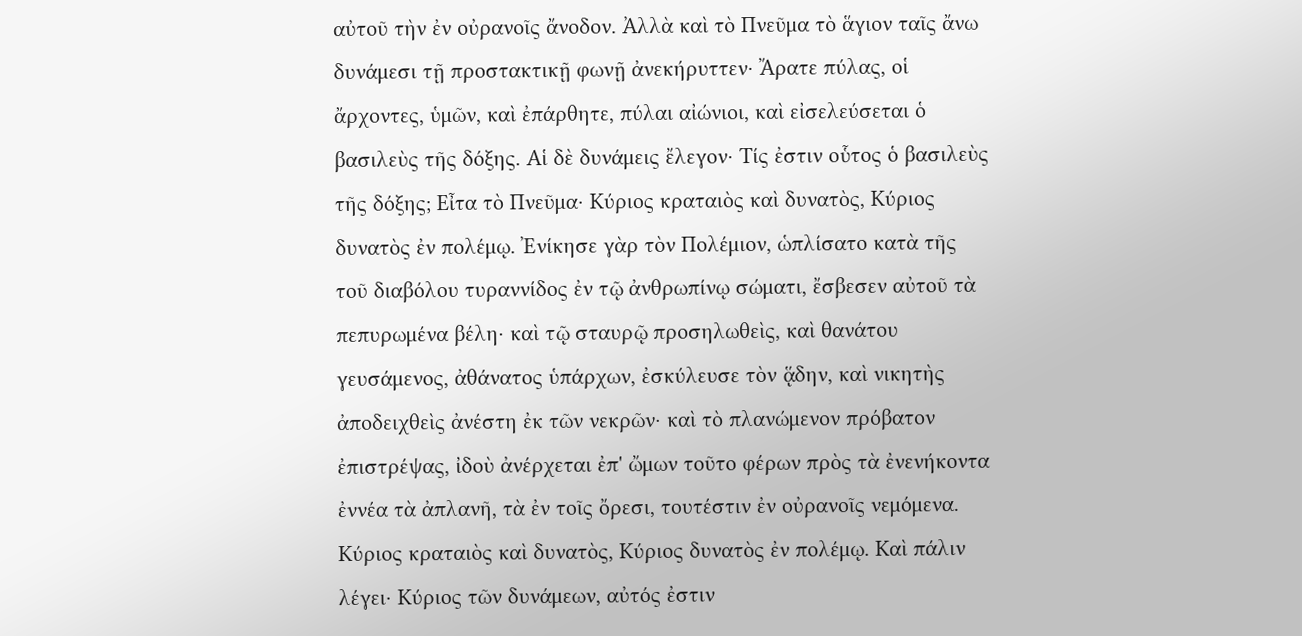αὐτοῦ τὴν ἐν οὐρανοῖς ἄνοδον. Ἀλλὰ καὶ τὸ Πνεῦμα τὸ ἅγιον ταῖς ἄνω δυνάμεσι τῇ προστακτικῇ φωνῇ ἀνεκήρυττεν· Ἄρατε πύλας, οἱ ἄρχοντες, ὑμῶν, καὶ ἐπάρθητε, πύλαι αἰώνιοι, καὶ εἰσελεύσεται ὁ βασιλεὺς τῆς δόξης. Αἱ δὲ δυνάμεις ἔλεγον· Τίς ἐστιν οὗτος ὁ βασιλεὺς τῆς δόξης; Εἶτα τὸ Πνεῦμα· Κύριος κραταιὸς καὶ δυνατὸς, Κύριος δυνατὸς ἐν πολέμῳ. Ἐνίκησε γὰρ τὸν Πολέμιον, ὡπλίσατο κατὰ τῆς τοῦ διαβόλου τυραννίδος ἐν τῷ ἀνθρωπίνῳ σώματι, ἔσβεσεν αὐτοῦ τὰ πεπυρωμένα βέλη· καὶ τῷ σταυρῷ προσηλωθεὶς, καὶ θανάτου γευσάμενος, ἀθάνατος ὑπάρχων, ἐσκύλευσε τὸν ᾅδην, καὶ νικητὴς ἀποδειχθεὶς ἀνέστη ἐκ τῶν νεκρῶν· καὶ τὸ πλανώμενον πρόβατον ἐπιστρέψας, ἰδοὺ ἀνέρχεται ἐπ' ὤμων τοῦτο φέρων πρὸς τὰ ἐνενήκοντα ἐννέα τὰ ἀπλανῆ, τὰ ἐν τοῖς ὄρεσι, τουτέστιν ἐν οὐρανοῖς νεμόμενα. Κύριος κραταιὸς καὶ δυνατὸς, Κύριος δυνατὸς ἐν πολέμῳ. Καὶ πάλιν λέγει· Κύριος τῶν δυνάμεων, αὐτός ἐστιν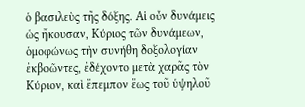ὁ βασιλεὺς τῆς δόξης. Αἱ οὖν δυνάμεις ὡς ἤκουσαν, Κύριος τῶν δυνάμεων, ὁμοφώνως τὴν συνήθη δοξολογίαν ἐκβοῶντες, ἐδέχοντο μετὰ χαρᾶς τὸν Κύριον, καὶ ἔπεμπον ἕως τοῦ ὑψηλοῦ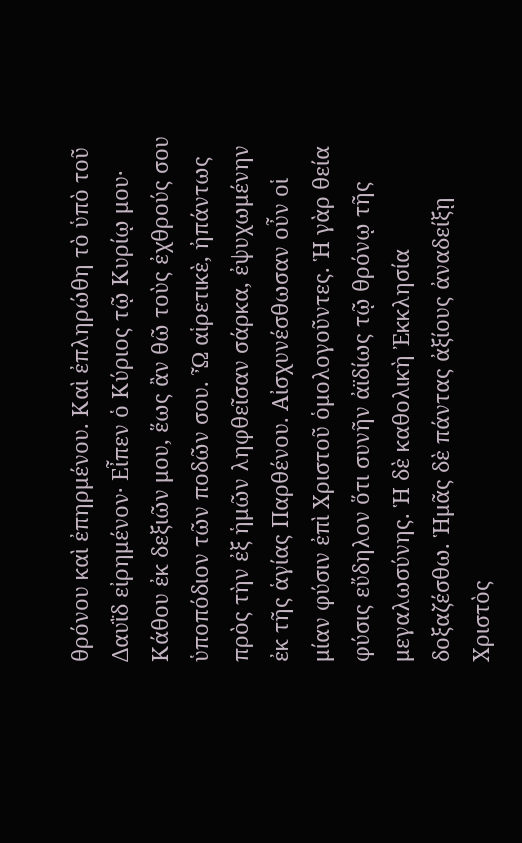θρόνου καὶ ἐπηρμένου. Καὶ ἐπληρώθη τὸ ὑπὸ τοῦ Δαυῒδ εἰρημένον· Εἶπεν ὁ Κύριος τῷ Κυρίῳ μου· Κάθου ἐκ δεξιῶν μου, ἕως ἂν θῶ τοὺς ἐχθρούς σου ὑποπόδιον τῶν ποδῶν σου. Ὦ αἱρετικὲ, ἠπάντως πρὸς τὴν ἐξ ἡμῶν ληφθεῖσαν σάρκα, ἐψυχωμένην ἐκ τῆς ἁγίας Παρθένου. Αἰσχυνέσθωσαν οὖν οἱ μίαν φύσιν ἐπὶ Χριστοῦ ὁμολογοῦντες. Ἡ γὰρ θεία φύσις εὔδηλον ὅτι συνῆν ἀϊδίως τῷ θρόνῳ τῆς μεγαλωσύνης. Ἡ δὲ καθολικὴ Ἐκκλησία δοξαζέσθω. Ἡμᾶς δὲ πάντας ἀξίους ἀναδείξῃ Χριστὸς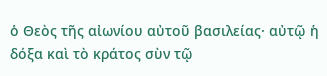ὁ Θεὸς τῆς αἰωνίου αὐτοῦ βασιλείας· αὐτῷ ἡ δόξα καὶ τὸ κράτος σὺν τῷ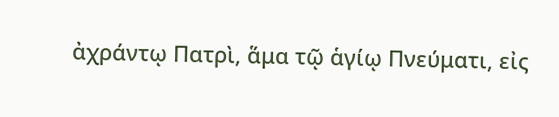ἀχράντῳ Πατρὶ, ἅμα τῷ ἁγίῳ Πνεύματι, εἰς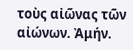τοὺς αἰῶνας τῶν αἰώνων. Ἀμήν.